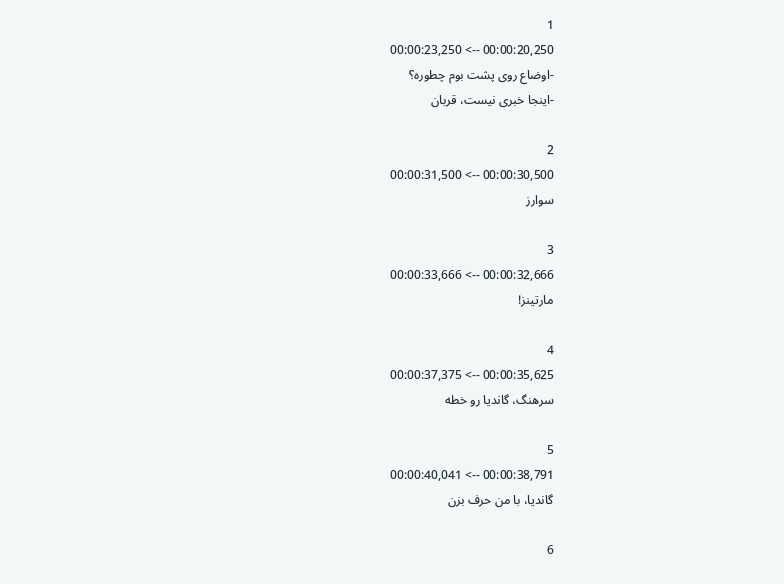1
00:00:20,250 --> 00:00:23,250
-اوضاع روی پشت بوم چطوره؟
-اینجا خبری نیست، قربان

2
00:00:30,500 --> 00:00:31,500
سوارز

3
00:00:32,666 --> 00:00:33,666
مارتینز!

4
00:00:35,625 --> 00:00:37,375
سرهنگ، گاندیا رو خطه

5
00:00:38,791 --> 00:00:40,041
گاندیا، با من حرف بزن

6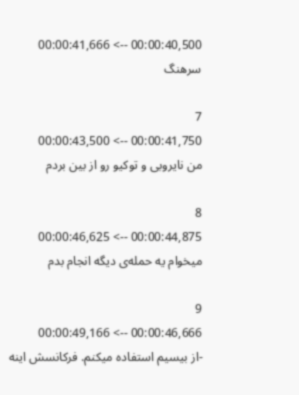00:00:40,500 --> 00:00:41,666
سرهنگ

7
00:00:41,750 --> 00:00:43,500
من نایروبی و توکیو رو از بین بردم

8
00:00:44,875 --> 00:00:46,625
میخوام یه حمله‌ی دیگه انجام بدم

9
00:00:46,666 --> 00:00:49,166
-از بیسیم استفاده میکنم. فرکانسش اینه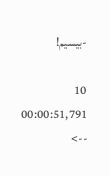-بیسیم!

10
00:00:51,791 -->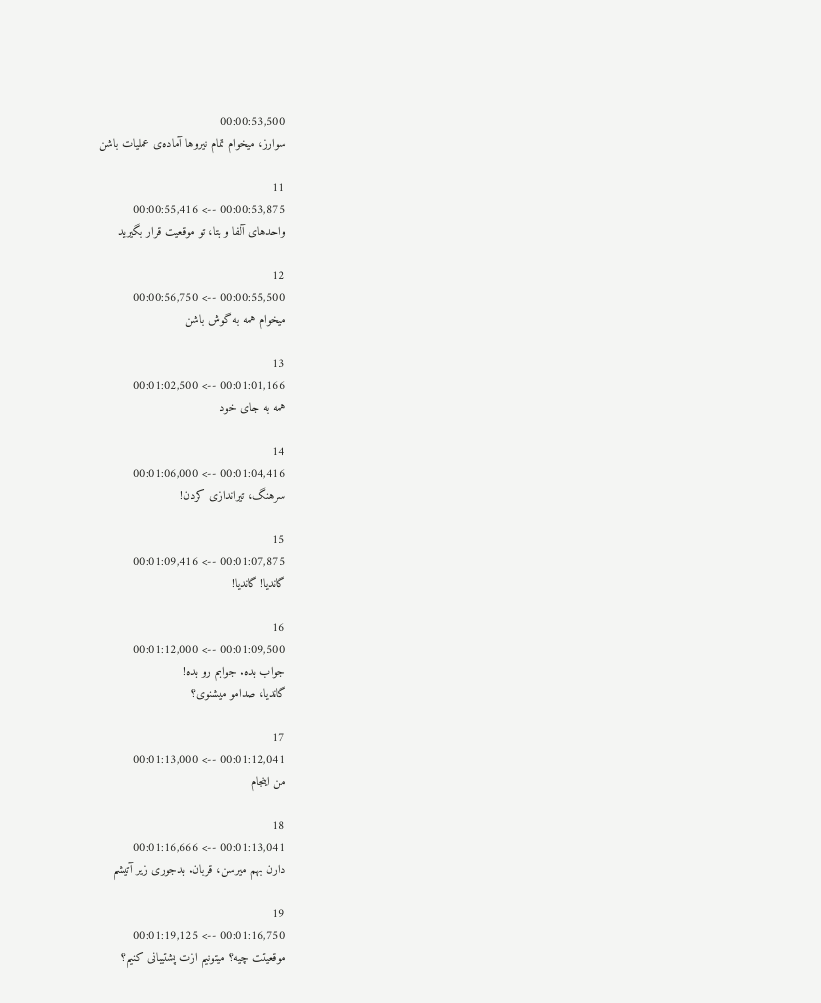00:00:53,500
سوارز، میخوام تمام نیروها آماده‌ی عملیات باشن

11
00:00:53,875 --> 00:00:55,416
واحدهای آلفا و بتا، تو موقعیت قرار بگیرید

12
00:00:55,500 --> 00:00:56,750
میخوام همه به گوش باشن

13
00:01:01,166 --> 00:01:02,500
همه به جای خود

14
00:01:04,416 --> 00:01:06,000
سرهنگ، تیراندازی کردن!

15
00:01:07,875 --> 00:01:09,416
گاندیا! گاندیا!

16
00:01:09,500 --> 00:01:12,000
جواب بده. جوابم رو بده!
گاندیا، صدامو میشنوی؟

17
00:01:12,041 --> 00:01:13,000
من اینجام

18
00:01:13,041 --> 00:01:16,666
دارن بهم میرسن، قربان. بدجوری زیر آتیشم

19
00:01:16,750 --> 00:01:19,125
موقعیتت چیه؟ میتونیم ازت پشتیبانی کنیم؟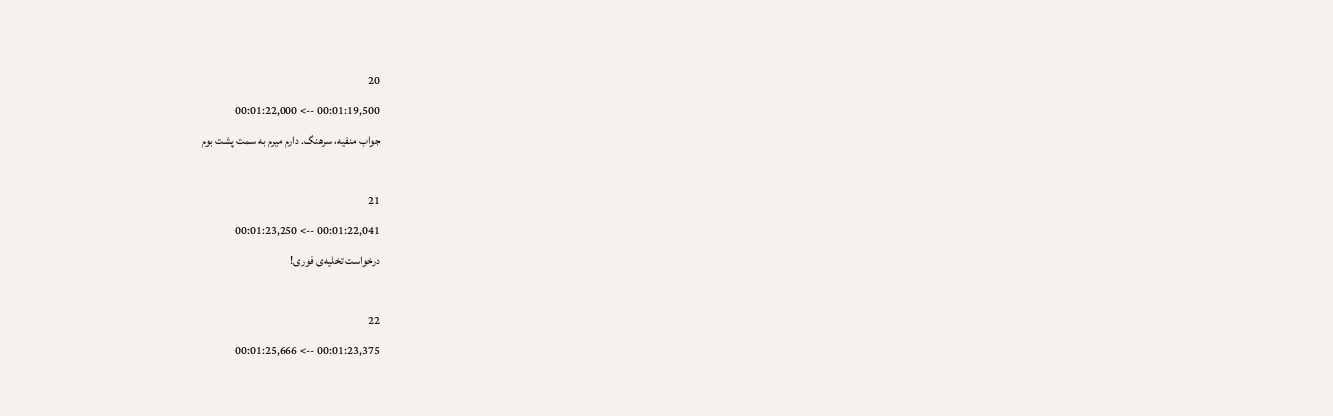20
00:01:19,500 --> 00:01:22,000
جواب منفیه، سرهنگ. دارم میرم به سمت پشت بوم

21
00:01:22,041 --> 00:01:23,250
درخواست تخلیه‌ی فوری!

22
00:01:23,375 --> 00:01:25,666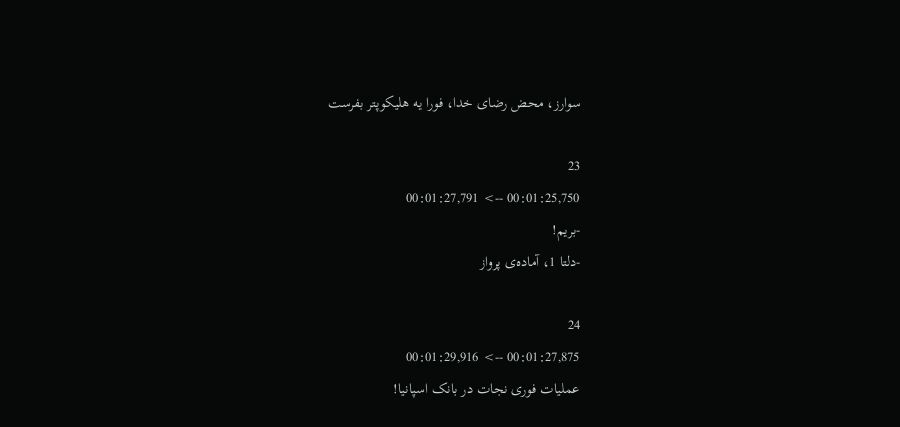سوارز، محض رضای خدا، فورا یه هلیکوپتر بفرست

23
00:01:25,750 --> 00:01:27,791
-بریم!
-دلتا 1، آماده‌ی پرواز

24
00:01:27,875 --> 00:01:29,916
عملیات فوری نجات در بانک اسپانیا!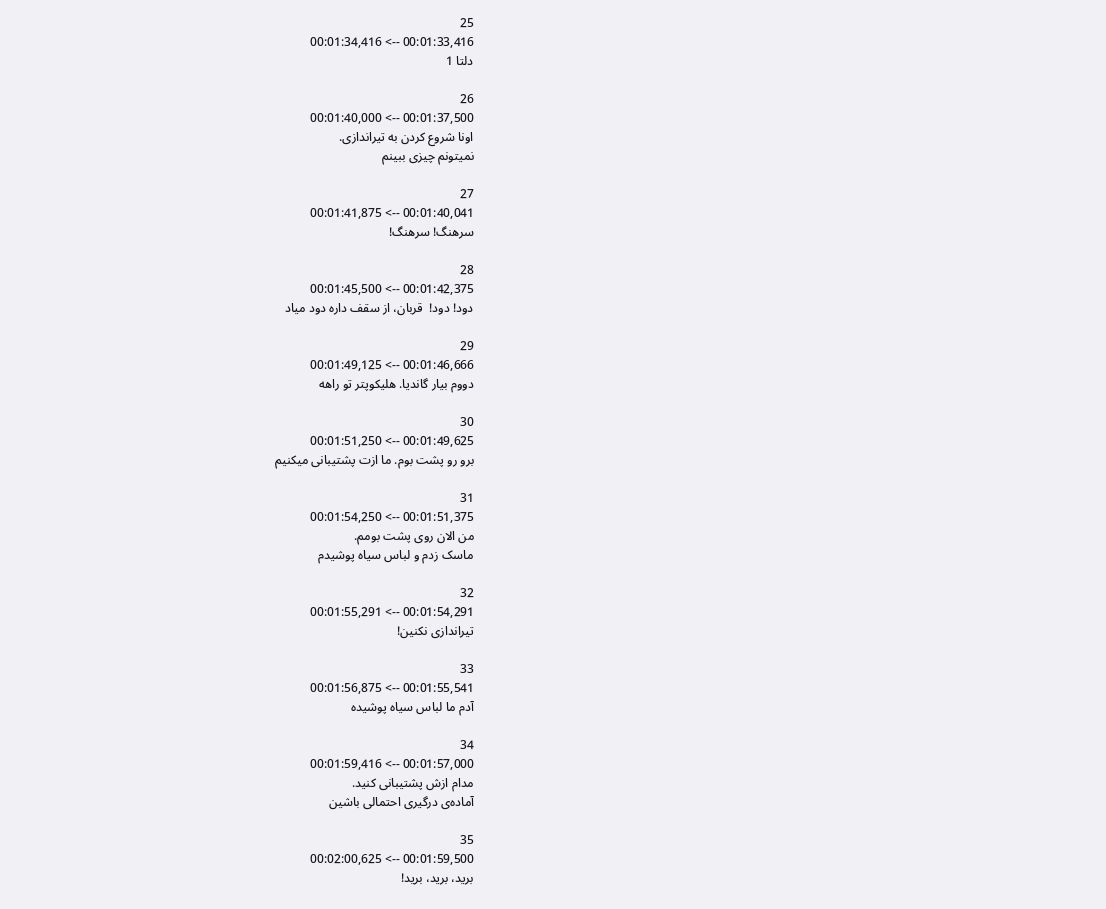25
00:01:33,416 --> 00:01:34,416
دلتا 1

26
00:01:37,500 --> 00:01:40,000
اونا شروع کردن به تیراندازی.
نمیتونم چیزی ببینم

27
00:01:40,041 --> 00:01:41,875
سرهنگ! سرهنگ!

28
00:01:42,375 --> 00:01:45,500
دود! دود!  قربان، از سقف داره دود میاد

29
00:01:46,666 --> 00:01:49,125
دووم بیار گاندیا. هلیکوپتر تو راهه

30
00:01:49,625 --> 00:01:51,250
برو رو پشت بوم. ما ازت پشتیبانی میکنیم

31
00:01:51,375 --> 00:01:54,250
من الان روی پشت بومم.
ماسک زدم و لباس سیاه پوشیدم

32
00:01:54,291 --> 00:01:55,291
تیراندازی نکنین!

33
00:01:55,541 --> 00:01:56,875
آدم ما لباس سیاه پوشیده

34
00:01:57,000 --> 00:01:59,416
مدام ازش پشتیبانی کنید.
آماده‌ی درگیری احتمالی باشین

35
00:01:59,500 --> 00:02:00,625
برید، برید، برید!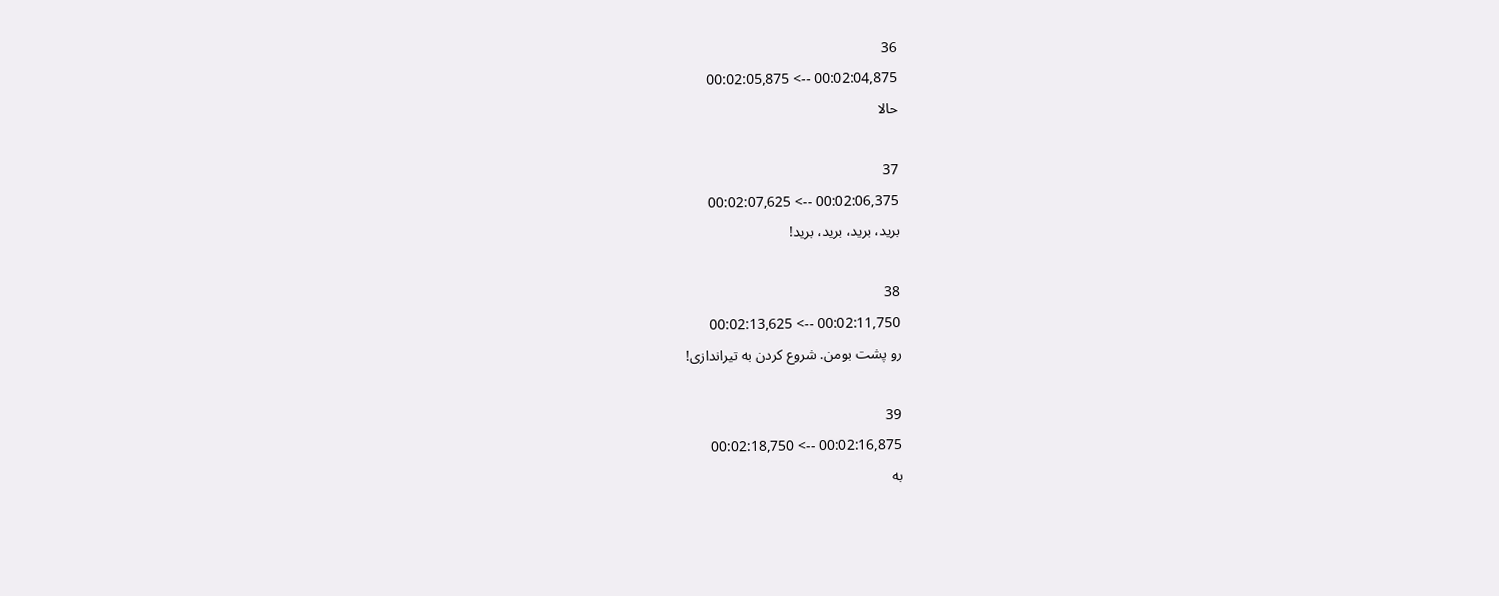36
00:02:04,875 --> 00:02:05,875
حالا

37
00:02:06,375 --> 00:02:07,625
برید، برید، برید، برید!

38
00:02:11,750 --> 00:02:13,625
رو پشت بومن. شروع کردن به تیراندازی!

39
00:02:16,875 --> 00:02:18,750
به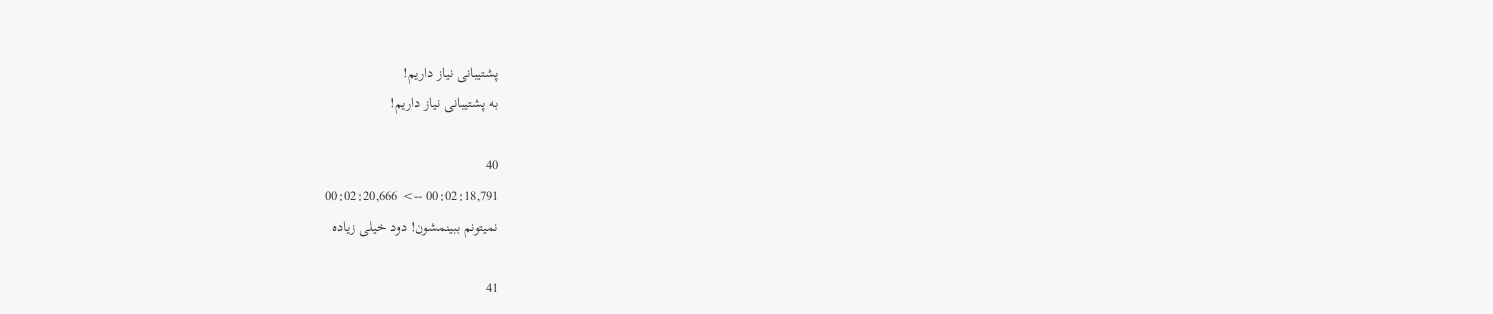پشتیبانی نیاز داریم!
به پشتیبانی نیاز داریم!

40
00:02:18,791 --> 00:02:20,666
نمیتونم ببینمشون! دود خیلی زیاده

41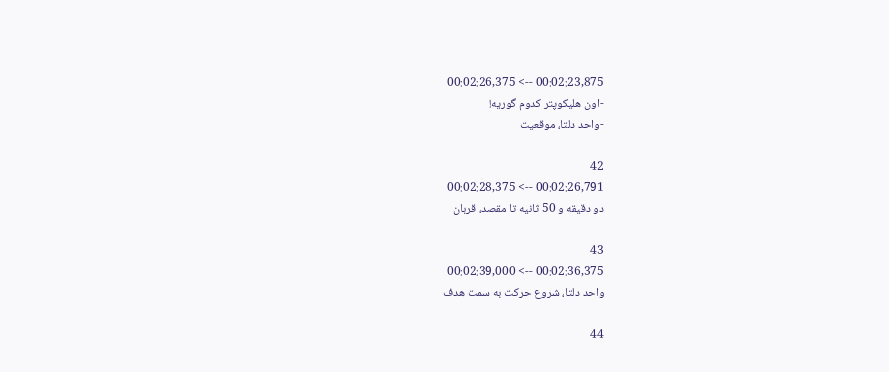00:02:23,875 --> 00:02:26,375
-اون هلیکوپتر کدوم گوریه!
-واحد دلتا، موقعیت

42
00:02:26,791 --> 00:02:28,375
دو دقیقه و 50 ثانیه تا مقصد، قربان

43
00:02:36,375 --> 00:02:39,000
واحد دلتا، شروع حرکت به سمت هدف

44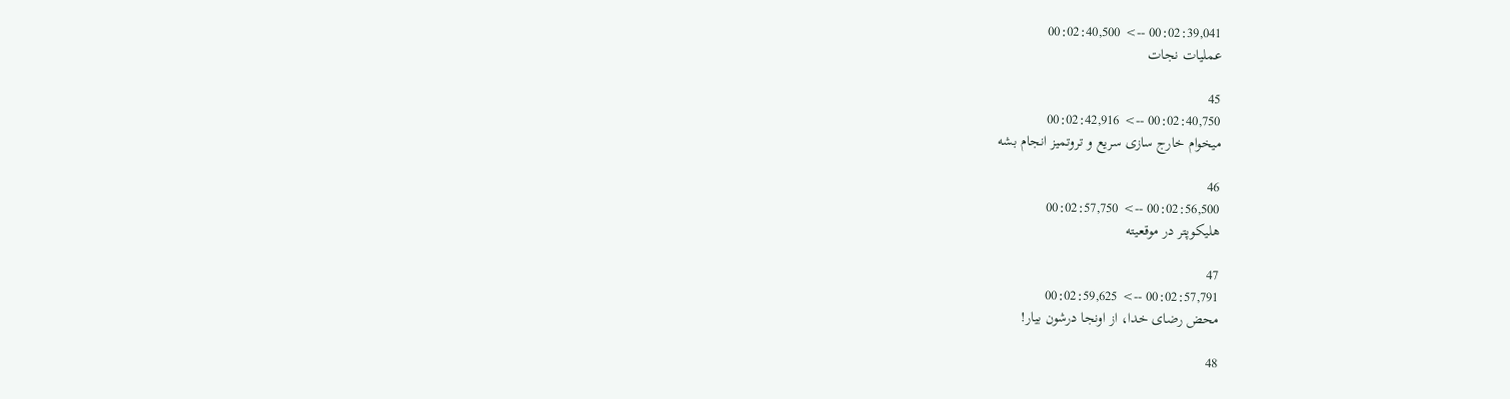00:02:39,041 --> 00:02:40,500
عملیات نجات

45
00:02:40,750 --> 00:02:42,916
میخوام خارج سازی سریع و تروتمیز انجام بشه

46
00:02:56,500 --> 00:02:57,750
هلیکوپتر در موقعیته

47
00:02:57,791 --> 00:02:59,625
محض رضای خدا، از اونجا درشون بیار!

48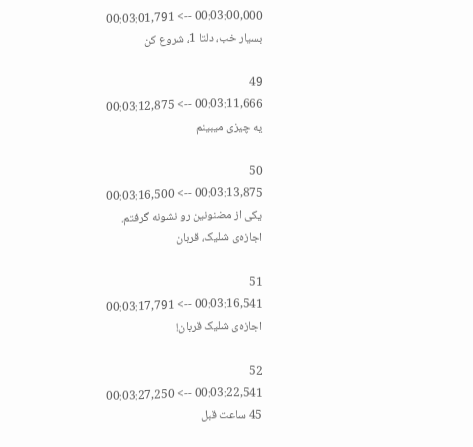00:03:00,000 --> 00:03:01,791
بسیار خب، دلتا 1، شروع کن

49
00:03:11,666 --> 00:03:12,875
یه چیزی میبینم

50
00:03:13,875 --> 00:03:16,500
یکی از مضنونین رو نشونه گرفتم.
اجازه‌ی شلیک، قربان

51
00:03:16,541 --> 00:03:17,791
اجازه‌ی شلیک قربان!

52
00:03:22,541 --> 00:03:27,250
45 ساعت قبل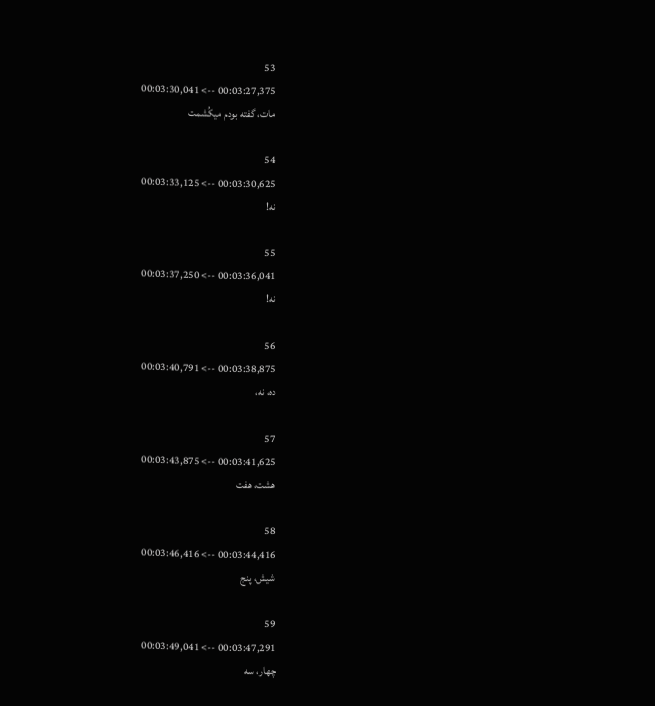53
00:03:27,375 --> 00:03:30,041
مات، گفته بودم میکُشمت

54
00:03:30,625 --> 00:03:33,125
نه!

55
00:03:36,041 --> 00:03:37,250
نه!

56
00:03:38,875 --> 00:03:40,791
ده، نه،

57
00:03:41,625 --> 00:03:43,875
هشت، هفت

58
00:03:44,416 --> 00:03:46,416
شیش، پنج

59
00:03:47,291 --> 00:03:49,041
چهار، سه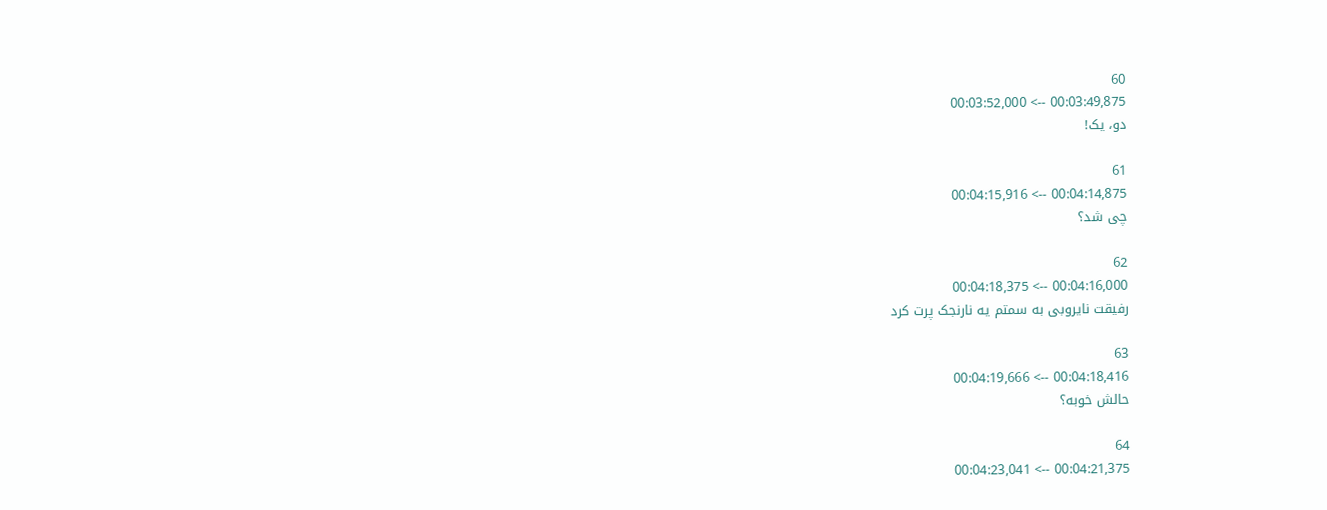60
00:03:49,875 --> 00:03:52,000
دو، یک!

61
00:04:14,875 --> 00:04:15,916
چی شد؟

62
00:04:16,000 --> 00:04:18,375
رفیقت نایروبی به سمتم یه نارنجک پرت کرد

63
00:04:18,416 --> 00:04:19,666
حالش خوبه؟

64
00:04:21,375 --> 00:04:23,041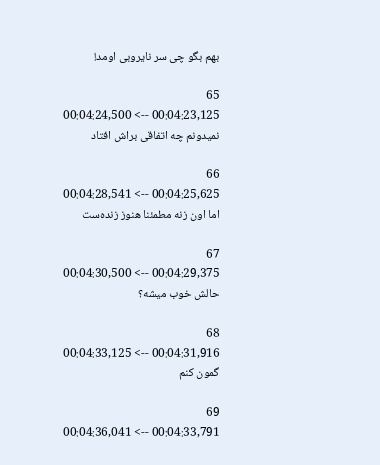بهم بگو چی سر نایروبی اومد!

65
00:04:23,125 --> 00:04:24,500
نمیدونم چه اتفاقی براش افتاد

66
00:04:25,625 --> 00:04:28,541
اما اون زنه مطمئنا هنوز زنده‌ست

67
00:04:29,375 --> 00:04:30,500
حالش خوب میشه؟

68
00:04:31,916 --> 00:04:33,125
گمون کنم

69
00:04:33,791 --> 00:04:36,041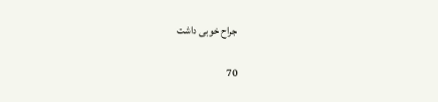جراح خوبی داشت

70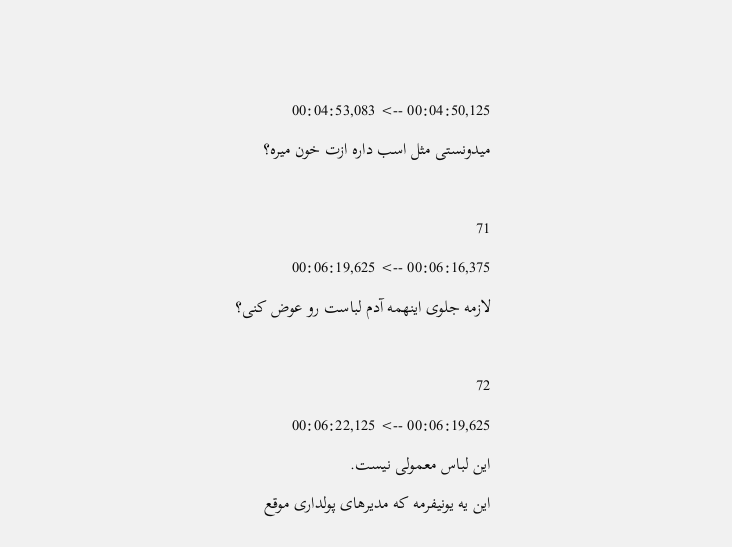00:04:50,125 --> 00:04:53,083
میدونستی مثل اسب داره ازت خون میره؟

71
00:06:16,375 --> 00:06:19,625
لازمه جلوی اینهمه آدم لباست رو عوض کنی؟

72
00:06:19,625 --> 00:06:22,125
این لباس معمولی نیست.
این یه یونیفرمه که مدیرهای پولداری موقع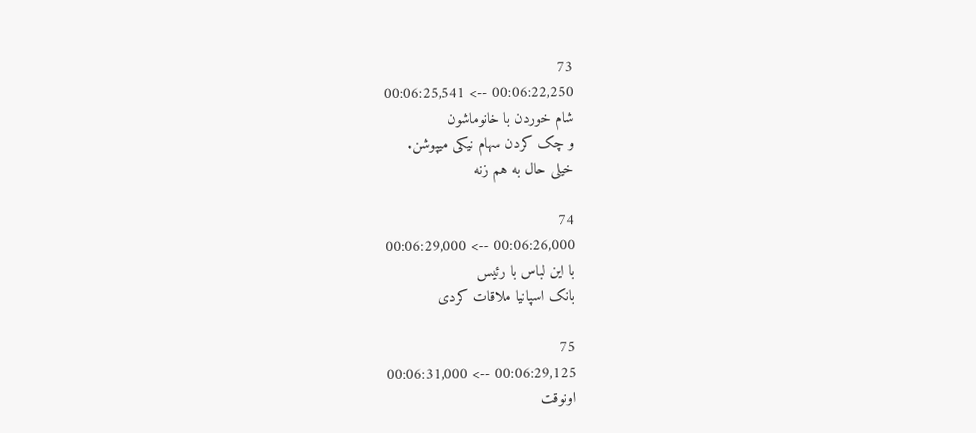73
00:06:22,250 --> 00:06:25,541
شام خوردن با خانوماشون
و چک کردن سهام نیکی میپوشن.
خیلی حال به هم زنه

74
00:06:26,000 --> 00:06:29,000
با این لباس با رئیس
بانک اسپانیا ملاقات کردی

75
00:06:29,125 --> 00:06:31,000
اونوقت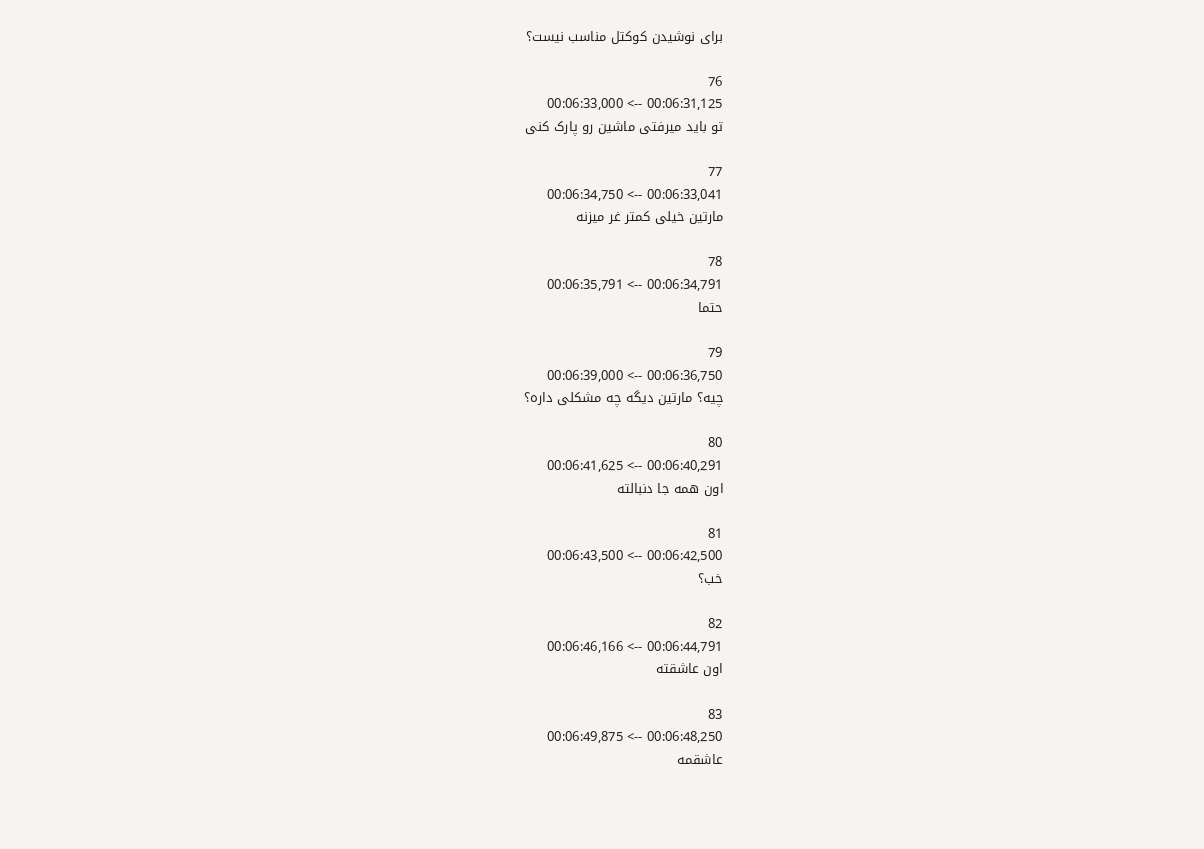برای نوشیدن کوکتل مناسب نیست؟

76
00:06:31,125 --> 00:06:33,000
تو باید میرفتی ماشین رو پارک کنی

77
00:06:33,041 --> 00:06:34,750
مارتین خیلی کمتر غر میزنه

78
00:06:34,791 --> 00:06:35,791
حتما

79
00:06:36,750 --> 00:06:39,000
چیه؟ مارتین دیگه چه مشکلی داره؟

80
00:06:40,291 --> 00:06:41,625
اون همه جا دنبالته

81
00:06:42,500 --> 00:06:43,500
خب؟

82
00:06:44,791 --> 00:06:46,166
اون عاشقته

83
00:06:48,250 --> 00:06:49,875
عاشقمه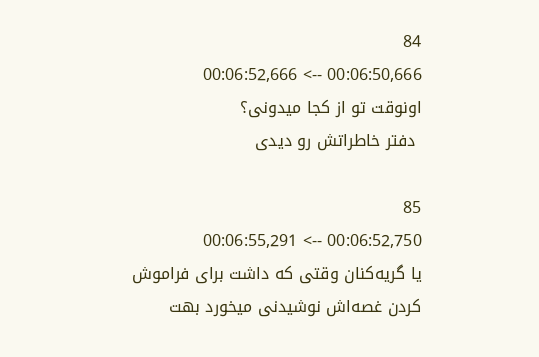84
00:06:50,666 --> 00:06:52,666
اونوقت تو از کجا میدونی؟
 دفتر خاطراتش رو دیدی

85
00:06:52,750 --> 00:06:55,291
یا گریه‌کنان وقتی که داشت برای فراموش
کردن غصه‌اش نوشیدنی میخورد بهت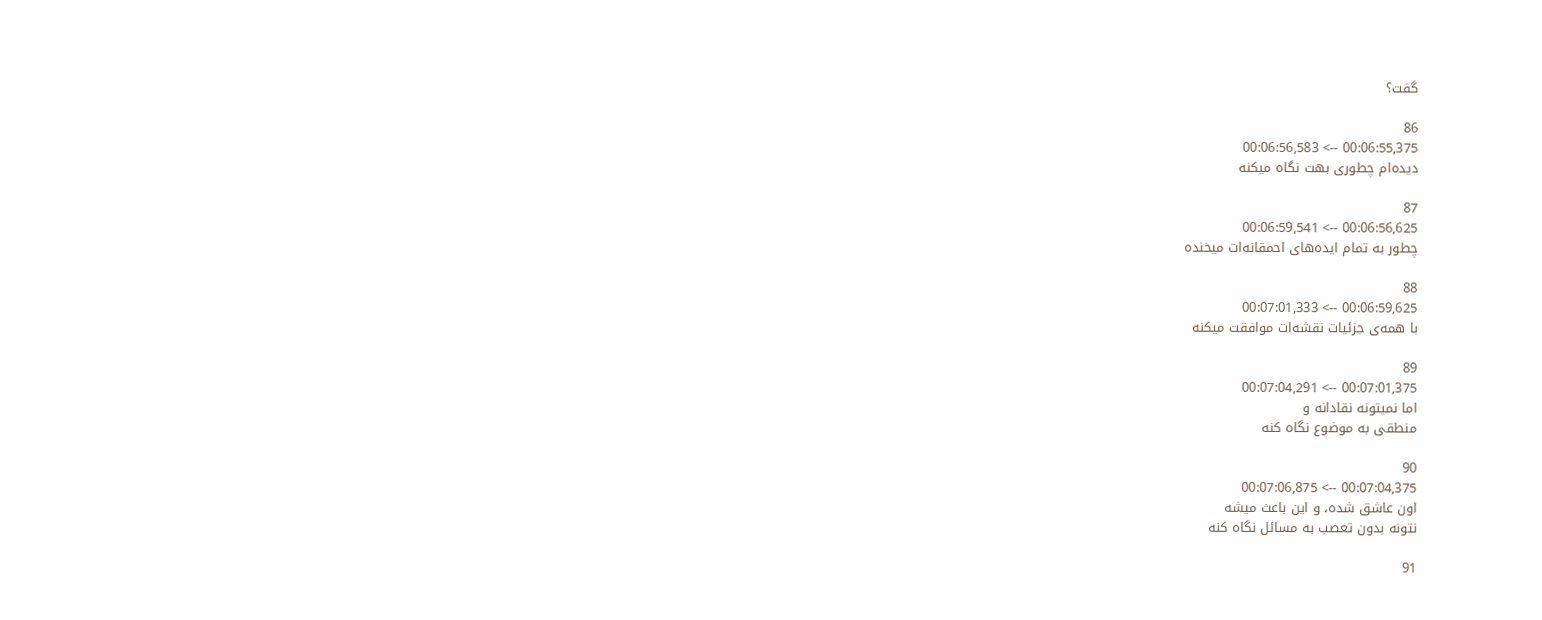گفت؟

86
00:06:55,375 --> 00:06:56,583
دیده‌ام چطوری بهت نگاه میکنه

87
00:06:56,625 --> 00:06:59,541
چطور به تمام ایده‌های احمقانه‌ات میخنده

88
00:06:59,625 --> 00:07:01,333
با همه‌ی جزئیات نقشه‌ات موافقت میکنه

89
00:07:01,375 --> 00:07:04,291
اما نمیتونه نقادانه و
منطقی به موضوع نگاه کنه

90
00:07:04,375 --> 00:07:06,875
اون عاشق شده، و این باعث میشه
نتونه بدون تعصب به مسائل نگاه کنه

91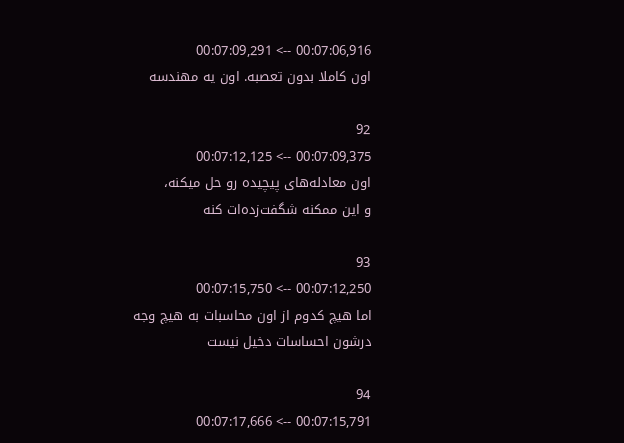00:07:06,916 --> 00:07:09,291
اون کاملا بدون تعصبه. اون یه مهندسه

92
00:07:09,375 --> 00:07:12,125
اون معادله‌های پیچیده رو حل میکنه،
و این ممکنه شگفت‌زده‌ات کنه

93
00:07:12,250 --> 00:07:15,750
اما هیچ کدوم از اون محاسبات به هیچ وجه
درشون احساسات دخیل نیست

94
00:07:15,791 --> 00:07:17,666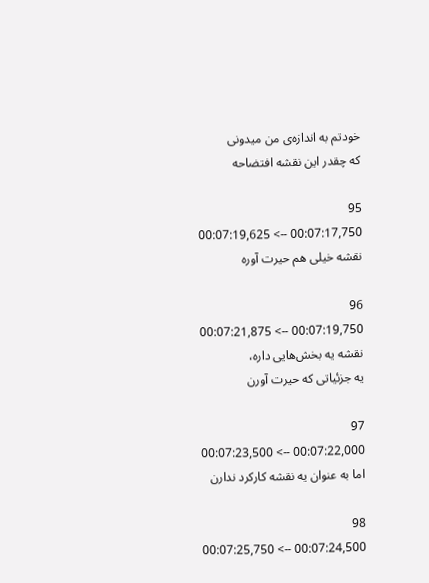خودتم به اندازه‌ی من میدونی
که چقدر این نقشه افتضاحه

95
00:07:17,750 --> 00:07:19,625
نقشه خیلی هم حیرت آوره

96
00:07:19,750 --> 00:07:21,875
نقشه یه بخش‌هایی داره،
یه جزئیاتی که حیرت آورن

97
00:07:22,000 --> 00:07:23,500
اما به عنوان یه نقشه کارکرد ندارن

98
00:07:24,500 --> 00:07:25,750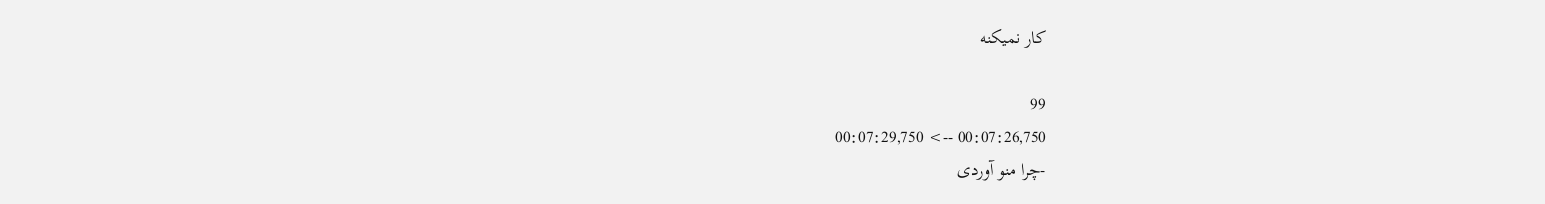کار نمیکنه

99
00:07:26,750 --> 00:07:29,750
-چرا منو آوردی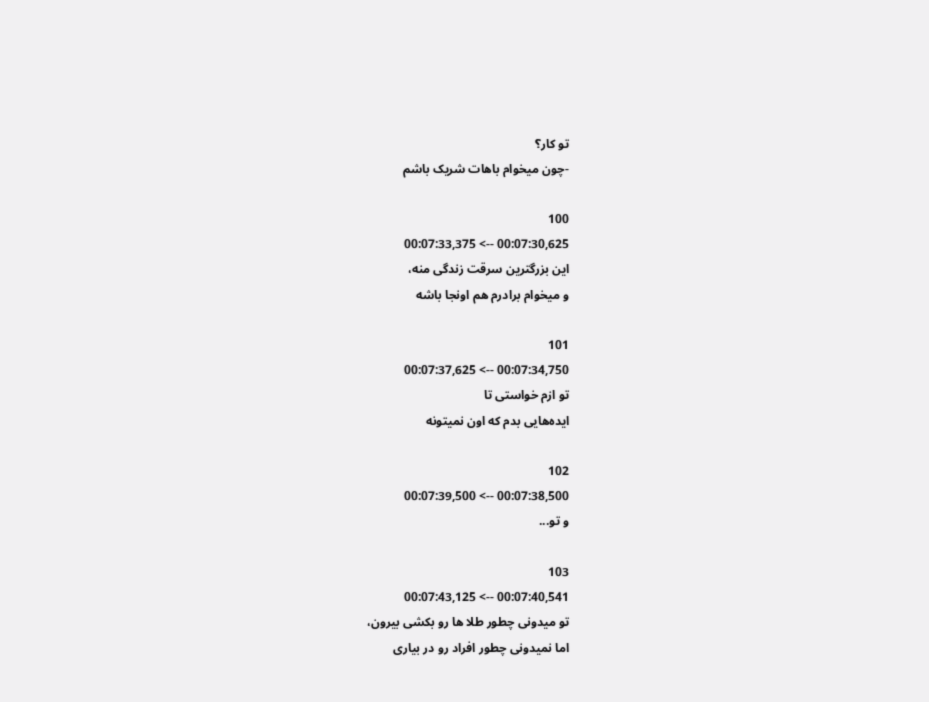تو کار؟
-چون میخوام باهات شریک باشم

100
00:07:30,625 --> 00:07:33,375
این بزرگترین سرقت زندگی منه،
و میخوام برادرم هم اونجا باشه

101
00:07:34,750 --> 00:07:37,625
تو ازم خواستی تا
ایده‌هایی بدم که اون نمیتونه

102
00:07:38,500 --> 00:07:39,500
و تو...

103
00:07:40,541 --> 00:07:43,125
تو میدونی چطور طلا ها رو بکشی بیرون،
اما نمیدونی چطور افراد رو در بیاری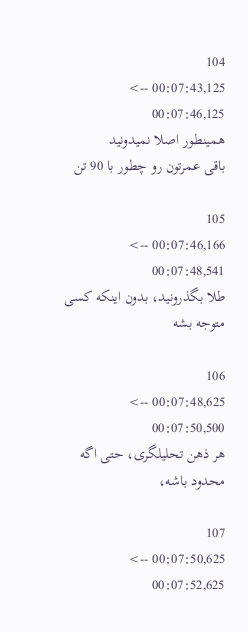104
00:07:43,125 --> 00:07:46,125
همینطور اصلا نمیدونید
باقی عمرتون رو چطور با 90 تن

105
00:07:46,166 --> 00:07:48,541
طلا بگذرونید، بدون اینکه کسی متوجه بشه

106
00:07:48,625 --> 00:07:50,500
هر ذهن تحلیلگری، حتی اگه محدود باشه،

107
00:07:50,625 --> 00:07:52,625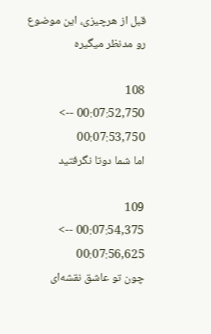قبل از هرچیزی، این موضوع رو مدنظر میگیره

108
00:07:52,750 --> 00:07:53,750
اما شما دوتا نگرفتید

109
00:07:54,375 --> 00:07:56,625
چون تو عاشق نقشه‌ای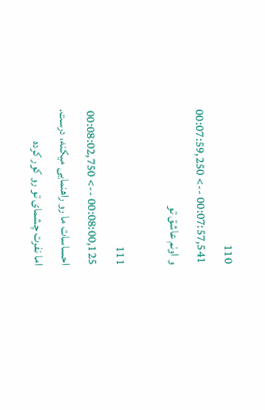110
00:07:57,541 --> 00:07:59,250
و اونم عاشق تو

111
00:08:00,125 --> 00:08:02,750
احساسات ما رو راهنمایی میکنه، درست.
اما نفرت چشمای تو رو کور کرده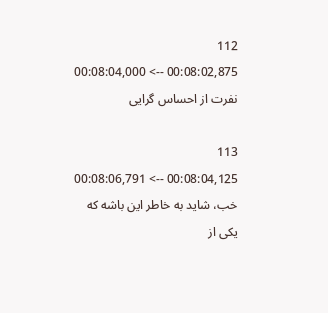112
00:08:02,875 --> 00:08:04,000
نفرت از احساس گرایی

113
00:08:04,125 --> 00:08:06,791
خب، شاید به خاطر این باشه که
یکی از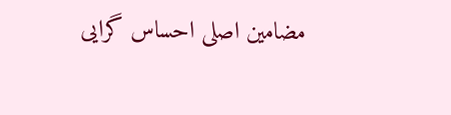مضامین اصلی احساس گرایی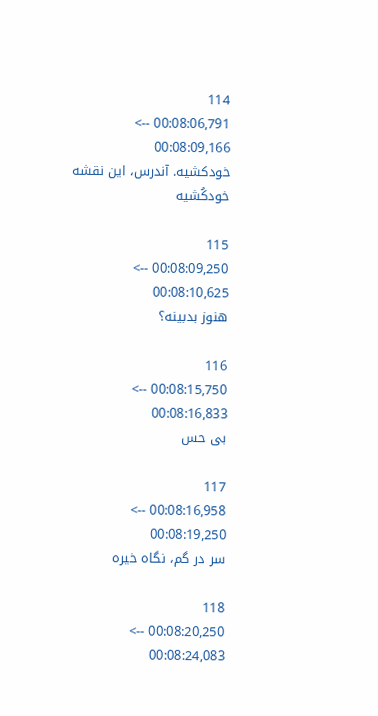114
00:08:06,791 --> 00:08:09,166
خودکشیه. آندرس، این نقشه خودکُشیه

115
00:08:09,250 --> 00:08:10,625
هنوز بدبینه؟

116
00:08:15,750 --> 00:08:16,833
بی حس

117
00:08:16,958 --> 00:08:19,250
سر در گم، نگاه خیره

118
00:08:20,250 --> 00:08:24,083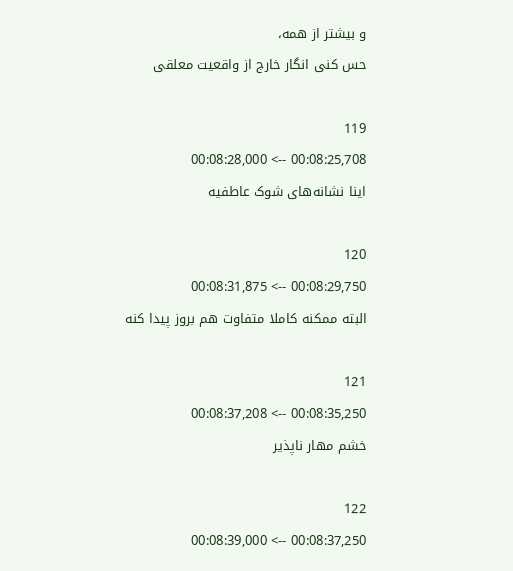و بیشتر از همه،
حس کنی انگار خارج از واقعیت معلقی

119
00:08:25,708 --> 00:08:28,000
اینا نشانه‌های شوک عاطفیه

120
00:08:29,750 --> 00:08:31,875
البته ممکنه کاملا متفاوت هم بروز پیدا کنه

121
00:08:35,250 --> 00:08:37,208
خشم مهار ناپذیر

122
00:08:37,250 --> 00:08:39,000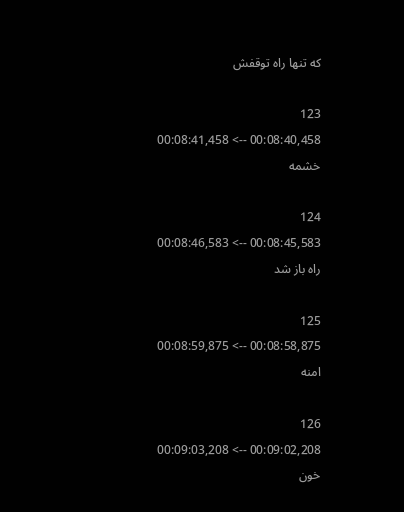که تنها راه توقفش

123
00:08:40,458 --> 00:08:41,458
خشمه

124
00:08:45,583 --> 00:08:46,583
راه باز شد

125
00:08:58,875 --> 00:08:59,875
امنه

126
00:09:02,208 --> 00:09:03,208
خون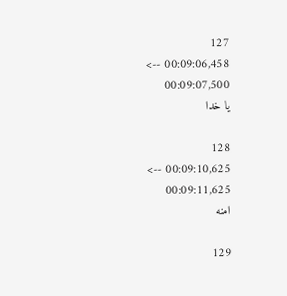127
00:09:06,458 --> 00:09:07,500
یا خدا

128
00:09:10,625 --> 00:09:11,625
امنه

129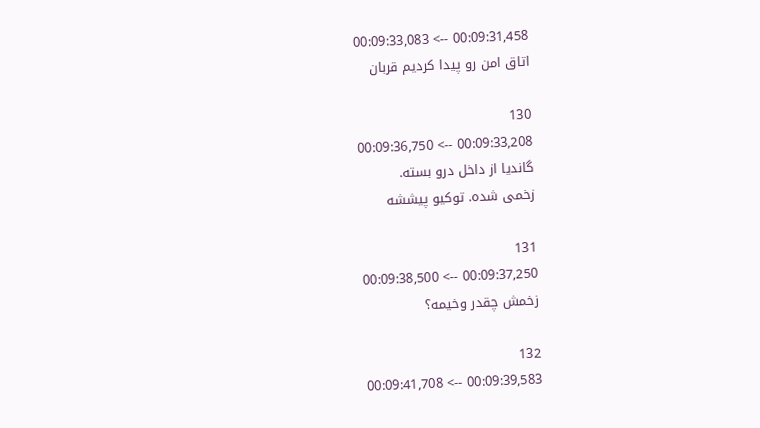00:09:31,458 --> 00:09:33,083
اتاق امن رو پیدا کردیم قربان

130
00:09:33,208 --> 00:09:36,750
گاندیا از داخل درو بسته.
زخمی شده. توکیو پیششه

131
00:09:37,250 --> 00:09:38,500
زخمش چقدر وخیمه؟

132
00:09:39,583 --> 00:09:41,708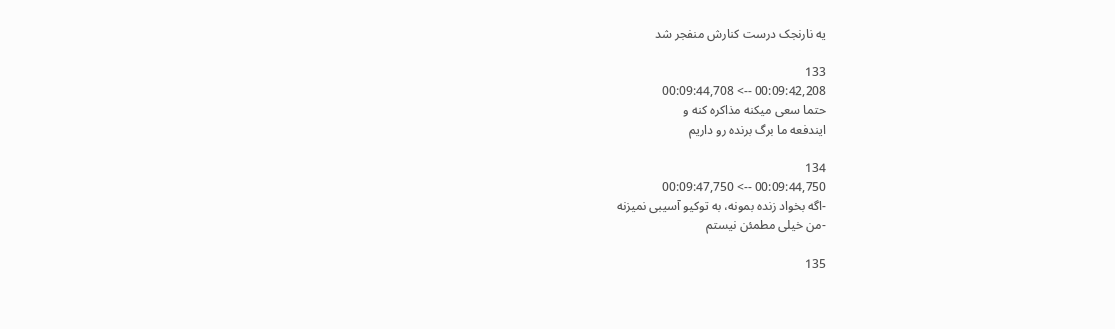یه نارنجک درست کنارش منفجر شد

133
00:09:42,208 --> 00:09:44,708
حتما سعی میکنه مذاکره کنه و
ایندفعه ما برگ برنده رو داریم

134
00:09:44,750 --> 00:09:47,750
-اگه بخواد زنده بمونه، به توکیو آسیبی نمیزنه
-من خیلی مطمئن نیستم

135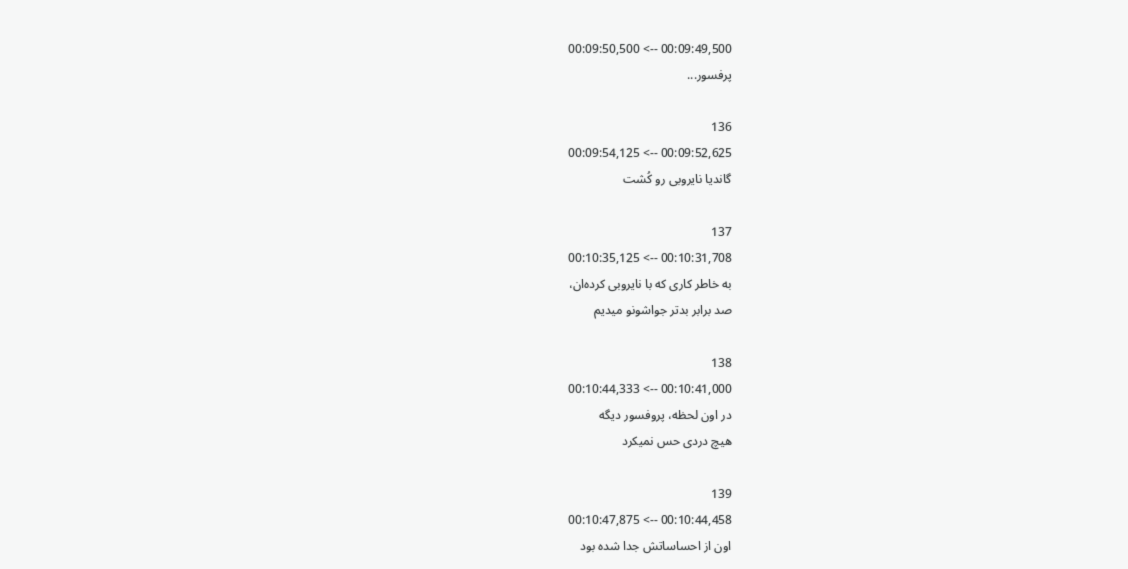00:09:49,500 --> 00:09:50,500
پرفسور...

136
00:09:52,625 --> 00:09:54,125
گاندیا نایروبی رو کُشت

137
00:10:31,708 --> 00:10:35,125
به خاطر کاری که با نایروبی کرده‌ان،
صد برابر بدتر جواشونو میدیم

138
00:10:41,000 --> 00:10:44,333
در اون لحظه، پروفسور دیگه
هیچ دردی حس نمیکرد

139
00:10:44,458 --> 00:10:47,875
اون از احساساتش جدا شده بود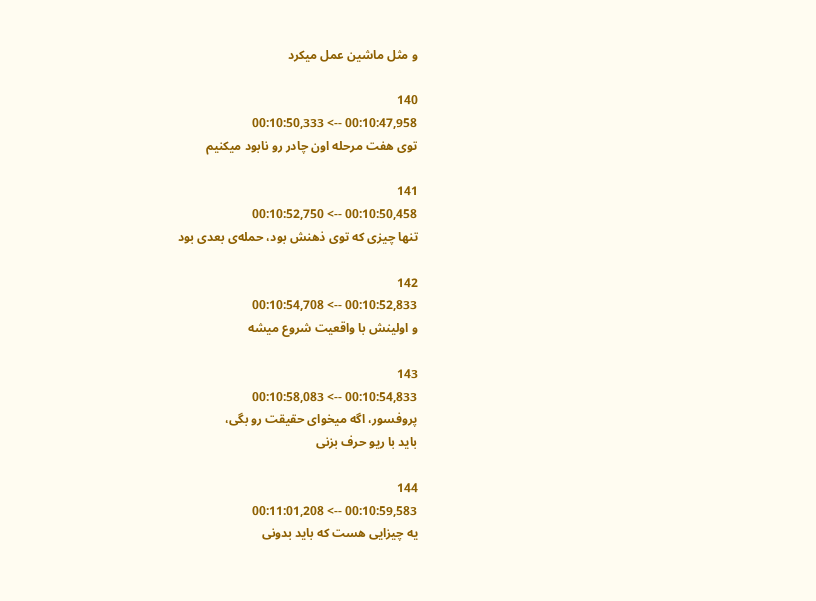و مثل ماشین عمل میکرد

140
00:10:47,958 --> 00:10:50,333
توی هفت مرحله اون چادر رو نابود میکنیم

141
00:10:50,458 --> 00:10:52,750
تنها چیزی که توی ذهنش بود، حمله‌ی بعدی بود

142
00:10:52,833 --> 00:10:54,708
و اولینش با واقعیت شروع میشه

143
00:10:54,833 --> 00:10:58,083
پروفسور، اگه میخوای حقیقت رو بگی،
باید با ریو حرف بزنی

144
00:10:59,583 --> 00:11:01,208
یه چیزایی هست که باید بدونی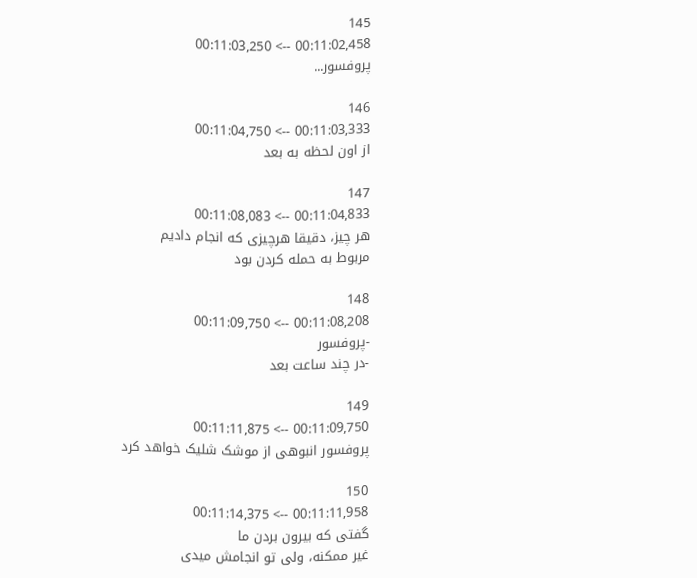145
00:11:02,458 --> 00:11:03,250
پروفسور...

146
00:11:03,333 --> 00:11:04,750
از اون لحظه به بعد

147
00:11:04,833 --> 00:11:08,083
هر چیز، دقیقا هرچیزی که انجام دادیم
مربوط به حمله کردن بود

148
00:11:08,208 --> 00:11:09,750
-پروفسور
-در چند ساعت بعد

149
00:11:09,750 --> 00:11:11,875
پروفسور انبوهی از موشک شلیک خواهد کرد

150
00:11:11,958 --> 00:11:14,375
گفتی که بیرون بردن ما
غیر ممکنه، ولی تو انجامش میدی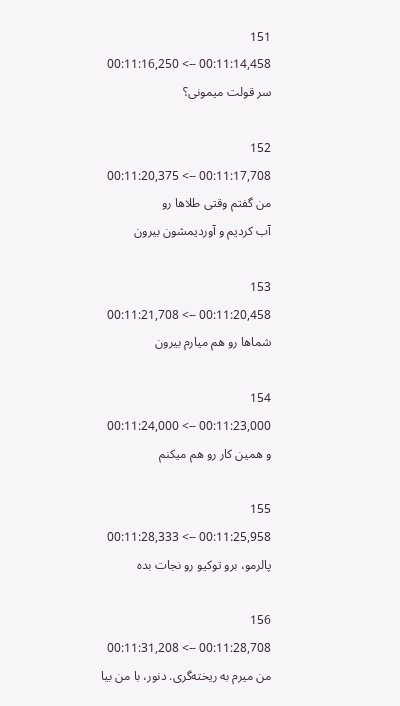151
00:11:14,458 --> 00:11:16,250
سر قولت میمونی؟

152
00:11:17,708 --> 00:11:20,375
من گفتم وقتی طلاها رو
آب کردیم و آوردیمشون بیرون

153
00:11:20,458 --> 00:11:21,708
شماها رو هم میارم بیرون

154
00:11:23,000 --> 00:11:24,000
و همین کار رو هم میکنم

155
00:11:25,958 --> 00:11:28,333
پالرمو، برو توکیو رو نجات بده

156
00:11:28,708 --> 00:11:31,208
من میرم به ریخته‌گری. دنور، با من بیا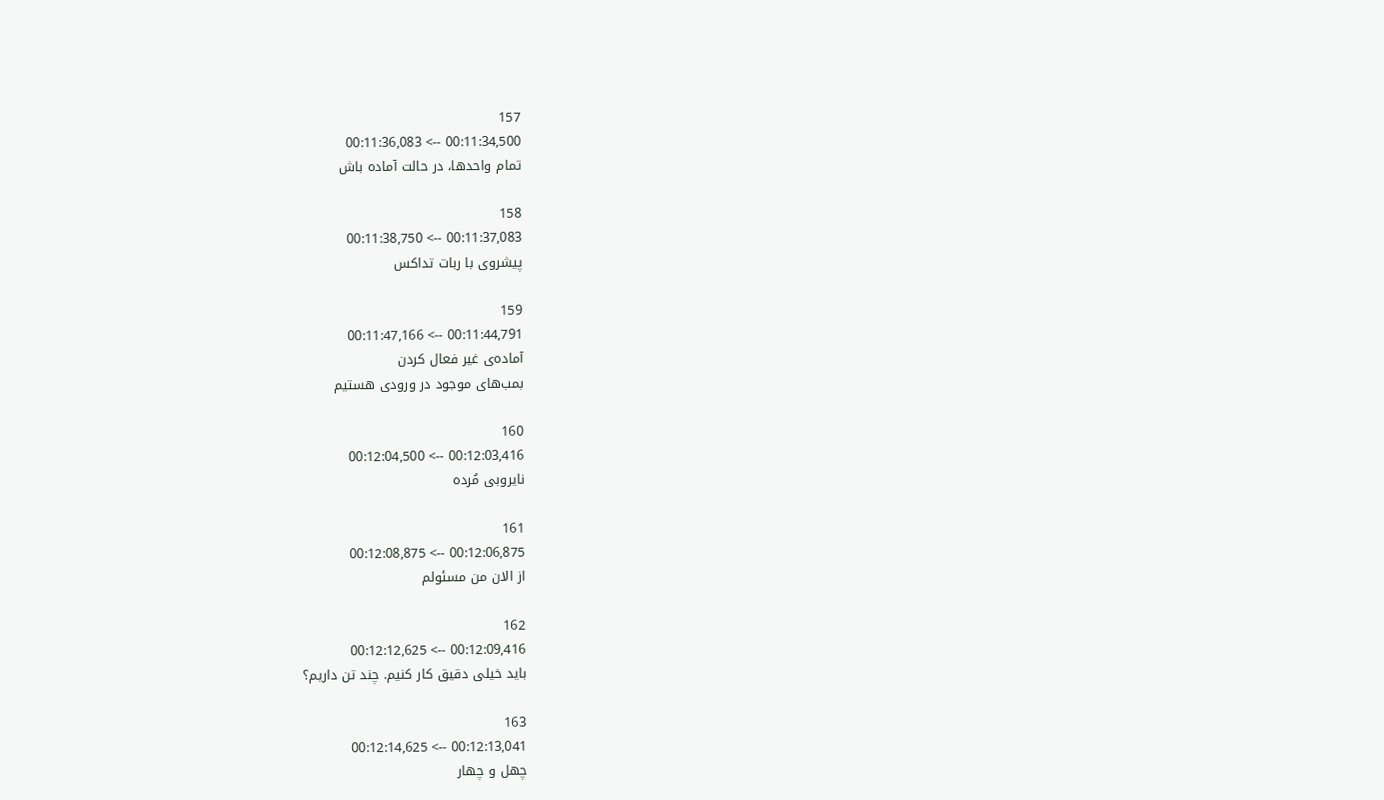157
00:11:34,500 --> 00:11:36,083
تمام واحدها، در حالت آماده باش

158
00:11:37,083 --> 00:11:38,750
پیشروی با ربات تداکس

159
00:11:44,791 --> 00:11:47,166
آماده‌ی غیر فعال کردن
بمب‌های موجود در ورودی هستیم

160
00:12:03,416 --> 00:12:04,500
نایروبی مُرده

161
00:12:06,875 --> 00:12:08,875
از الان من مسئولم

162
00:12:09,416 --> 00:12:12,625
باید خیلی دقیق کار کنیم. چند تن داریم؟

163
00:12:13,041 --> 00:12:14,625
چهل و چهار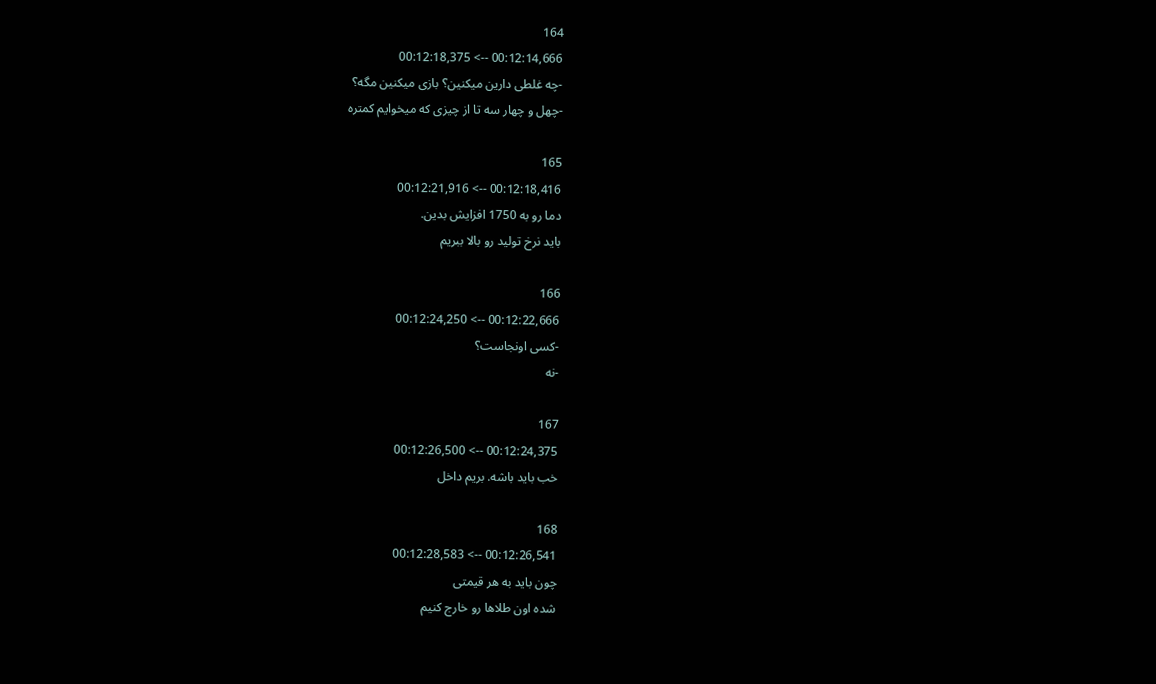164
00:12:14,666 --> 00:12:18,375
-چه غلطی دارین میکنین؟ بازی میکنین مگه؟
-چهل و چهار سه تا از چیزی که میخوایم کمتره

165
00:12:18,416 --> 00:12:21,916
دما رو به 1750 افزایش بدین.
باید نرخ تولید رو بالا ببریم

166
00:12:22,666 --> 00:12:24,250
-کسی اونجاست؟
-نه

167
00:12:24,375 --> 00:12:26,500
خب باید باشه. بریم داخل

168
00:12:26,541 --> 00:12:28,583
چون باید به هر قیمتی
شده اون طلاها رو خارج کنیم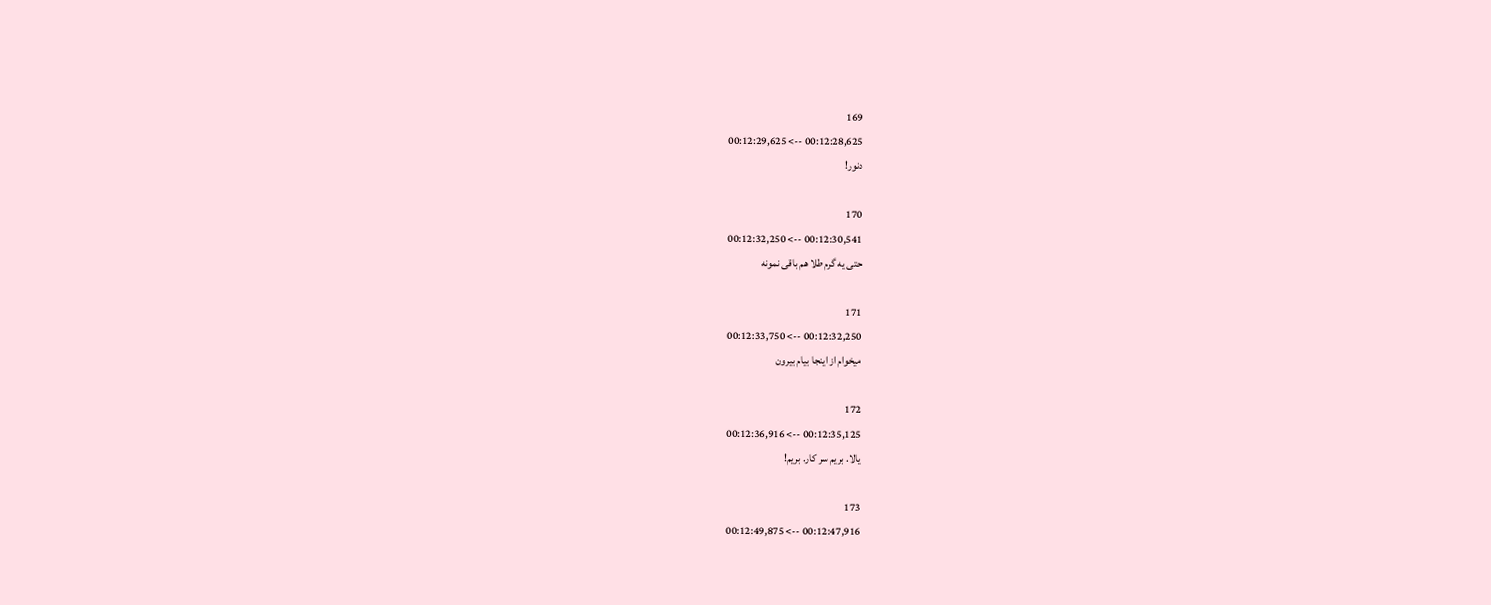169
00:12:28,625 --> 00:12:29,625
دنور!

170
00:12:30,541 --> 00:12:32,250
حتی یه گرم طلا هم باقی نمونه

171
00:12:32,250 --> 00:12:33,750
میخوام از اینجا بیام بیرون

172
00:12:35,125 --> 00:12:36,916
یالا. بریم سر کار. بریم!

173
00:12:47,916 --> 00:12:49,875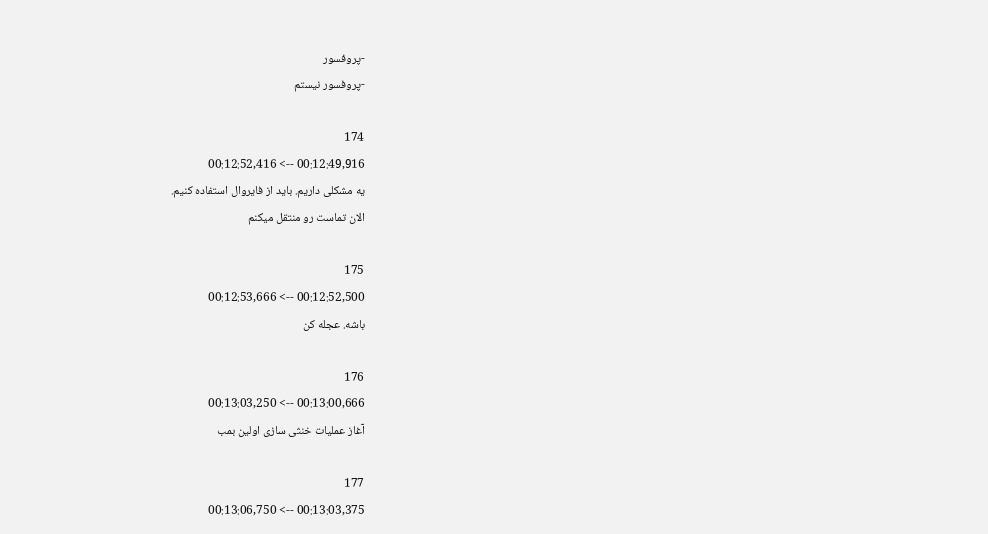-پروفسور
-پروفسور نیستم

174
00:12:49,916 --> 00:12:52,416
یه مشکلی داریم. باید از فایروال استفاده کنیم.
الان تماست رو منتقل میکنم

175
00:12:52,500 --> 00:12:53,666
باشه. عجله کن

176
00:13:00,666 --> 00:13:03,250
آغاز عملیات خنثی سازی اولین بمب

177
00:13:03,375 --> 00:13:06,750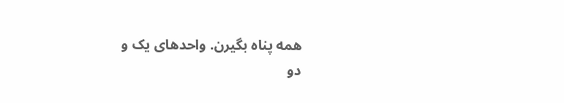همه پناه بگیرن. واحدهای یک و
دو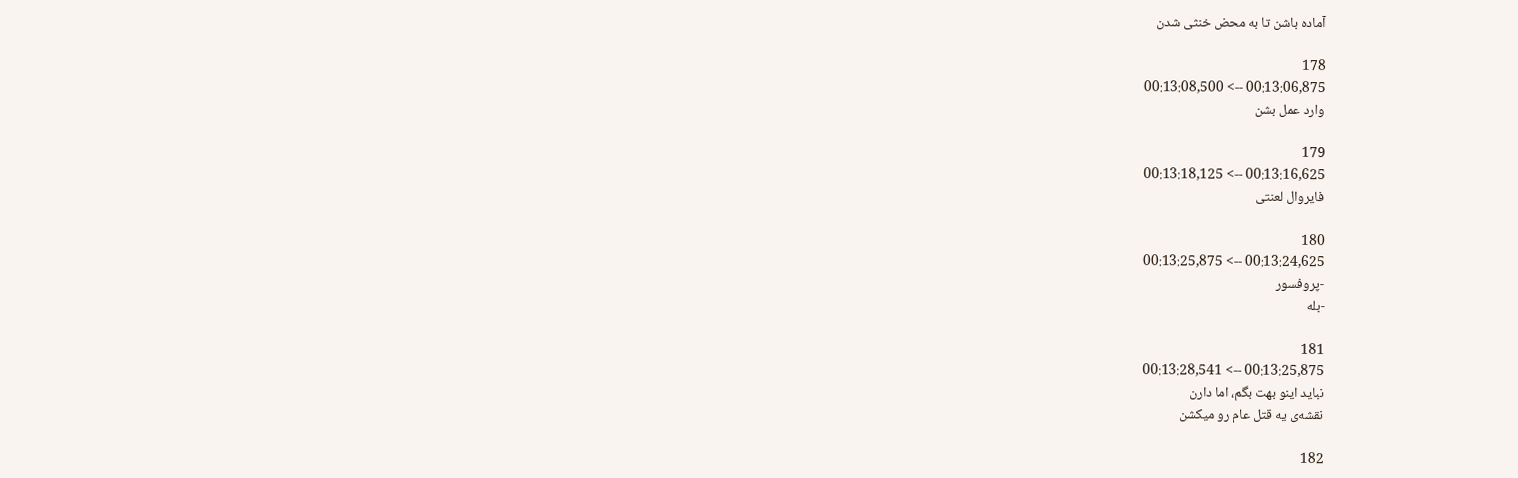آماده باشن تا به محض خنثی شدن

178
00:13:06,875 --> 00:13:08,500
وارد عمل بشن

179
00:13:16,625 --> 00:13:18,125
فایروال لعنتی

180
00:13:24,625 --> 00:13:25,875
-پروفسور
-بله

181
00:13:25,875 --> 00:13:28,541
نباید اینو بهت بگم، اما دارن
نقشه‌ی یه قتل عام رو میکشن

182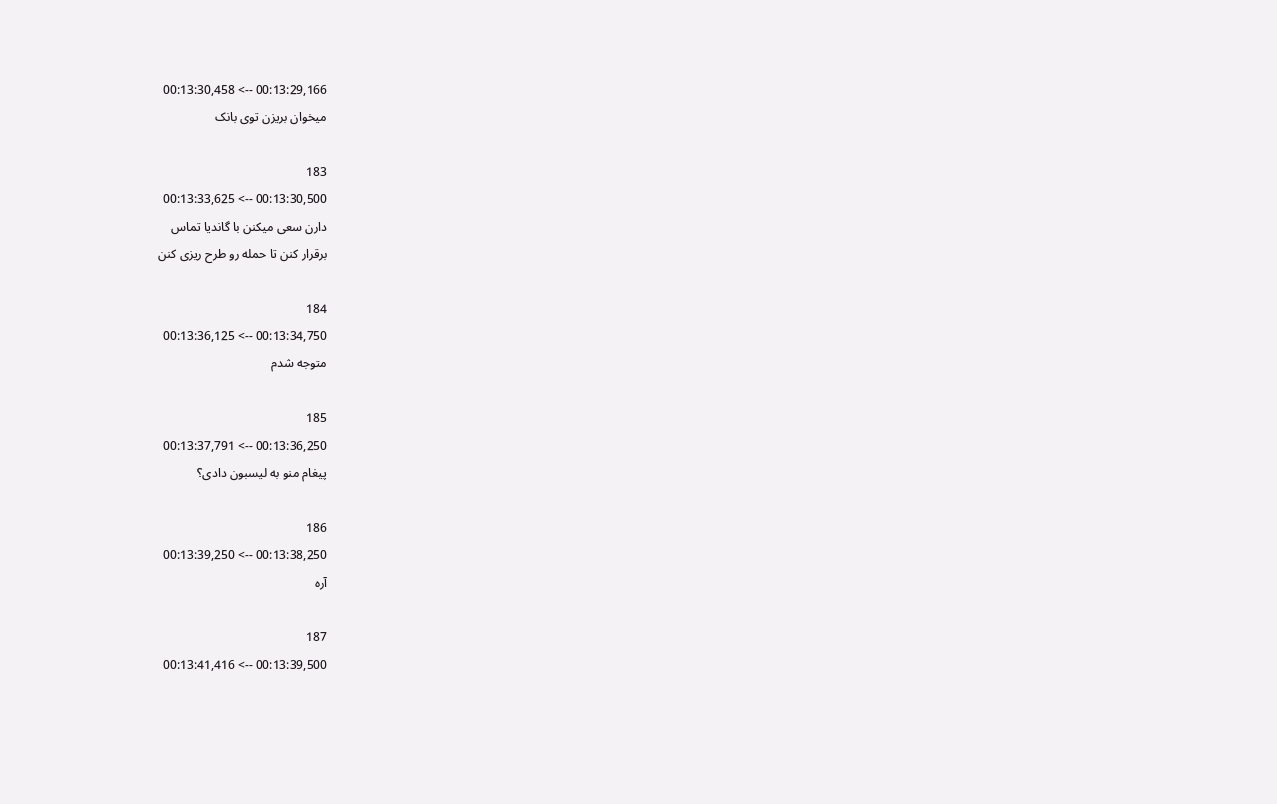00:13:29,166 --> 00:13:30,458
میخوان بریزن توی بانک

183
00:13:30,500 --> 00:13:33,625
دارن سعی میکنن با گاندیا تماس
برقرار کنن تا حمله رو طرح ریزی کنن

184
00:13:34,750 --> 00:13:36,125
متوجه شدم

185
00:13:36,250 --> 00:13:37,791
پیغام منو به لیسبون دادی؟

186
00:13:38,250 --> 00:13:39,250
آره

187
00:13:39,500 --> 00:13:41,416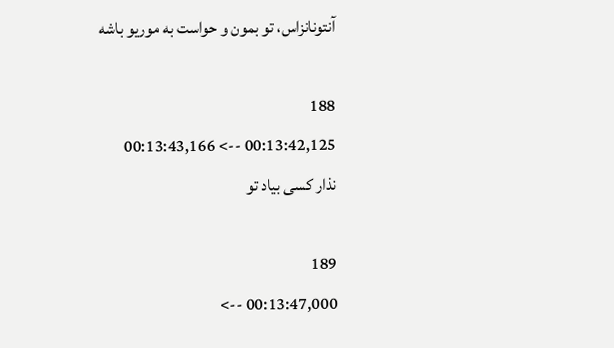آنتونانزاس، تو بمون و حواست به موریو باشه

188
00:13:42,125 --> 00:13:43,166
نذار کسی بیاد تو

189
00:13:47,000 -->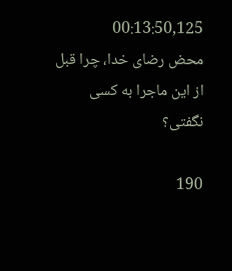00:13:50,125
محض رضای خدا، چرا قبل
از این ماجرا به کسی نگفتی؟

190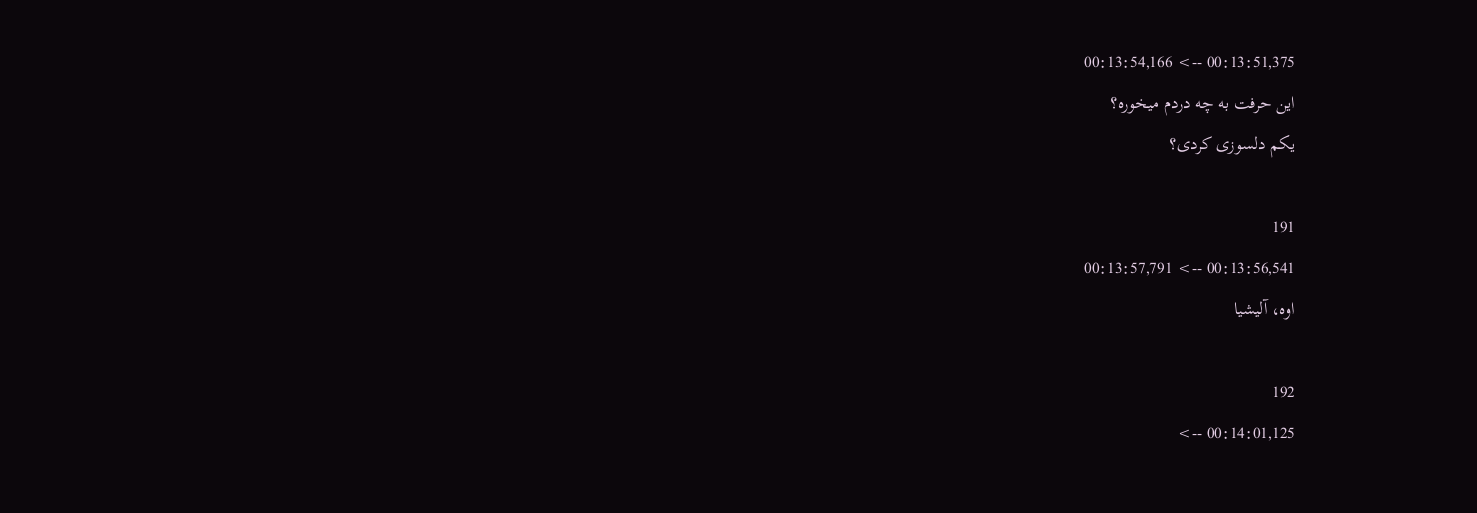00:13:51,375 --> 00:13:54,166
این حرفت به چه دردم میخوره؟
یکم دلسوزی کردی؟

191
00:13:56,541 --> 00:13:57,791
اوه، آلیشیا

192
00:14:01,125 -->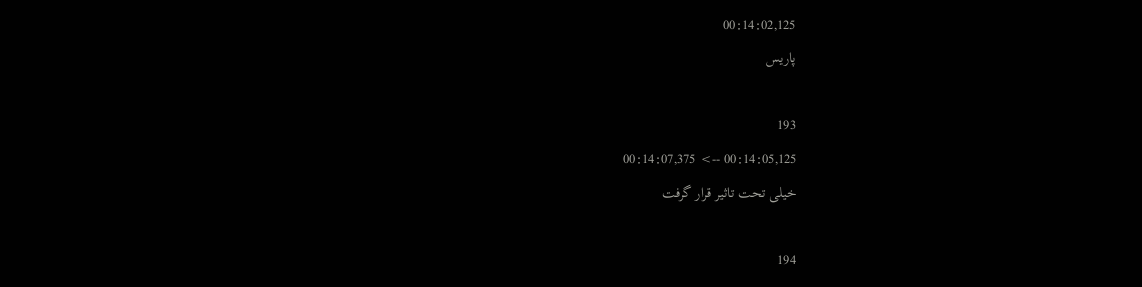00:14:02,125
پاریس

193
00:14:05,125 --> 00:14:07,375
خیلی تحت تاثیر قرار گرفت

194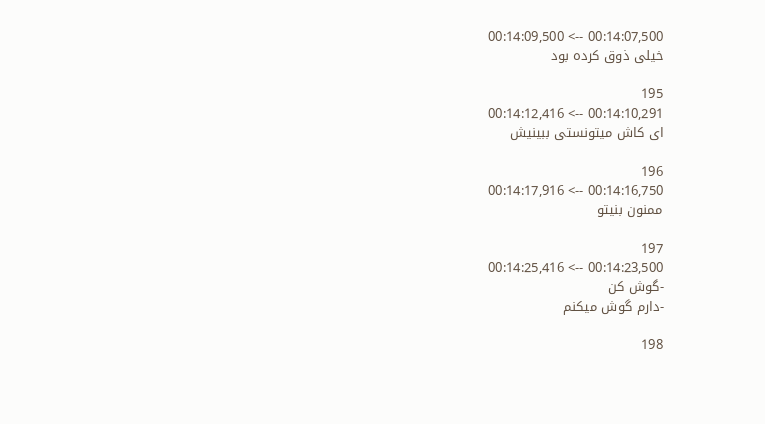00:14:07,500 --> 00:14:09,500
خیلی ذوق کرده بود

195
00:14:10,291 --> 00:14:12,416
ای کاش میتونستی ببینیش

196
00:14:16,750 --> 00:14:17,916
ممنون بنیتو

197
00:14:23,500 --> 00:14:25,416
-گوش کن
-دارم گوش میکنم

198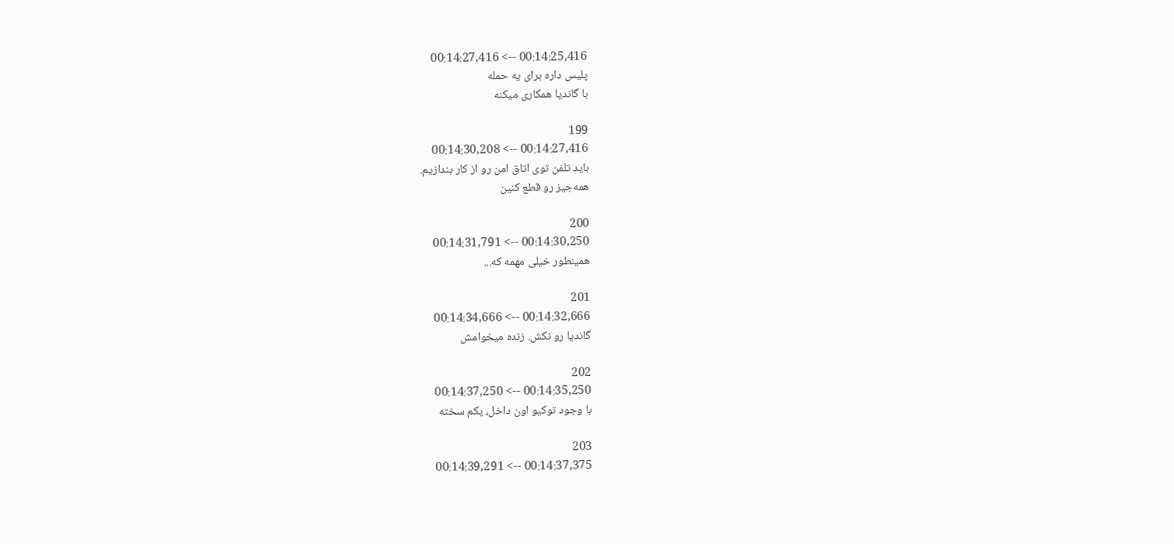00:14:25,416 --> 00:14:27,416
پلیس داره برای یه حمله
با گاندیا همکاری میکنه

199
00:14:27,416 --> 00:14:30,208
باید تلفن توی اتاق امن رو از کار بندازیم.
همه‌جیز رو قطع کنین

200
00:14:30,250 --> 00:14:31,791
همینطور خیلی مهمه که...

201
00:14:32,666 --> 00:14:34,666
گاندیا رو نکش. زنده میخوامش

202
00:14:35,250 --> 00:14:37,250
با وجود توکیو اون داخل، یکم سخته

203
00:14:37,375 --> 00:14:39,291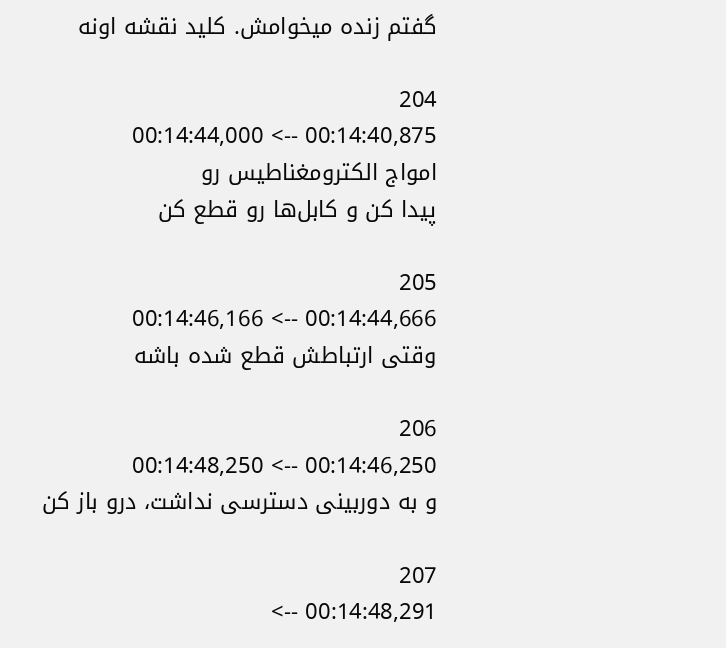گفتم زنده میخوامش. کلید نقشه اونه

204
00:14:40,875 --> 00:14:44,000
امواج الکترومغناطیس رو
پیدا کن و کابل‌ها رو قطع کن

205
00:14:44,666 --> 00:14:46,166
وقتی ارتباطش قطع شده باشه

206
00:14:46,250 --> 00:14:48,250
و به دوربینی دسترسی نداشت، درو باز کن

207
00:14:48,291 -->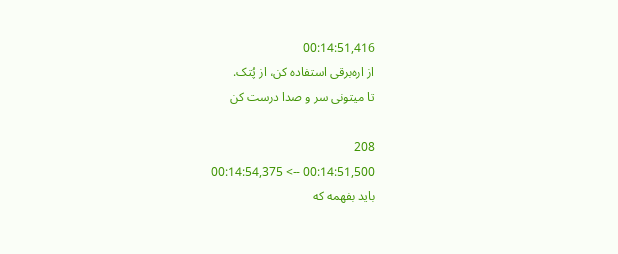00:14:51,416
از اره‌برقی استفاده کن، از پُتک.
تا میتونی سر و صدا درست کن

208
00:14:51,500 --> 00:14:54,375
باید بفهمه که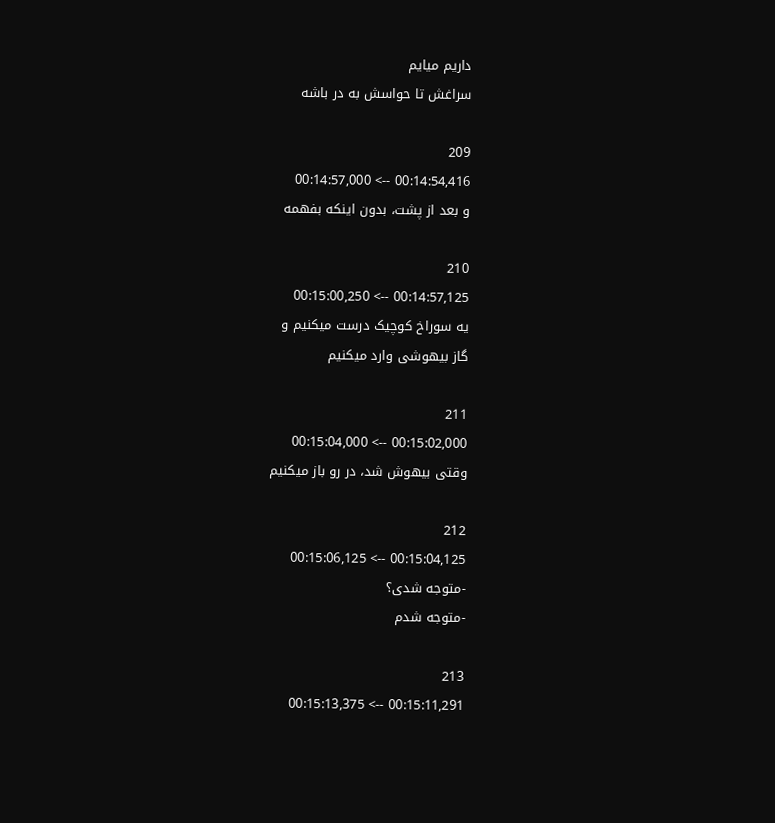داریم میایم
سراغش تا حواسش به در باشه

209
00:14:54,416 --> 00:14:57,000
و بعد از پشت، بدون اینکه بفهمه

210
00:14:57,125 --> 00:15:00,250
یه سوراخ کوچیک درست میکنیم و
گاز بیهوشی وارد میکنیم

211
00:15:02,000 --> 00:15:04,000
وقتی بیهوش شد، در رو باز میکنیم

212
00:15:04,125 --> 00:15:06,125
-متوجه شدی؟
-متوجه شدم

213
00:15:11,291 --> 00:15:13,375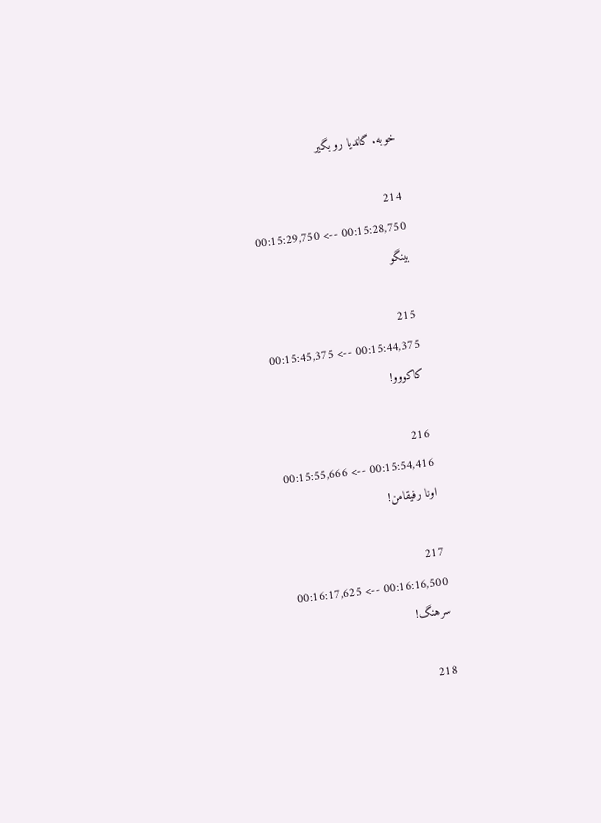خوبه. گاندیا رو بگیر

214
00:15:28,750 --> 00:15:29,750
بینگو

215
00:15:44,375 --> 00:15:45,375
کاکووو!

216
00:15:54,416 --> 00:15:55,666
اونا رفیقامن!

217
00:16:16,500 --> 00:16:17,625
سرهنگ!

218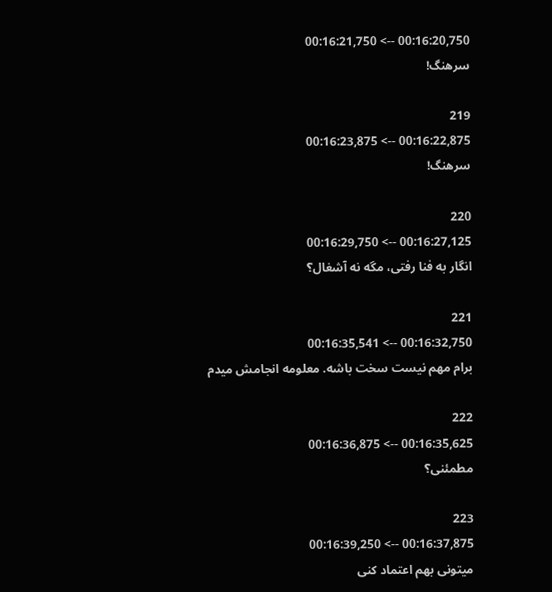00:16:20,750 --> 00:16:21,750
سرهنگ!

219
00:16:22,875 --> 00:16:23,875
سرهنگ!

220
00:16:27,125 --> 00:16:29,750
انگار به فنا رفتی، مگه نه آشغال؟

221
00:16:32,750 --> 00:16:35,541
برام مهم نیست سخت باشه. معلومه انجامش میدم

222
00:16:35,625 --> 00:16:36,875
مطمئنی؟

223
00:16:37,875 --> 00:16:39,250
میتونی بهم اعتماد کنی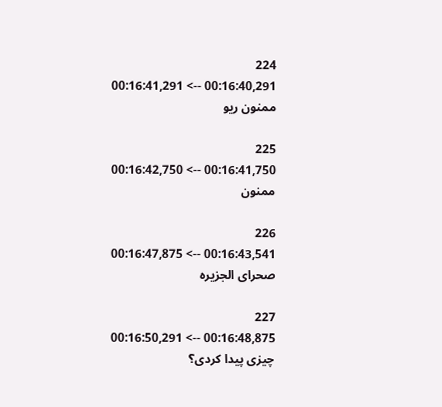224
00:16:40,291 --> 00:16:41,291
ممنون ریو

225
00:16:41,750 --> 00:16:42,750
ممنون

226
00:16:43,541 --> 00:16:47,875
صحرای الجزیره

227
00:16:48,875 --> 00:16:50,291
چیزی پیدا کردی؟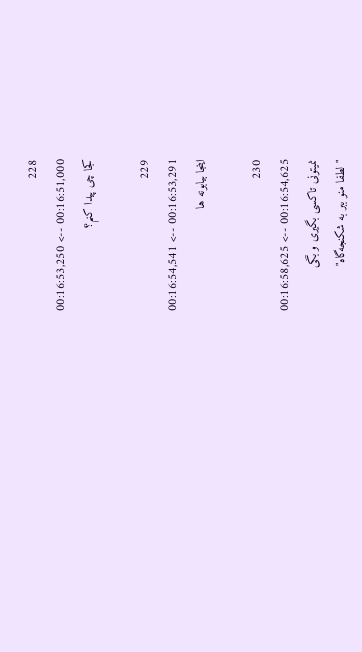228
00:16:51,000 --> 00:16:53,250
کجا چی پیدا کنم؟

229
00:16:53,291 --> 00:16:54,541
اینجا بیابونه ها

230
00:16:54,625 --> 00:16:58,625
نمیتونی تاکسی بگیری و بگی
"لطفا منو ببر به شکنجه‌گاه"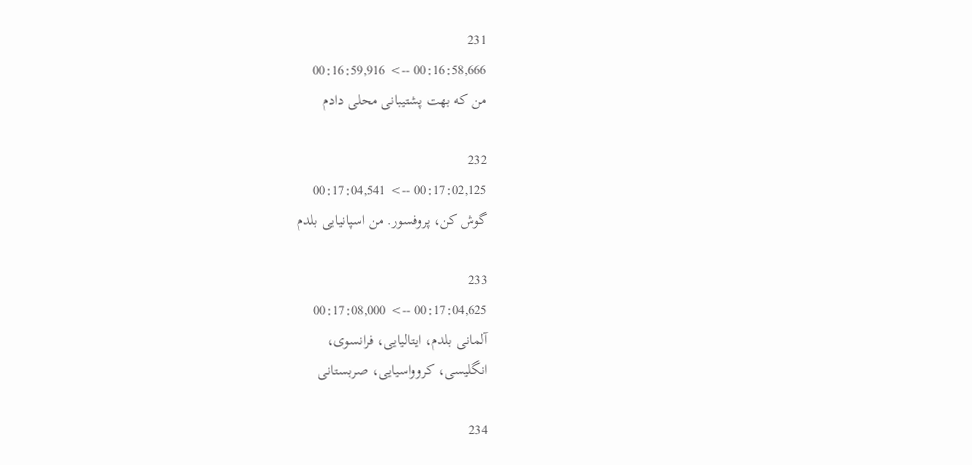231
00:16:58,666 --> 00:16:59,916
من که بهت پشتیبانی محلی دادم

232
00:17:02,125 --> 00:17:04,541
گوش کن، پروفسور. من اسپانیایی بلدم

233
00:17:04,625 --> 00:17:08,000
آلمانی بلدم، ایتالیایی، فرانسوی،
انگلیسی، کروواسیایی، صربستانی

234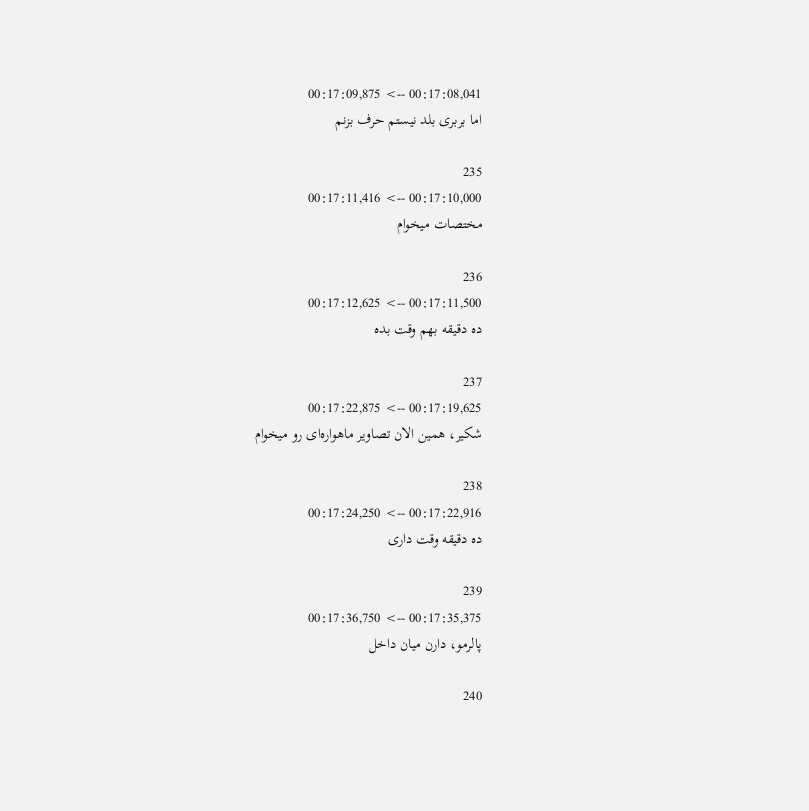00:17:08,041 --> 00:17:09,875
اما بربری بلد نیستم حرف بزنم

235
00:17:10,000 --> 00:17:11,416
مختصات میخوام

236
00:17:11,500 --> 00:17:12,625
ده دقیقه بهم وقت بده

237
00:17:19,625 --> 00:17:22,875
شکیر، همین الان تصاویر ماهواره‌ای رو میخوام

238
00:17:22,916 --> 00:17:24,250
ده دقیقه وقت داری

239
00:17:35,375 --> 00:17:36,750
پالرمو، دارن میان داخل

240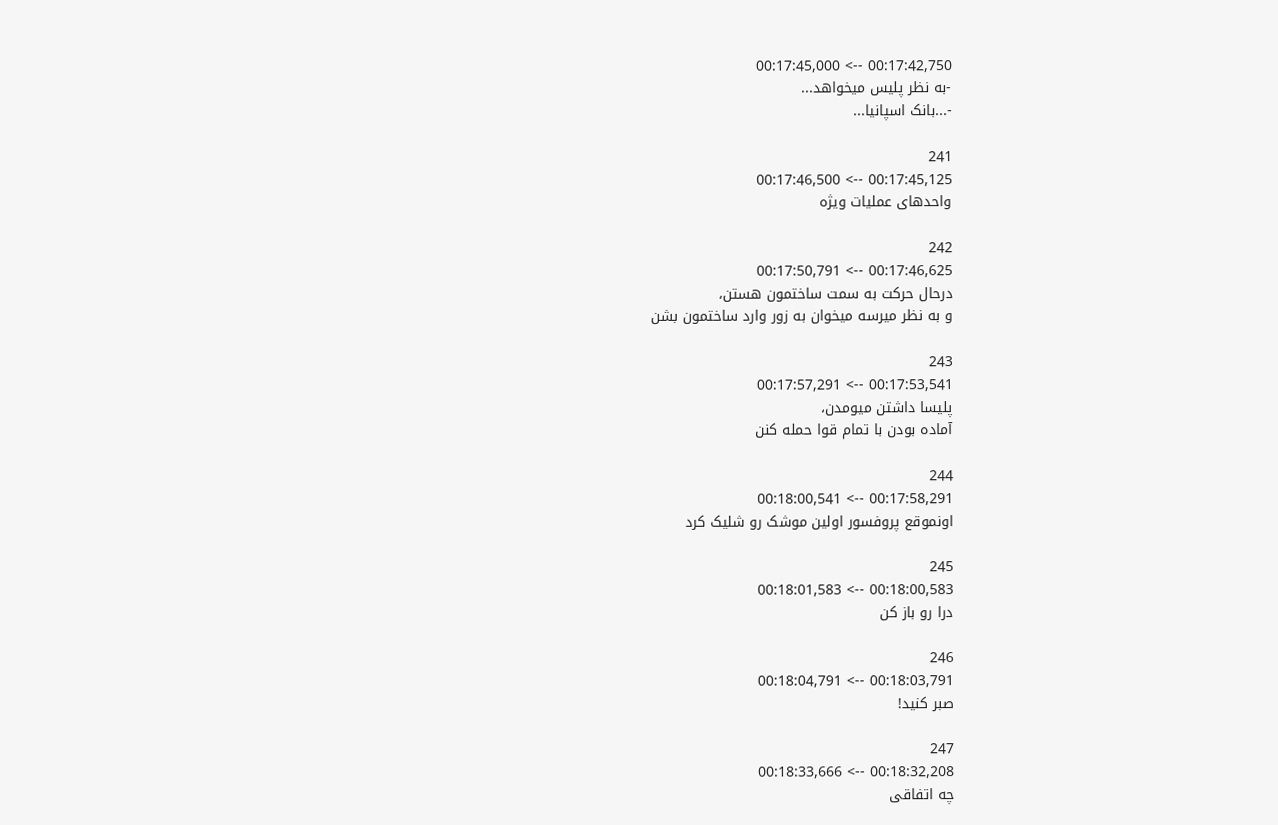00:17:42,750 --> 00:17:45,000
-به نظر پلیس میخواهد...
-...بانک اسپانیا...

241
00:17:45,125 --> 00:17:46,500
واحدهای عملیات ویژه

242
00:17:46,625 --> 00:17:50,791
درحال حرکت به سمت ساختمون هستن،
و به نظر میرسه میخوان به زور وارد ساختمون بشن

243
00:17:53,541 --> 00:17:57,291
پلیسا داشتن میومدن،
آماده‌ بودن با تمام قوا حمله کنن

244
00:17:58,291 --> 00:18:00,541
اونموقع پروفسور اولین موشک رو شلیک کرد

245
00:18:00,583 --> 00:18:01,583
درا رو باز کن

246
00:18:03,791 --> 00:18:04,791
صبر کنید!

247
00:18:32,208 --> 00:18:33,666
چه اتفاقی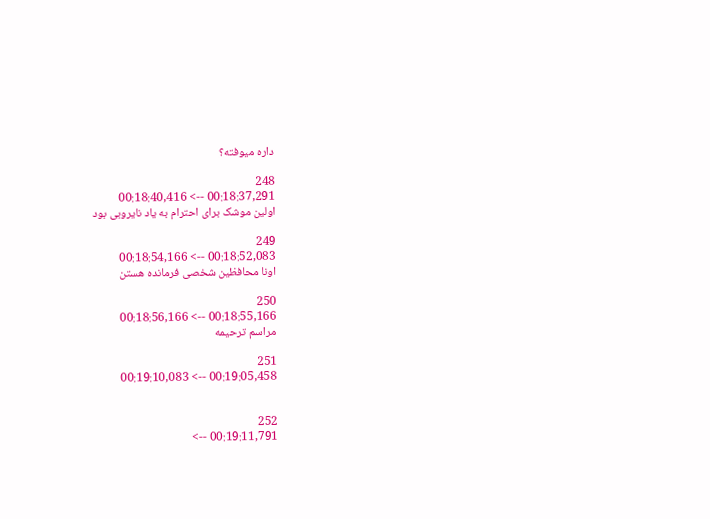داره میوفته؟

248
00:18:37,291 --> 00:18:40,416
اولین موشک برای احترام به یاد نایروبی بود

249
00:18:52,083 --> 00:18:54,166
اونا محافظین شخصی فرمانده هستن

250
00:18:55,166 --> 00:18:56,166
مراسم ترحیمه

251
00:19:05,458 --> 00:19:10,083


252
00:19:11,791 -->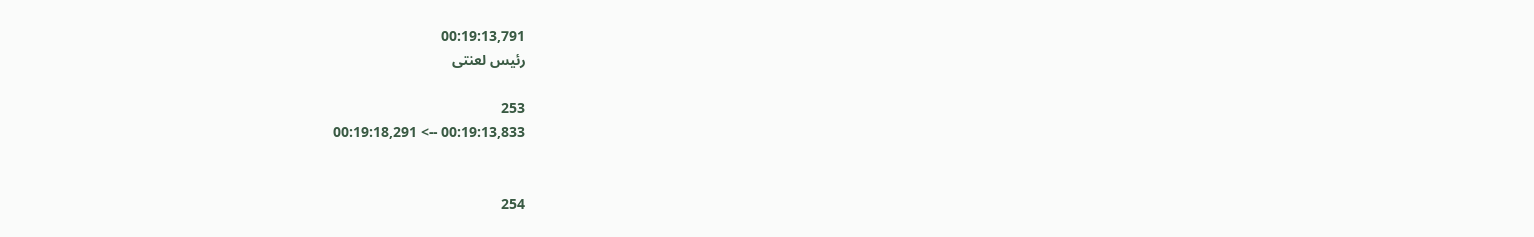00:19:13,791
رئیس لعنتی

253
00:19:13,833 --> 00:19:18,291


254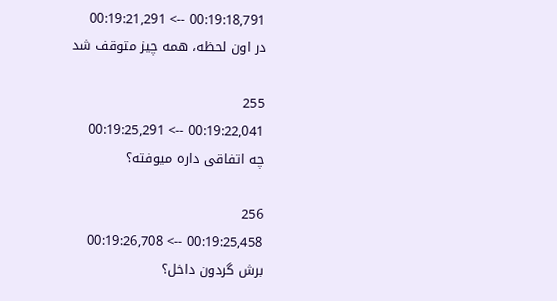00:19:18,791 --> 00:19:21,291
در اون لحظه، همه چیز متوقف شد

255
00:19:22,041 --> 00:19:25,291
چه اتفاقی داره میوفته؟

256
00:19:25,458 --> 00:19:26,708
برش گردون داخل؟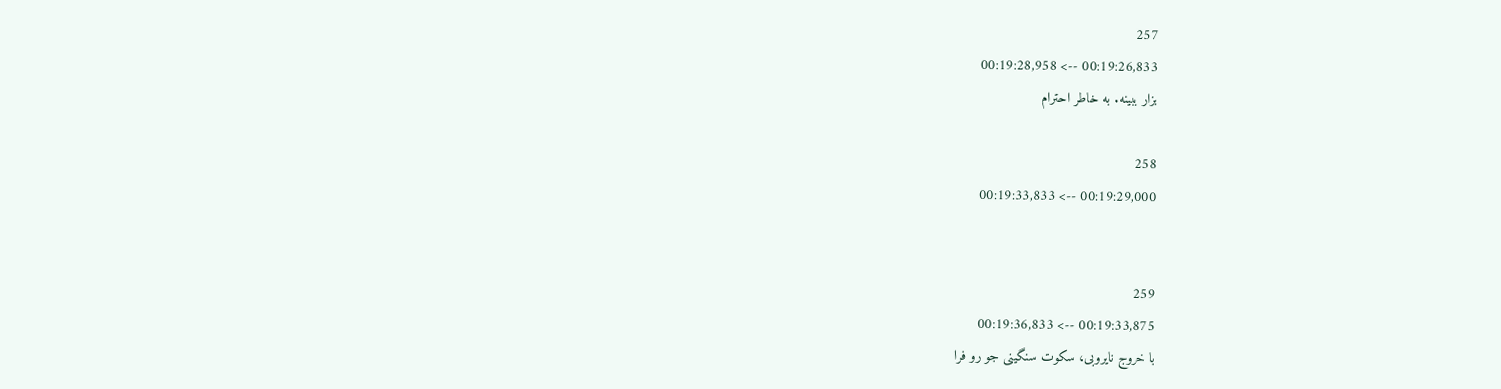257
00:19:26,833 --> 00:19:28,958
بزار ببینه. به خاطر احترام

258
00:19:29,000 --> 00:19:33,833


259
00:19:33,875 --> 00:19:36,833
با خروج نایروبی، سکوت سنگینی جو رو فرا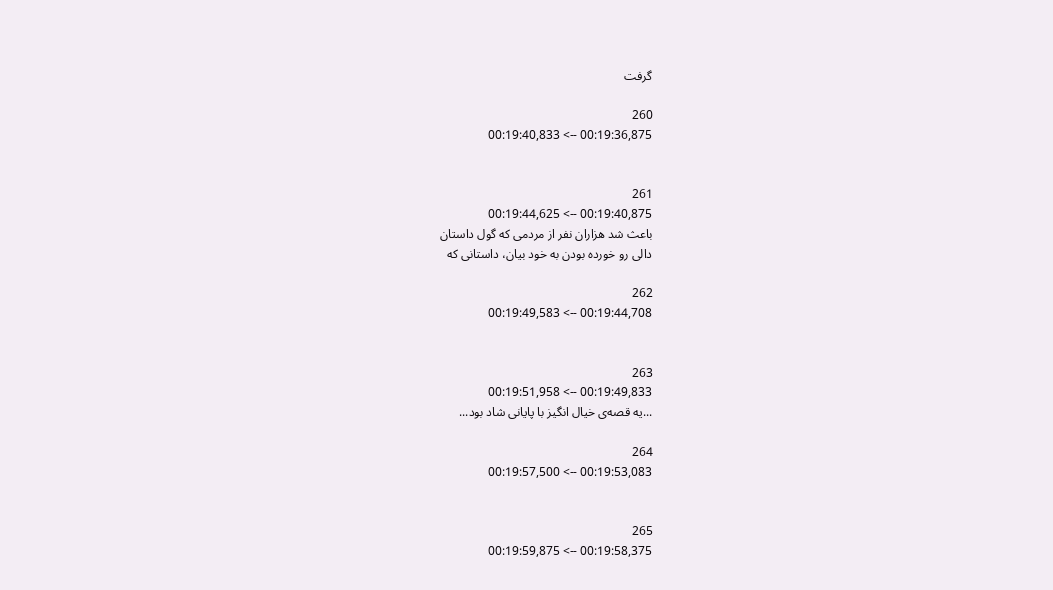گرفت

260
00:19:36,875 --> 00:19:40,833


261
00:19:40,875 --> 00:19:44,625
باعث شد هزاران نفر از مردمی که گول داستان
دالی رو خورده بودن به خود بیان، داستانی که

262
00:19:44,708 --> 00:19:49,583


263
00:19:49,833 --> 00:19:51,958
...یه قصه‌ی خیال انگیز با پایانی شاد بود...

264
00:19:53,083 --> 00:19:57,500


265
00:19:58,375 --> 00:19:59,875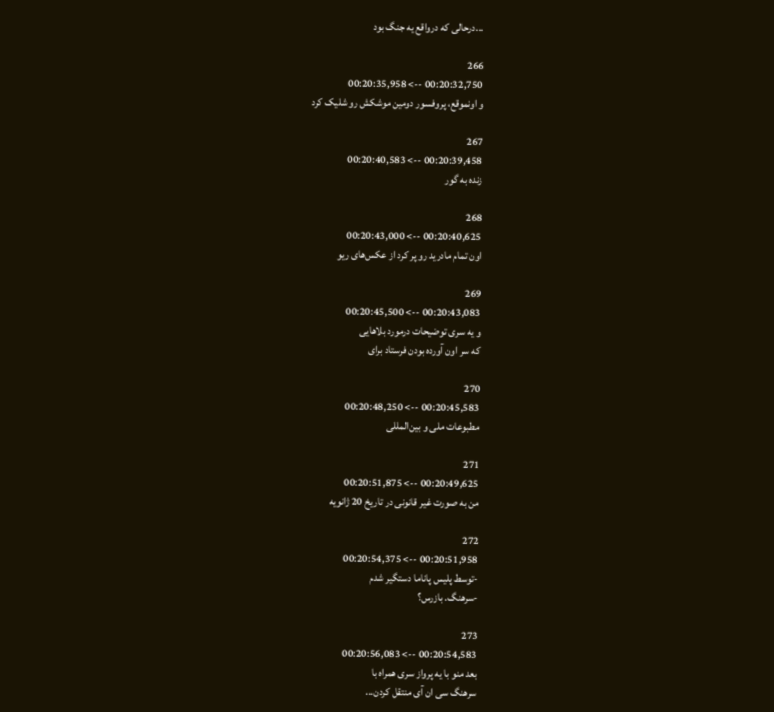...درحالی که درواقع یه جنگ بود

266
00:20:32,750 --> 00:20:35,958
و اونموقع، پروفسور دومین موشکش رو شلیک کرد

267
00:20:39,458 --> 00:20:40,583
زنده به گور

268
00:20:40,625 --> 00:20:43,000
اون تمام مادرید رو پر کرد از عکس‌های ریو

269
00:20:43,083 --> 00:20:45,500
و یه سری توضیحات درمورد بلاهایی
که سر اون آورده بودن فرستاد برای

270
00:20:45,583 --> 00:20:48,250
مطبوعات ملی و بین‌المللی

271
00:20:49,625 --> 00:20:51,875
من به صورت غیر قانونی در تاریخ 20 ژانویه

272
00:20:51,958 --> 00:20:54,375
-توسط پلیس پاناما دستگیر شدم
-سرهنگ. بازرس؟

273
00:20:54,583 --> 00:20:56,083
بعد منو با یه پرواز سری همراه با
سرهنگ سی ان آی منتقل کردن...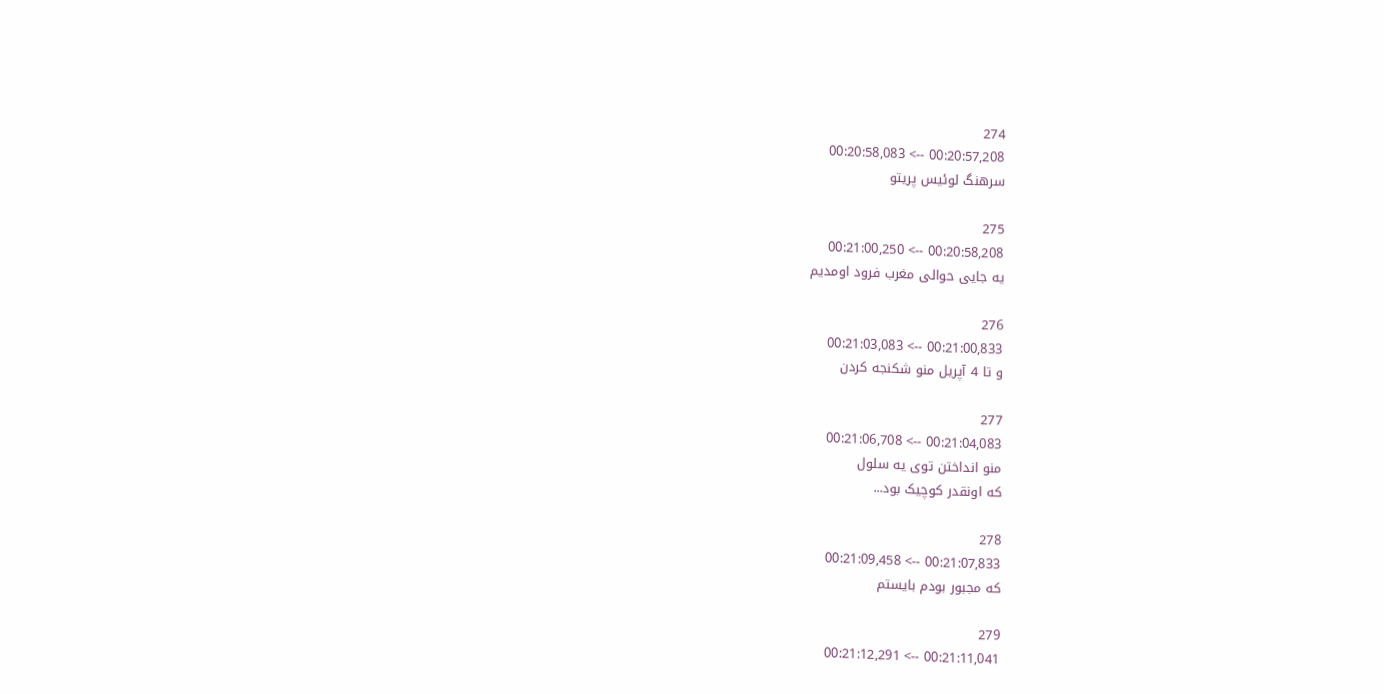274
00:20:57,208 --> 00:20:58,083
سرهنگ لوئیس پریتو

275
00:20:58,208 --> 00:21:00,250
یه جایی حوالی مغرب فرود اومدیم

276
00:21:00,833 --> 00:21:03,083
و تا 4 آپریل منو شکنجه کردن

277
00:21:04,083 --> 00:21:06,708
منو انداختن توی یه سلول
که اونقدر کوچیک بود...

278
00:21:07,833 --> 00:21:09,458
که مجبور بودم بایستم

279
00:21:11,041 --> 00:21:12,291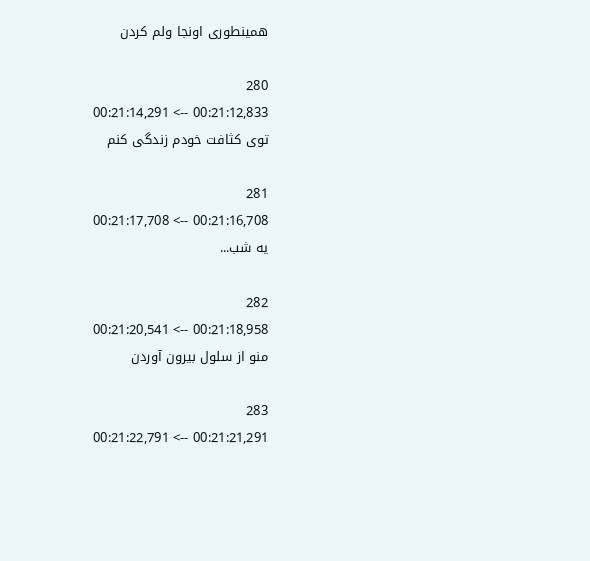همینطوری اونجا ولم کردن

280
00:21:12,833 --> 00:21:14,291
توی کثافت خودم زندگی کنم

281
00:21:16,708 --> 00:21:17,708
یه شب...

282
00:21:18,958 --> 00:21:20,541
منو از سلول بیرون آوردن

283
00:21:21,291 --> 00:21:22,791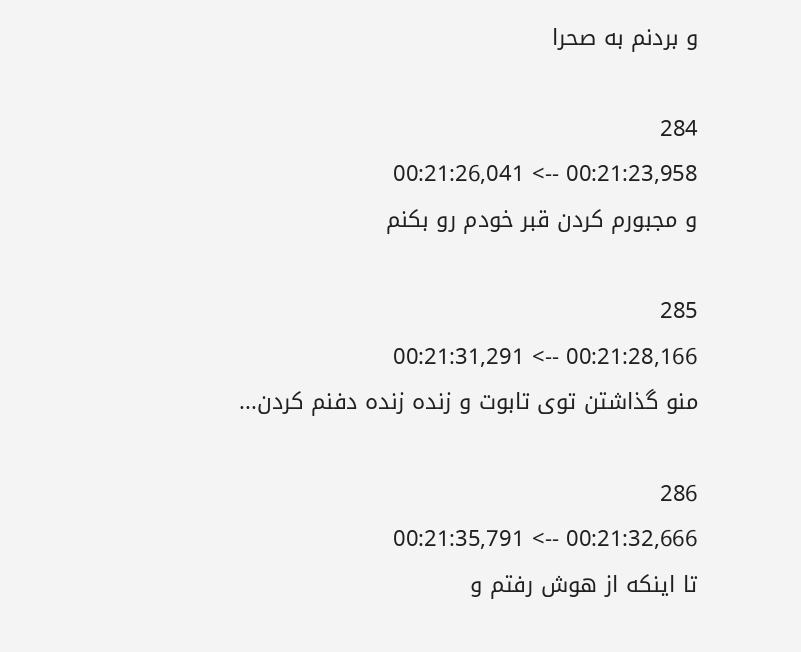و بردنم به صحرا

284
00:21:23,958 --> 00:21:26,041
و مجبورم کردن قبر خودم رو بکنم

285
00:21:28,166 --> 00:21:31,291
منو گذاشتن توی تابوت و زنده زنده دفنم کردن...

286
00:21:32,666 --> 00:21:35,791
تا اینکه از هوش رفتم و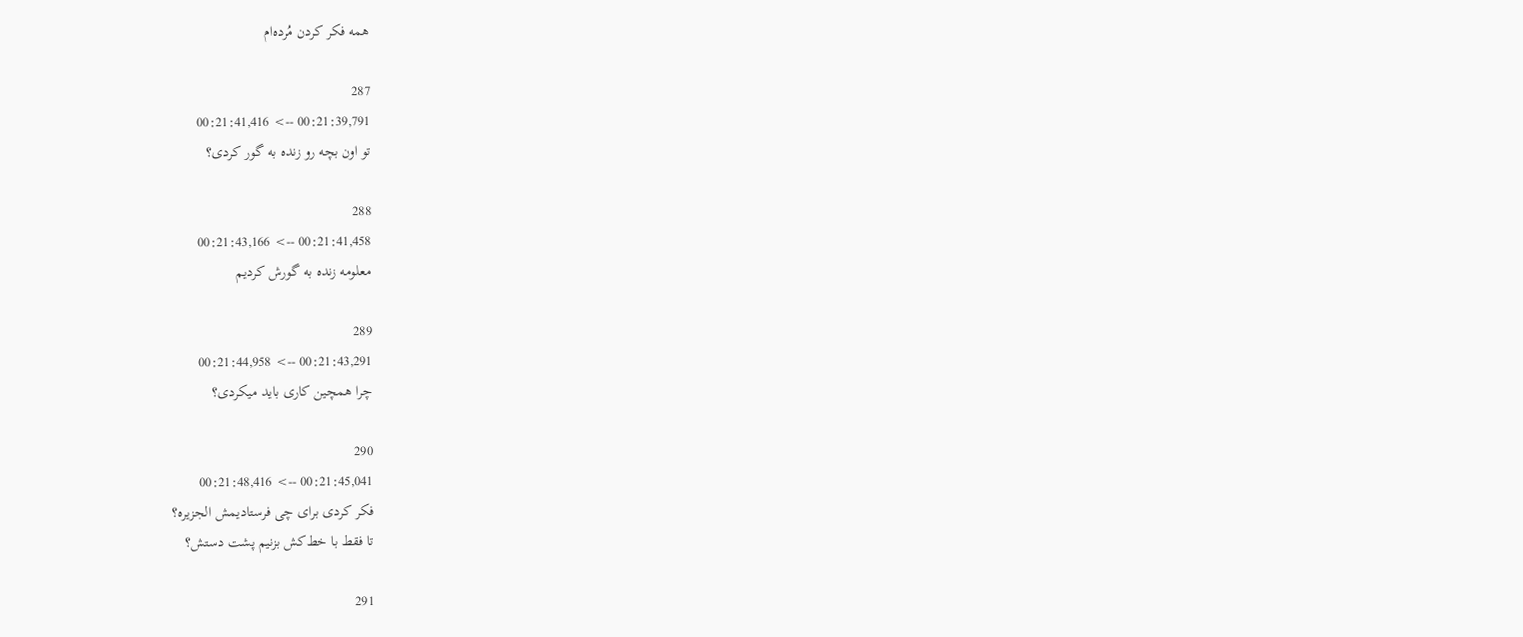همه فکر کردن مُرده‌ام

287
00:21:39,791 --> 00:21:41,416
تو اون بچه رو زنده به گور کردی؟

288
00:21:41,458 --> 00:21:43,166
معلومه زنده به گورش کردیم

289
00:21:43,291 --> 00:21:44,958
چرا همچین کاری باید میکردی؟

290
00:21:45,041 --> 00:21:48,416
فکر کردی برای چی فرستادیمش الجزیره؟
تا فقط با خط‌کش بزنیم پشت دستش؟

291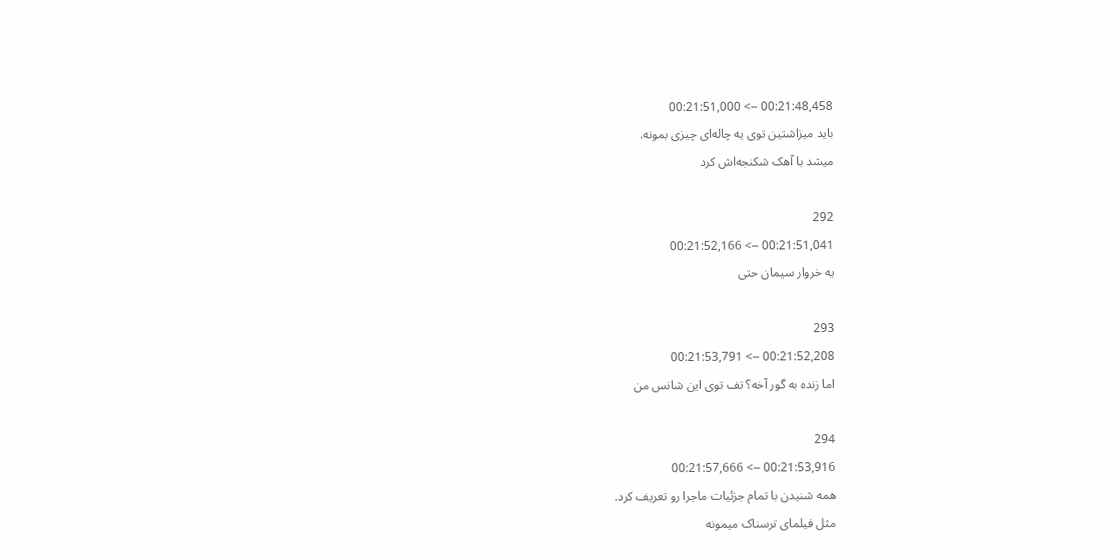00:21:48,458 --> 00:21:51,000
باید میزاشتین توی یه چاله‌ای چیزی بمونه.
میشد با آهک شکنجه‌اش کرد

292
00:21:51,041 --> 00:21:52,166
یه خروار سیمان حتی

293
00:21:52,208 --> 00:21:53,791
اما زنده به گور آخه؟ تف توی این شانس من

294
00:21:53,916 --> 00:21:57,666
همه شنیدن با تمام جزئیات ماجرا رو تعریف کرد.
مثل فیلمای ترسناک میمونه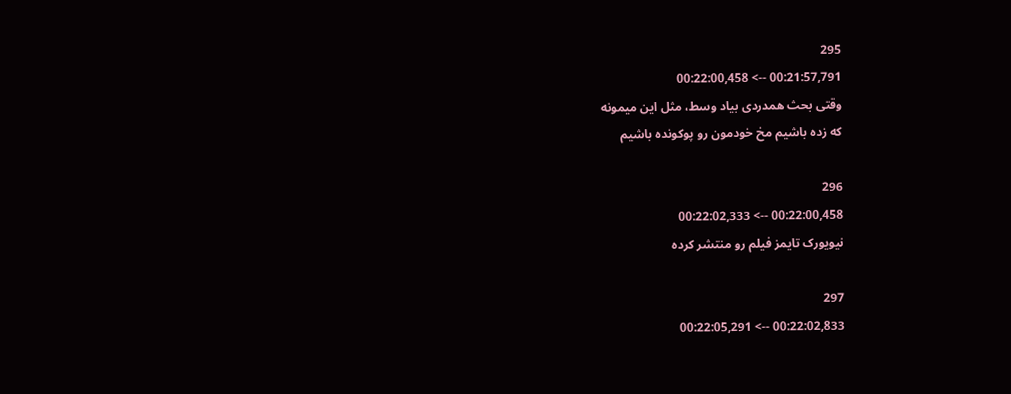295
00:21:57,791 --> 00:22:00,458
وقتی بحث همدردی بیاد وسط، مثل این میمونه
که زده باشیم مخ خودمون رو پوکونده باشیم

296
00:22:00,458 --> 00:22:02,333
نیویورک تایمز فیلم رو منتشر کرده

297
00:22:02,833 --> 00:22:05,291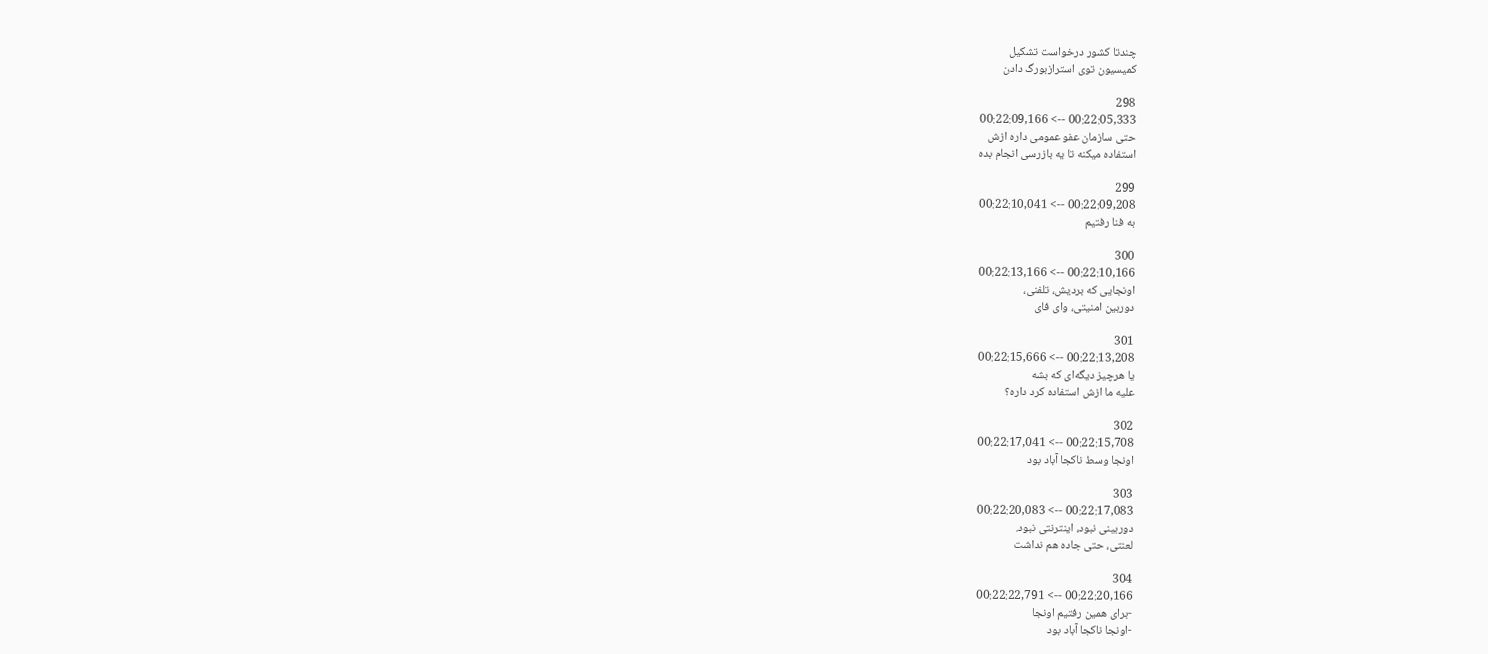چندتا کشور درخواست تشکیل
کمیسیون توی استرازبورگ دادن

298
00:22:05,333 --> 00:22:09,166
حتی سازمان عفو عمومی داره ازش
استفاده میکنه تا یه بازرسی انجام بده

299
00:22:09,208 --> 00:22:10,041
به فنا رفتیم

300
00:22:10,166 --> 00:22:13,166
اونجایی که بردیش، تلفنی،
دوربین امنیتی، وای فای

301
00:22:13,208 --> 00:22:15,666
یا هرچیز دیگه‌ای که بشه
علیه ما ازش استفاده کرد داره؟

302
00:22:15,708 --> 00:22:17,041
اونجا وسط ناکجا آباد بود

303
00:22:17,083 --> 00:22:20,083
دوربینی نبود، اینترنتی نبود.
لعنتی، حتی جاده هم نداشت

304
00:22:20,166 --> 00:22:22,791
-برای همین رفتیم اونجا
-اونجا ناکجا آباد بود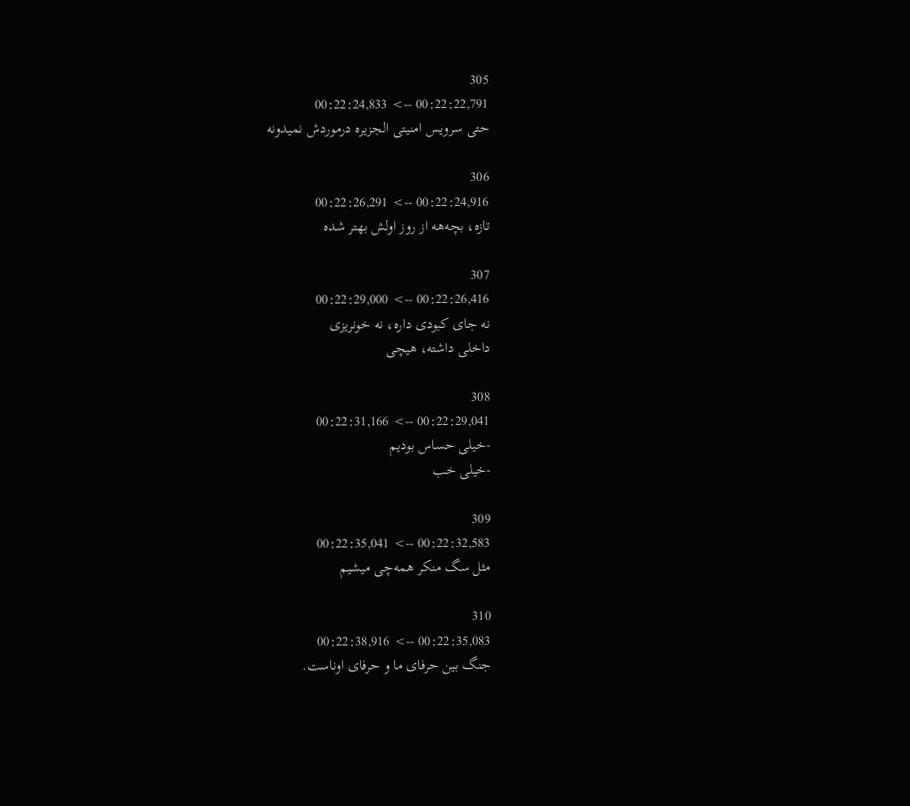305
00:22:22,791 --> 00:22:24,833
حتی سرویس امنیتی الجزیره درموردش نمیدونه

306
00:22:24,916 --> 00:22:26,291
تازه، بچه‌هه از روز اولش بهتر شده

307
00:22:26,416 --> 00:22:29,000
نه جای کبودی داره، نه خونریزی
داخلی داشته، هیچی

308
00:22:29,041 --> 00:22:31,166
-خیلی حساس بودیم
-خیلی خب

309
00:22:32,583 --> 00:22:35,041
مثل سگ منکر همه‌چی میشیم

310
00:22:35,083 --> 00:22:38,916
جنگ بین حرفای ما و حرفای اوناست.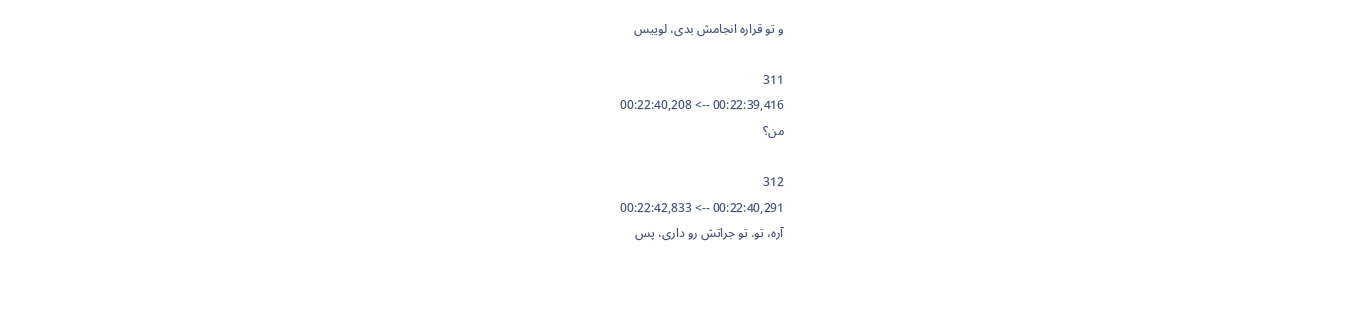و تو قراره انجامش بدی، لوییس

311
00:22:39,416 --> 00:22:40,208
من؟

312
00:22:40,291 --> 00:22:42,833
آره، تو. تو جراتش رو داری، پس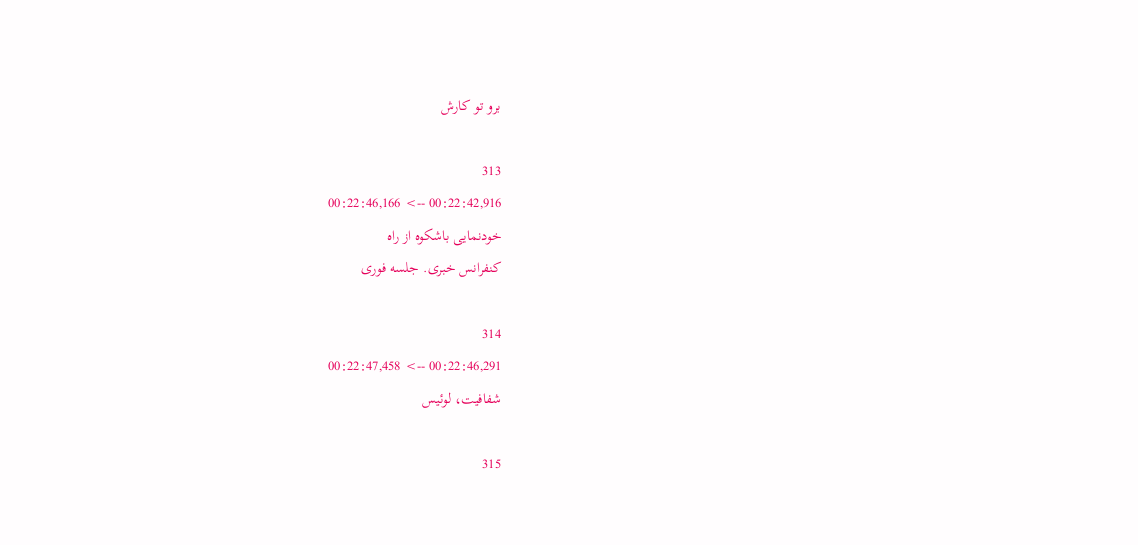برو تو کارش

313
00:22:42,916 --> 00:22:46,166
خودنمایی باشکوه از راه
کنفرانس خبری. جلسه فوری

314
00:22:46,291 --> 00:22:47,458
شفافیت، لوئیس

315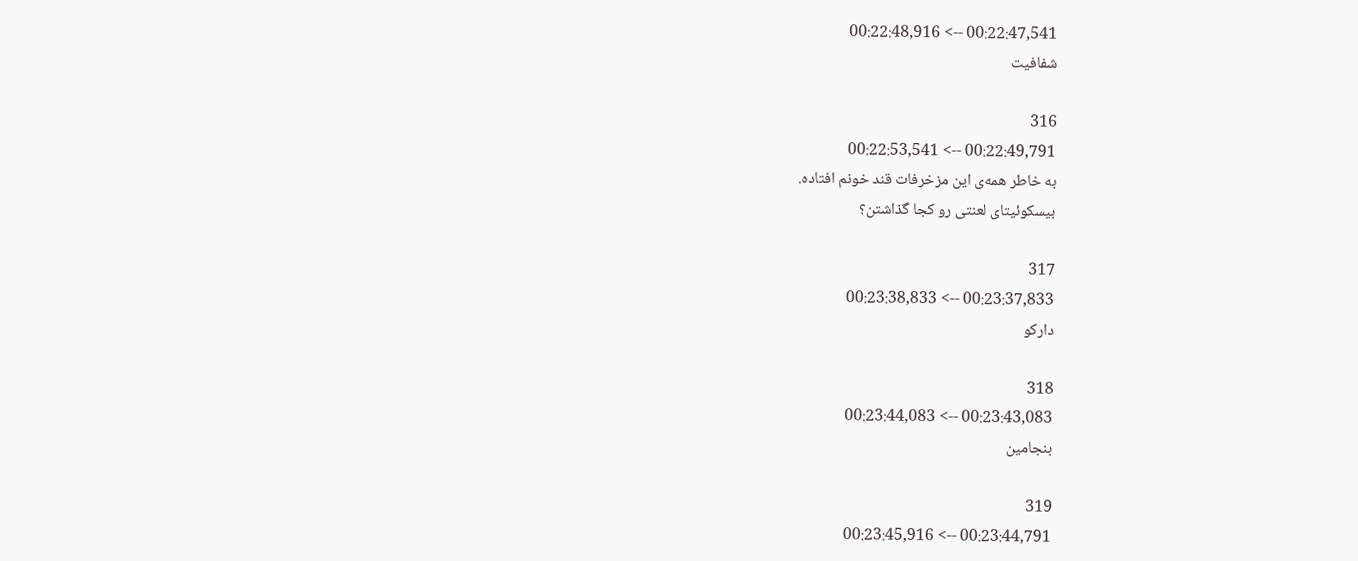00:22:47,541 --> 00:22:48,916
شفافیت

316
00:22:49,791 --> 00:22:53,541
به خاطر همه‌ی این مزخرفات قند خونم افتاده.
بیسکوئیتای لعنتی رو کجا گذاشتن؟

317
00:23:37,833 --> 00:23:38,833
دارکو

318
00:23:43,083 --> 00:23:44,083
بنجامین

319
00:23:44,791 --> 00:23:45,916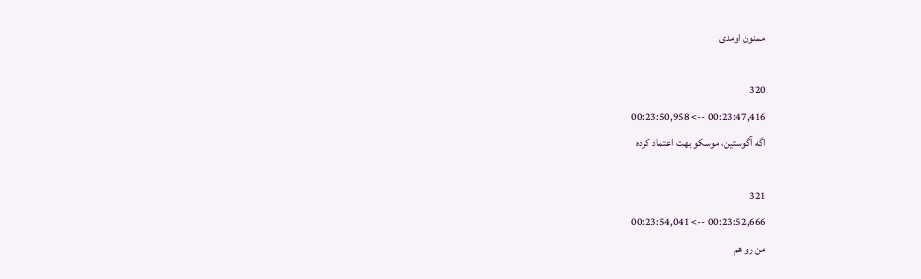ممنون اومدی

320
00:23:47,416 --> 00:23:50,958
اگه آگوستین، موسکو بهت اعتماد کرده

321
00:23:52,666 --> 00:23:54,041
من رو هم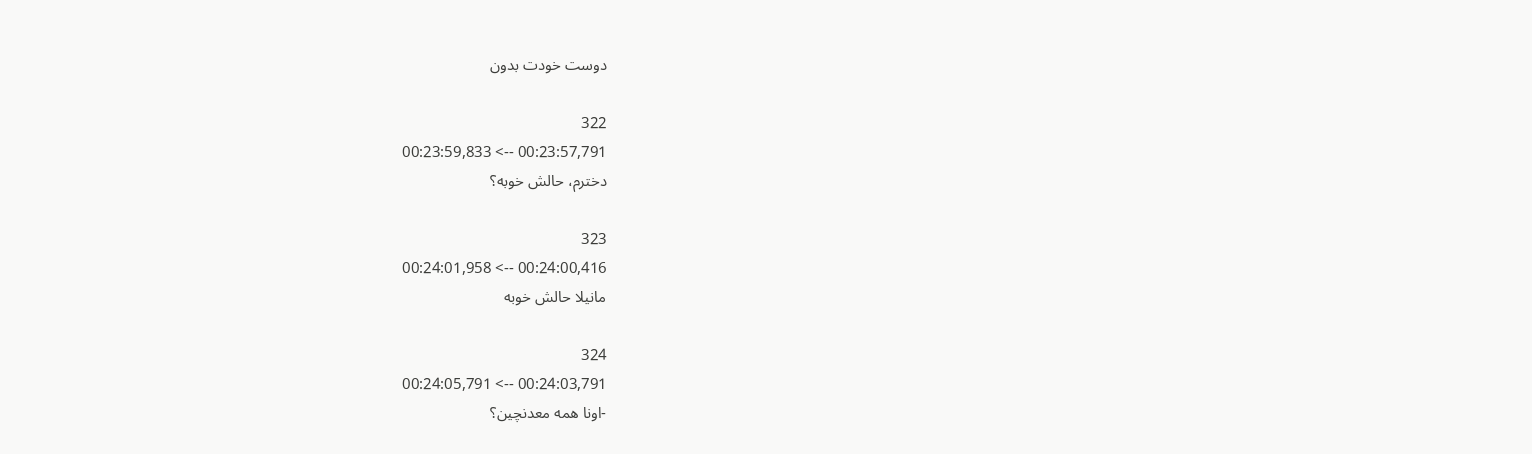دوست خودت بدون

322
00:23:57,791 --> 00:23:59,833
دخترم، حالش خوبه؟

323
00:24:00,416 --> 00:24:01,958
مانیلا حالش خوبه

324
00:24:03,791 --> 00:24:05,791
-اونا همه معدنچین؟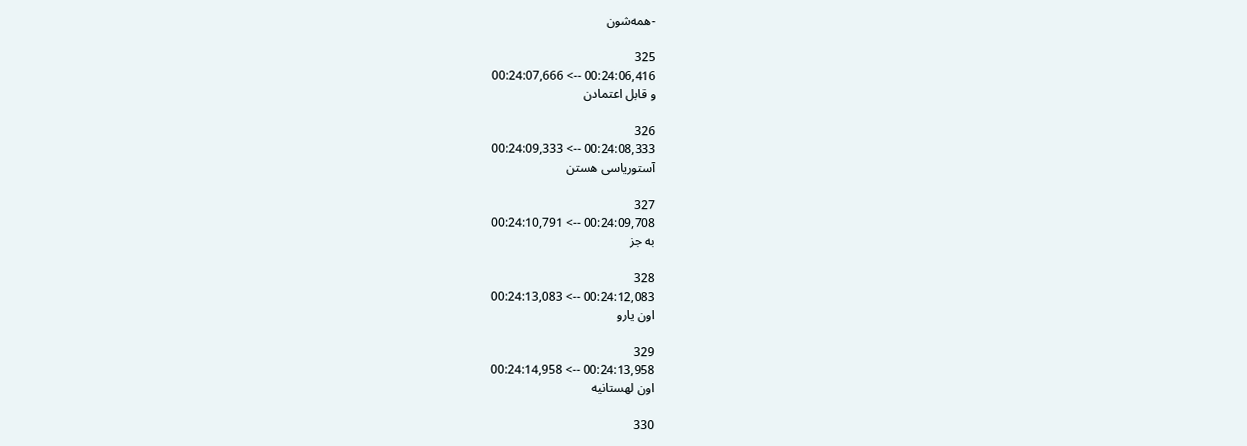-همه‌شون

325
00:24:06,416 --> 00:24:07,666
و قابل اعتمادن

326
00:24:08,333 --> 00:24:09,333
آستوریاسی هستن

327
00:24:09,708 --> 00:24:10,791
به جز

328
00:24:12,083 --> 00:24:13,083
اون یارو

329
00:24:13,958 --> 00:24:14,958
اون لهستانیه

330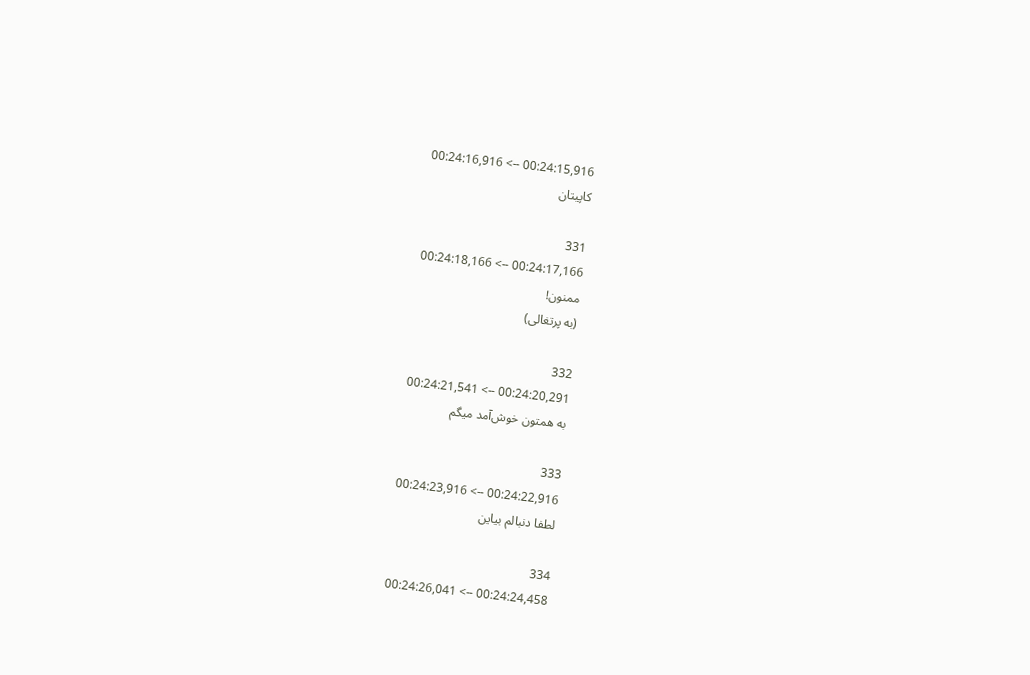00:24:15,916 --> 00:24:16,916
کاپیتان

331
00:24:17,166 --> 00:24:18,166
ممنون!
(به پرتغالی)

332
00:24:20,291 --> 00:24:21,541
به همتون خوش‌آمد میگم

333
00:24:22,916 --> 00:24:23,916
لطفا دنبالم بیاین

334
00:24:24,458 --> 00:24:26,041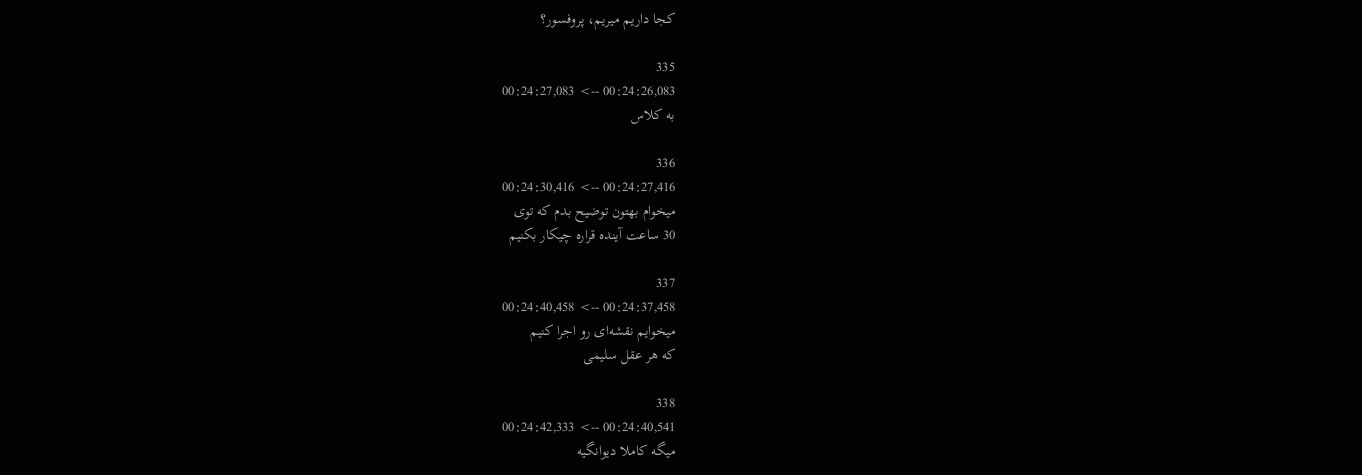کجا داریم میریم، پروفسور؟

335
00:24:26,083 --> 00:24:27,083
به کلاس

336
00:24:27,416 --> 00:24:30,416
میخوام بهتون توضیح بدم که توی
30 ساعت آینده قراره چیکار بکنیم

337
00:24:37,458 --> 00:24:40,458
میخوایم نقشه‌ای رو اجرا کنیم
که هر عقل سلیمی

338
00:24:40,541 --> 00:24:42,333
میگه کاملا دیوانگیه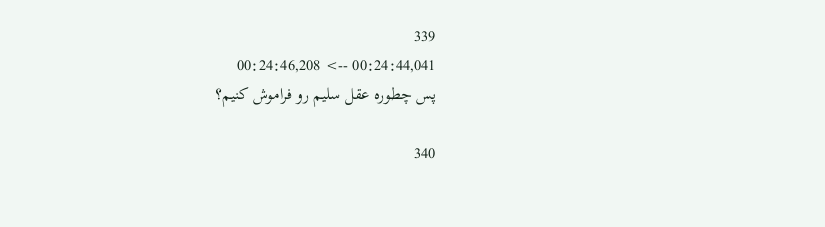339
00:24:44,041 --> 00:24:46,208
پس چطوره عقل سلیم رو فراموش کنیم؟

340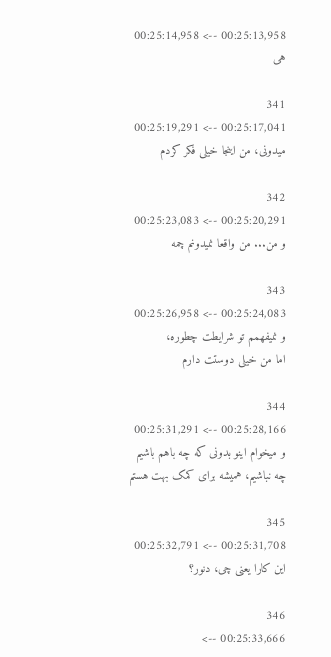00:25:13,958 --> 00:25:14,958
هی

341
00:25:17,041 --> 00:25:19,291
میدونی، من اینجا خیلی فکر کردم

342
00:25:20,291 --> 00:25:23,083
و من... من واقعا نمیدونم چمه

343
00:25:24,083 --> 00:25:26,958
و نمیفهمم تو شرایطت چطوره،
اما من خیلی دوستت دارم

344
00:25:28,166 --> 00:25:31,291
و میخوام اینو بدونی که چه باهم باشیم
چه نباشیم، همیشه برای کمک بهت هستم

345
00:25:31,708 --> 00:25:32,791
این کارا یعنی چی، دنور؟

346
00:25:33,666 -->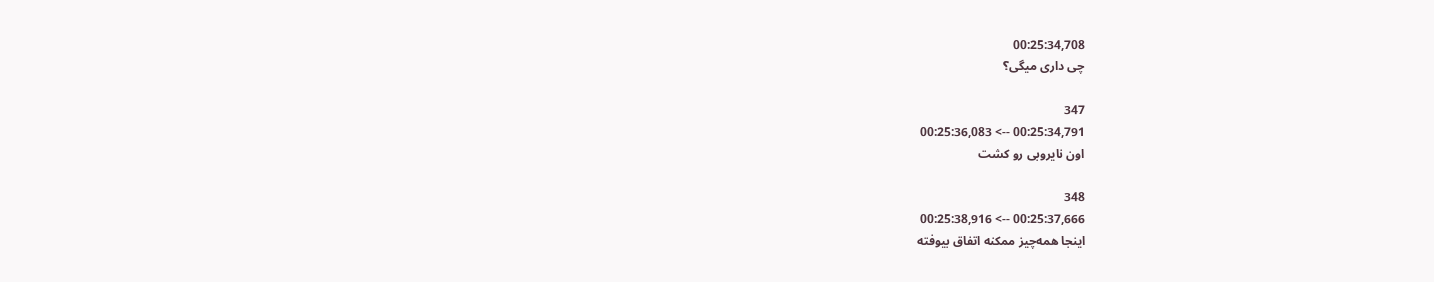00:25:34,708
چی داری میگی؟

347
00:25:34,791 --> 00:25:36,083
اون نایروبی رو کشت

348
00:25:37,666 --> 00:25:38,916
اینجا همه‌چیز ممکنه اتفاق بیوفته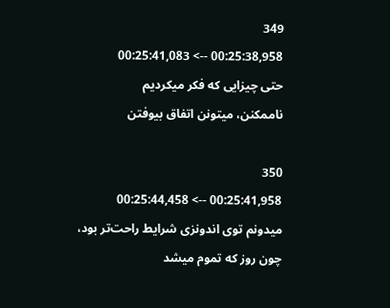349
00:25:38,958 --> 00:25:41,083
حتی چیزایی که فکر میکردیم
ناممکنن، میتونن اتفاق بیوفتن

350
00:25:41,958 --> 00:25:44,458
میدونم توی اندونزی شرایط راحت‌تر بود،
چون روز که تموم میشد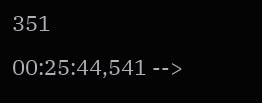351
00:25:44,541 -->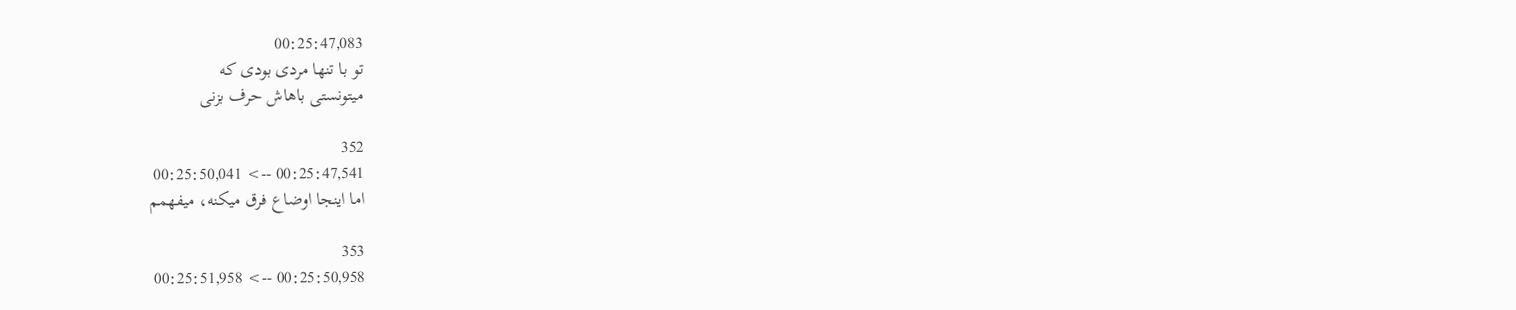00:25:47,083
تو با تنها مردی بودی که
میتونستی باهاش حرف بزنی

352
00:25:47,541 --> 00:25:50,041
اما اینجا اوضاع فرق میکنه، میفهمم

353
00:25:50,958 --> 00:25:51,958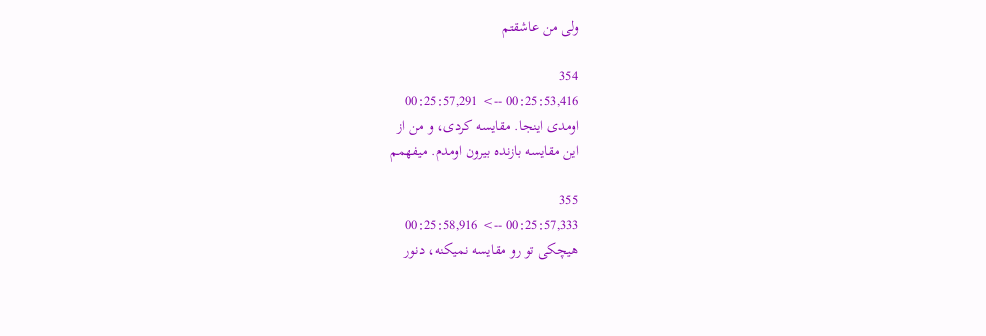ولی من عاشقتم

354
00:25:53,416 --> 00:25:57,291
اومدی اینجا. مقایسه کردی، و من از
این مقایسه بازنده بیرون اومدم. میفهمم

355
00:25:57,333 --> 00:25:58,916
هیچکی تو رو مقایسه نمیکنه، دنور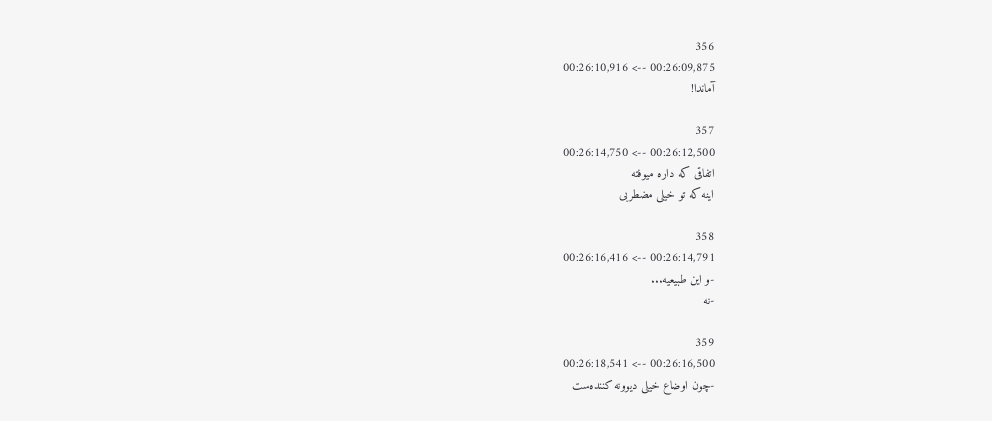356
00:26:09,875 --> 00:26:10,916
آماندا!

357
00:26:12,500 --> 00:26:14,750
اتفاقی که داره میوفته
اینه که تو خیلی مضطربی

358
00:26:14,791 --> 00:26:16,416
-و این طبیعیه...
-نه

359
00:26:16,500 --> 00:26:18,541
-چون اوضاع خیلی دیوونه کننده‌ست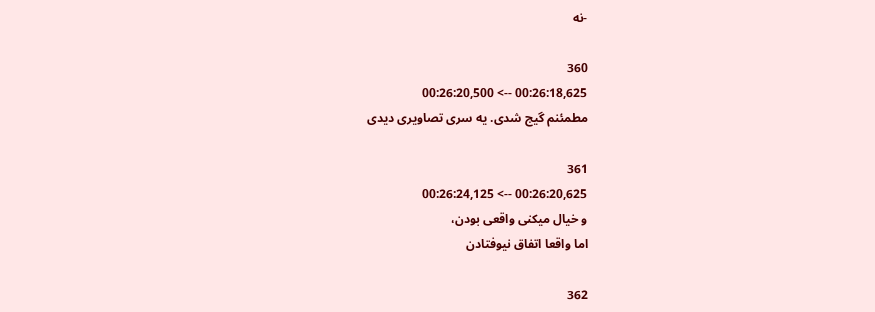-نه

360
00:26:18,625 --> 00:26:20,500
مطمئنم گیج شدی. یه سری تصاویری دیدی

361
00:26:20,625 --> 00:26:24,125
و خیال میکنی واقعی بودن،
اما واقعا اتفاق نیوفتادن

362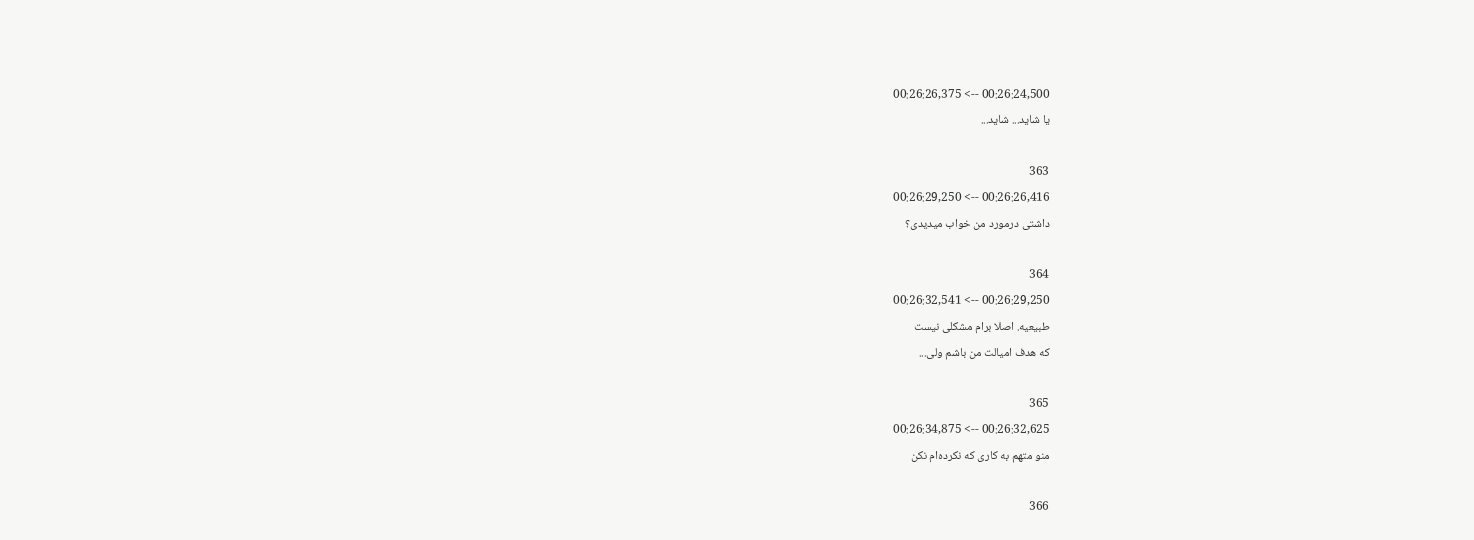00:26:24,500 --> 00:26:26,375
یا شاید... شاید...

363
00:26:26,416 --> 00:26:29,250
داشتی درمورد من خواب میدیدی؟

364
00:26:29,250 --> 00:26:32,541
طبیعیه. اصلا برام مشکلی نیست
که هدف امیالت من باشم ولی...

365
00:26:32,625 --> 00:26:34,875
منو متهم به کاری که نکرده‌ام نکن

366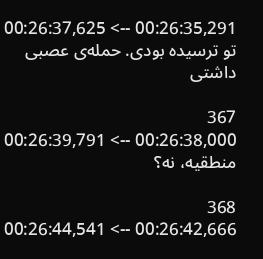00:26:35,291 --> 00:26:37,625
تو ترسیده بودی. حمله‌ی عصبی داشتی

367
00:26:38,000 --> 00:26:39,791
منطقیه، نه؟

368
00:26:42,666 --> 00:26:44,541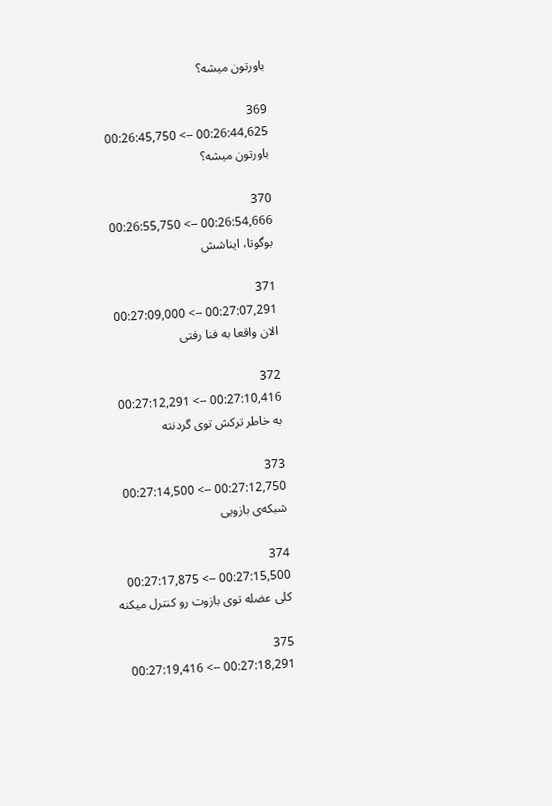باورتون میشه؟

369
00:26:44,625 --> 00:26:45,750
باورتون میشه؟

370
00:26:54,666 --> 00:26:55,750
بوگوتا، ایناشش

371
00:27:07,291 --> 00:27:09,000
الان واقعا به فنا رفتی

372
00:27:10,416 --> 00:27:12,291
به خاطر ترکش توی گردنته

373
00:27:12,750 --> 00:27:14,500
شبکه‌ی بازویی

374
00:27:15,500 --> 00:27:17,875
کلی عضله توی بازوت رو کنترل میکنه

375
00:27:18,291 --> 00:27:19,416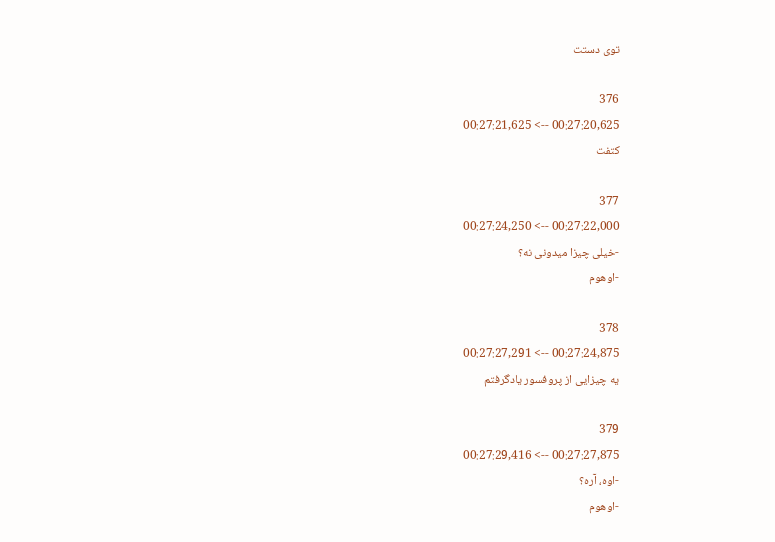توی دستت

376
00:27:20,625 --> 00:27:21,625
کتفت

377
00:27:22,000 --> 00:27:24,250
-خیلی چیزا میدونی نه؟
-اوهوم

378
00:27:24,875 --> 00:27:27,291
یه چیزایی از پروفسور یادگرفتم

379
00:27:27,875 --> 00:27:29,416
-اوه، آره؟
-اوهوم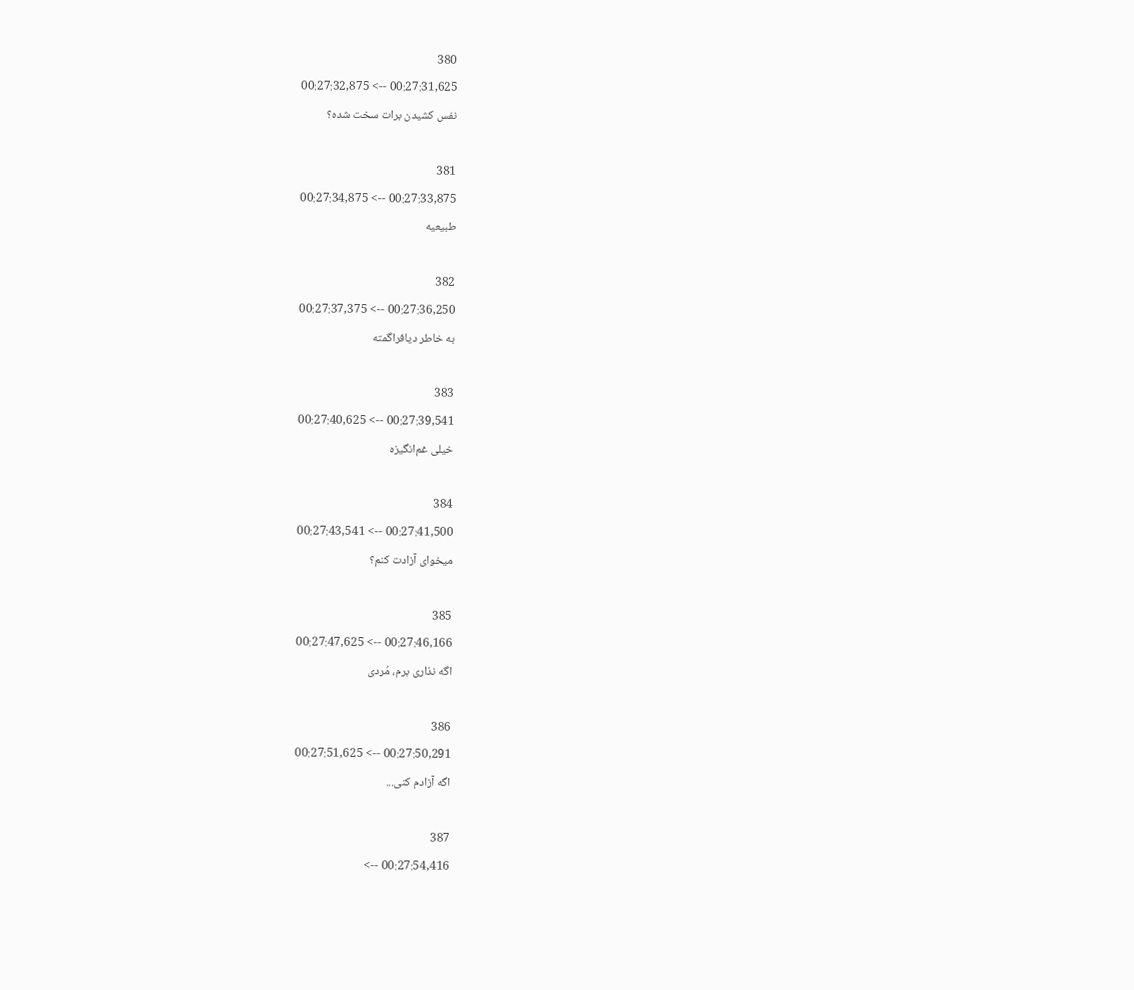380
00:27:31,625 --> 00:27:32,875
نفس کشیدن برات سخت شده؟

381
00:27:33,875 --> 00:27:34,875
طبیعیه

382
00:27:36,250 --> 00:27:37,375
به خاطر دیافراگمته

383
00:27:39,541 --> 00:27:40,625
خیلی غم‌انگیزه

384
00:27:41,500 --> 00:27:43,541
میخوای آزادت کنم؟

385
00:27:46,166 --> 00:27:47,625
اگه نذاری برم، مُردی

386
00:27:50,291 --> 00:27:51,625
اگه آزادم کنی...

387
00:27:54,416 -->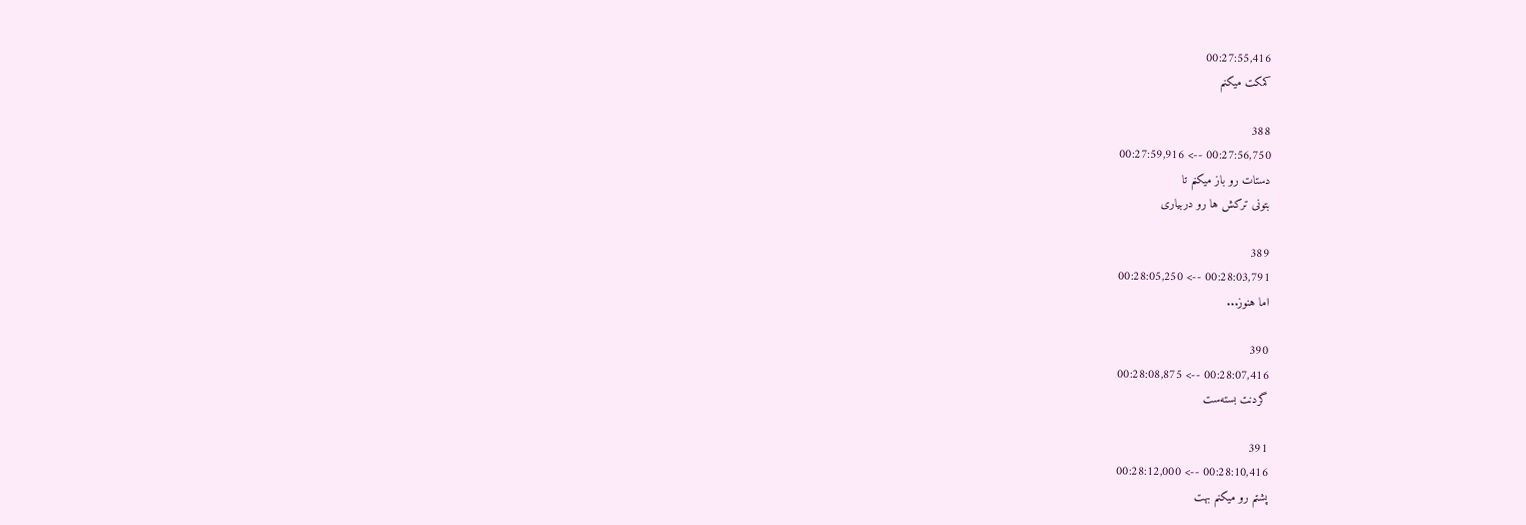00:27:55,416
کمکت میکنم

388
00:27:56,750 --> 00:27:59,916
دستات رو باز میکنم تا
بتونی ترکش ها رو دربیاری

389
00:28:03,791 --> 00:28:05,250
اما هنوز...

390
00:28:07,416 --> 00:28:08,875
گردنت بسته‌ست

391
00:28:10,416 --> 00:28:12,000
پشتم رو میکنم بهت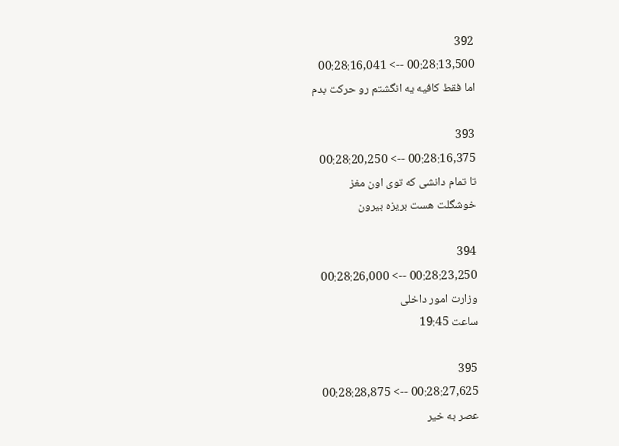392
00:28:13,500 --> 00:28:16,041
اما فقط کافیه یه انگشتم رو حرکت بدم

393
00:28:16,375 --> 00:28:20,250
تا تمام دانشی که توی اون مغز
خوشگلت هست بریزه بیرون

394
00:28:23,250 --> 00:28:26,000
وزارت امور داخلی
ساعت 19:45

395
00:28:27,625 --> 00:28:28,875
عصر به خیر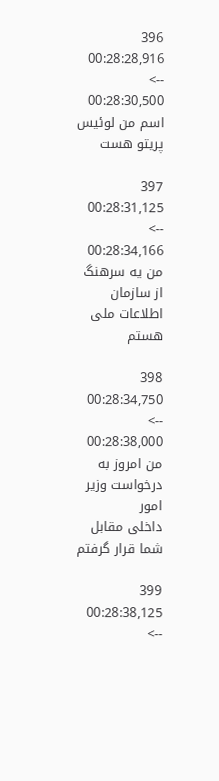396
00:28:28,916 --> 00:28:30,500
اسم من لوئیس پریتو هست

397
00:28:31,125 --> 00:28:34,166
من یه سرهنگ از سازمان اطلاعات ملی هستم

398
00:28:34,750 --> 00:28:38,000
من امروز به درخواست وزیر امور
داخلی مقابل شما قرار گرفتم

399
00:28:38,125 -->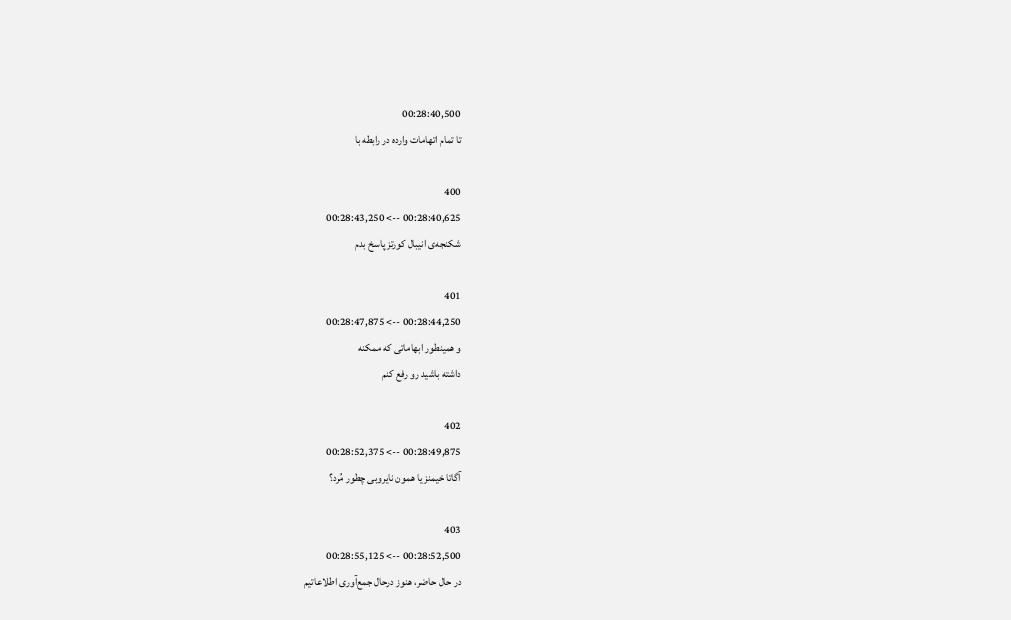00:28:40,500
تا تمام اتهامات وارده در رابطه با

400
00:28:40,625 --> 00:28:43,250
شکنجه‌ی انیبال کورتز پاسخ بدم

401
00:28:44,250 --> 00:28:47,875
و همینطور ابهاماتی که ممکنه
داشته باشید رو رفع کنم

402
00:28:49,875 --> 00:28:52,375
آگاتا خیمنز یا همون نایروبی چطور مُرد؟

403
00:28:52,500 --> 00:28:55,125
در حال حاضر، هنوز درحال جمع‌آوری اطلاعاتیم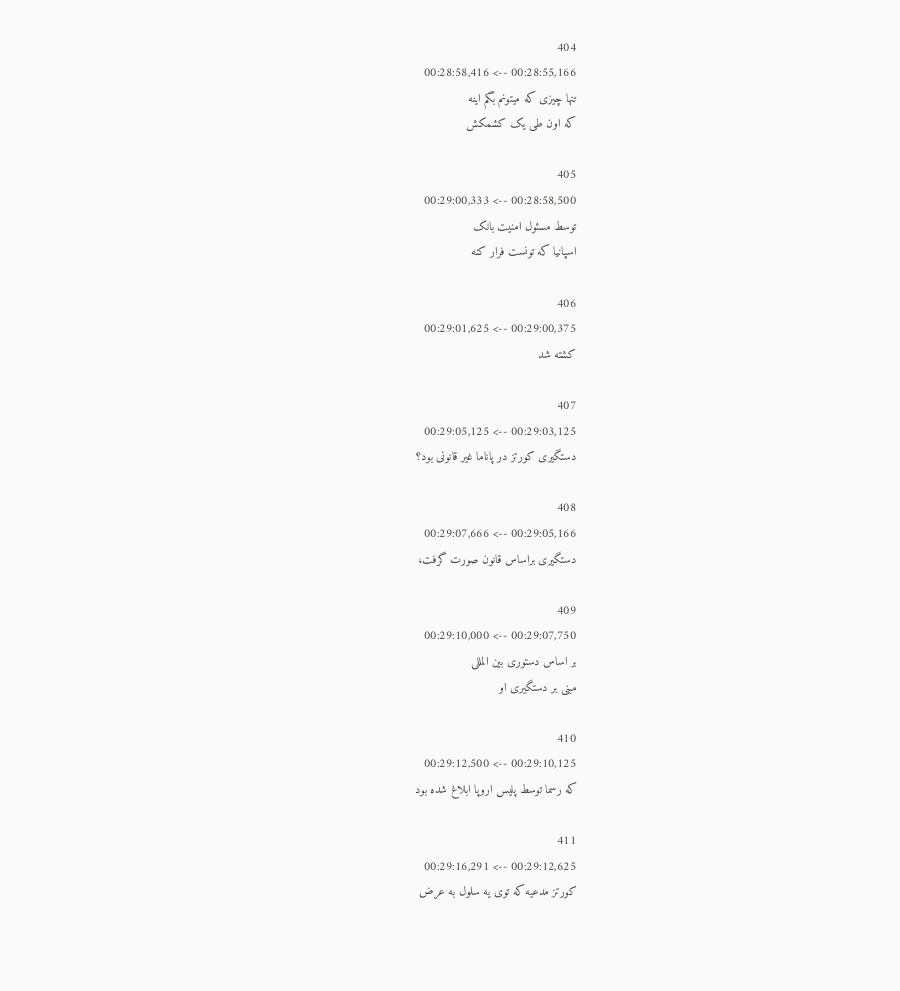404
00:28:55,166 --> 00:28:58,416
تنها چیزی که میتونم بگم اینه
که اون طی یک کشمکش

405
00:28:58,500 --> 00:29:00,333
توسط مسئول امنیت بانک
اسپانیا که تونست فرار کنه

406
00:29:00,375 --> 00:29:01,625
کشته شد

407
00:29:03,125 --> 00:29:05,125
دستگیری کورتز در پاناما غیر قانونی بود؟

408
00:29:05,166 --> 00:29:07,666
دستگیری براساس قانون صورت گرفت،

409
00:29:07,750 --> 00:29:10,000
بر اساس دستوری بین المللی
مبنی بر دستگیری او

410
00:29:10,125 --> 00:29:12,500
که رسما توسط پلیس اروپا ابلاغ شده بود

411
00:29:12,625 --> 00:29:16,291
کورتز مدعیه که توی یه سلول به عرض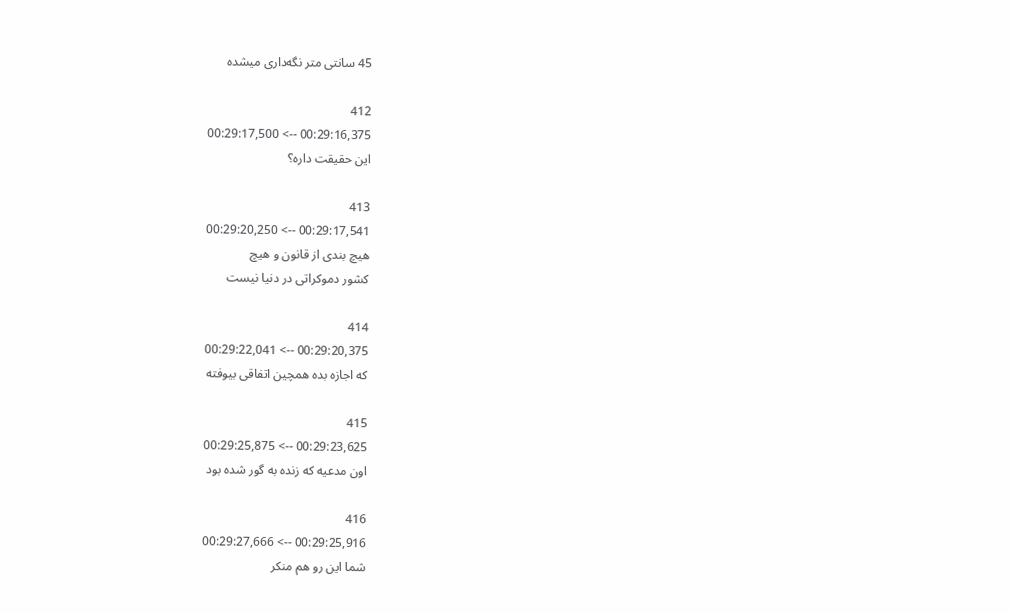45 سانتی متر نگه‌داری میشده

412
00:29:16,375 --> 00:29:17,500
این حقیقت داره؟

413
00:29:17,541 --> 00:29:20,250
هیچ بندی از قانون و هیچ
کشور دموکراتی در دنیا نیست

414
00:29:20,375 --> 00:29:22,041
که اجازه بده همچین اتفاقی بیوفته

415
00:29:23,625 --> 00:29:25,875
اون مدعیه که زنده به گور شده بود

416
00:29:25,916 --> 00:29:27,666
شما این رو هم منکر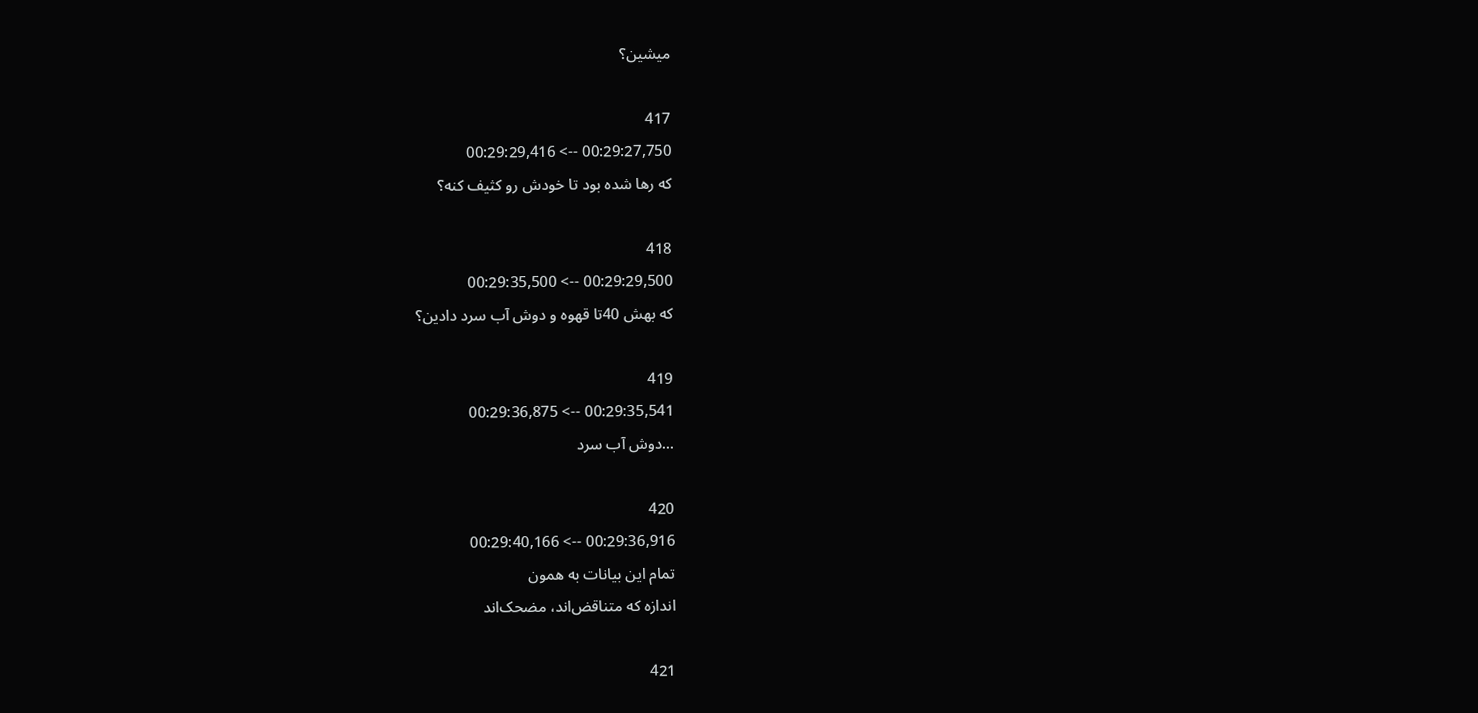میشین؟

417
00:29:27,750 --> 00:29:29,416
که رها شده بود تا خودش رو کثیف کنه؟

418
00:29:29,500 --> 00:29:35,500
که بهش 40تا قهوه و دوش آب سرد دادین؟

419
00:29:35,541 --> 00:29:36,875
...دوش آب سرد

420
00:29:36,916 --> 00:29:40,166
تمام این بیانات به همون
اندازه که متناقض‌اند، مضحک‌اند

421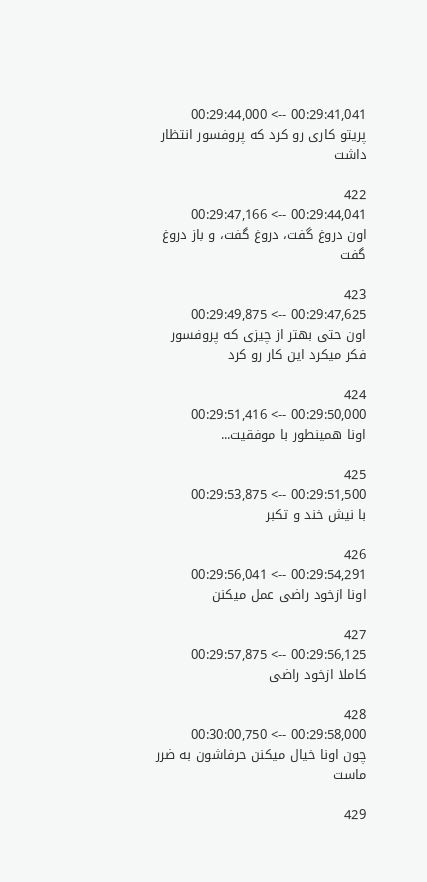00:29:41,041 --> 00:29:44,000
پریتو کاری رو کرد که پروفسور انتظار داشت

422
00:29:44,041 --> 00:29:47,166
اون دروغ گفت، دروغ گفت، و باز دروغ گفت

423
00:29:47,625 --> 00:29:49,875
اون حتی بهتر از چیزی که پروفسور
فکر میکرد این کار رو کرد

424
00:29:50,000 --> 00:29:51,416
اونا همینطور با موفقیت...

425
00:29:51,500 --> 00:29:53,875
با نیش خند و تکبر

426
00:29:54,291 --> 00:29:56,041
اونا ازخود راضی عمل میکنن

427
00:29:56,125 --> 00:29:57,875
کاملا ازخود راضی

428
00:29:58,000 --> 00:30:00,750
چون اونا خیال میکنن حرفاشون به ضرر ماست

429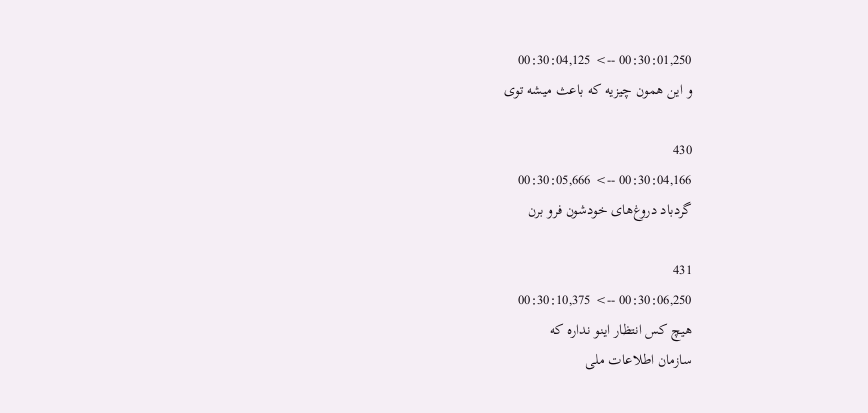00:30:01,250 --> 00:30:04,125
و این همون چیزیه که باعث میشه توی

430
00:30:04,166 --> 00:30:05,666
گردباد دروغ‌های خودشون فرو برن

431
00:30:06,250 --> 00:30:10,375
هیچ کس انتظار اینو نداره که
سازمان اطلاعات ملی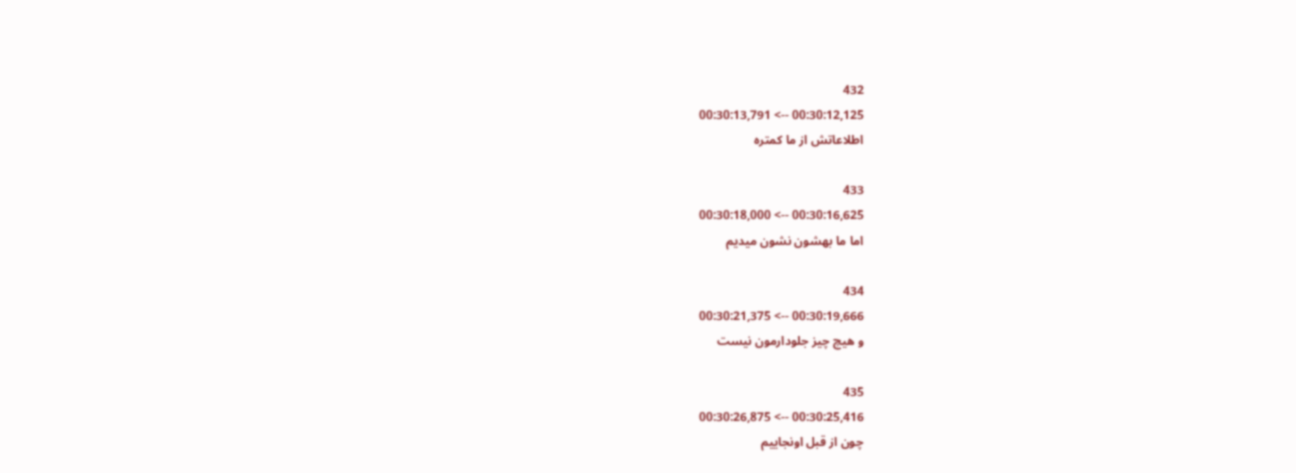432
00:30:12,125 --> 00:30:13,791
اطلاعاتش از ما کمتره

433
00:30:16,625 --> 00:30:18,000
اما ما بهشون نشون میدیم

434
00:30:19,666 --> 00:30:21,375
و هیچ چیز جلودارمون نیست

435
00:30:25,416 --> 00:30:26,875
چون از قبل اونجاییم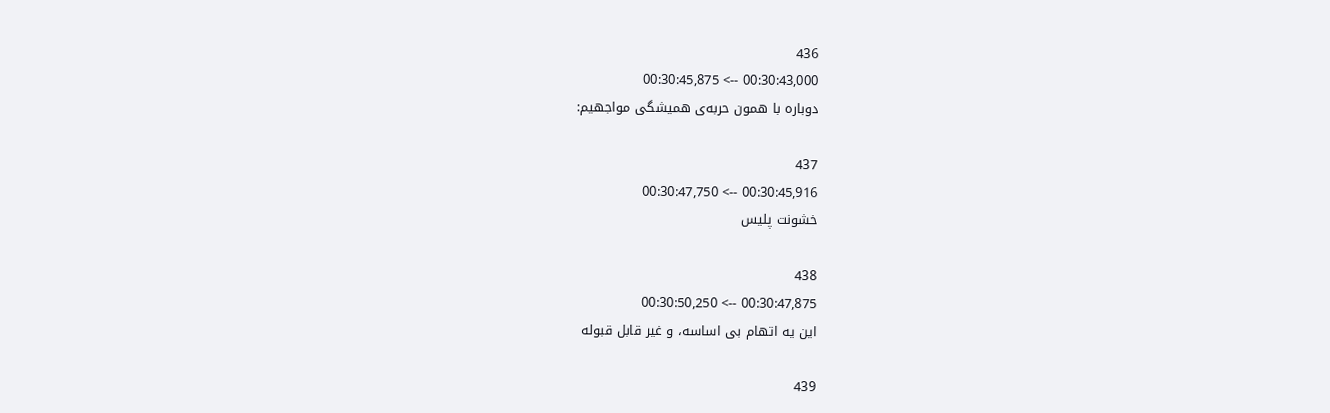436
00:30:43,000 --> 00:30:45,875
دوباره با همون حربه‌ی همیشگی مواجهیم:

437
00:30:45,916 --> 00:30:47,750
خشونت پلیس

438
00:30:47,875 --> 00:30:50,250
این یه اتهام بی اساسه، و غیر قابل قبوله

439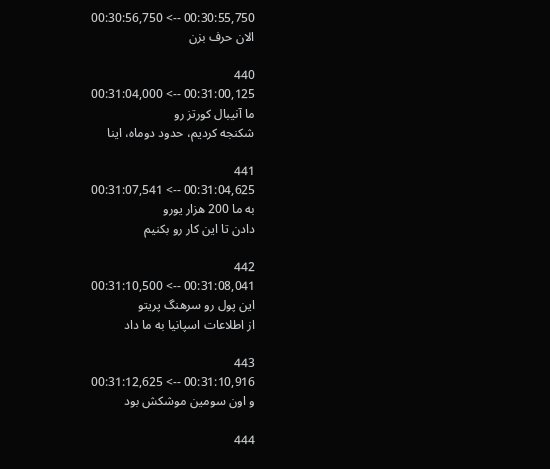00:30:55,750 --> 00:30:56,750
الان حرف بزن

440
00:31:00,125 --> 00:31:04,000
ما آنیبال کورتز رو
شکنجه کردیم، حدود دوماه، اینا

441
00:31:04,625 --> 00:31:07,541
به ما 200 هزار یورو
دادن تا این کار رو بکنیم

442
00:31:08,041 --> 00:31:10,500
این پول رو سرهنگ پریتو
از اطلاعات اسپانیا به ما داد

443
00:31:10,916 --> 00:31:12,625
و اون سومین موشکش بود

444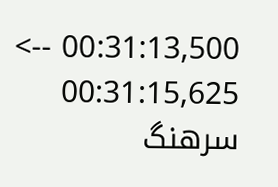00:31:13,500 --> 00:31:15,625
سرهنگ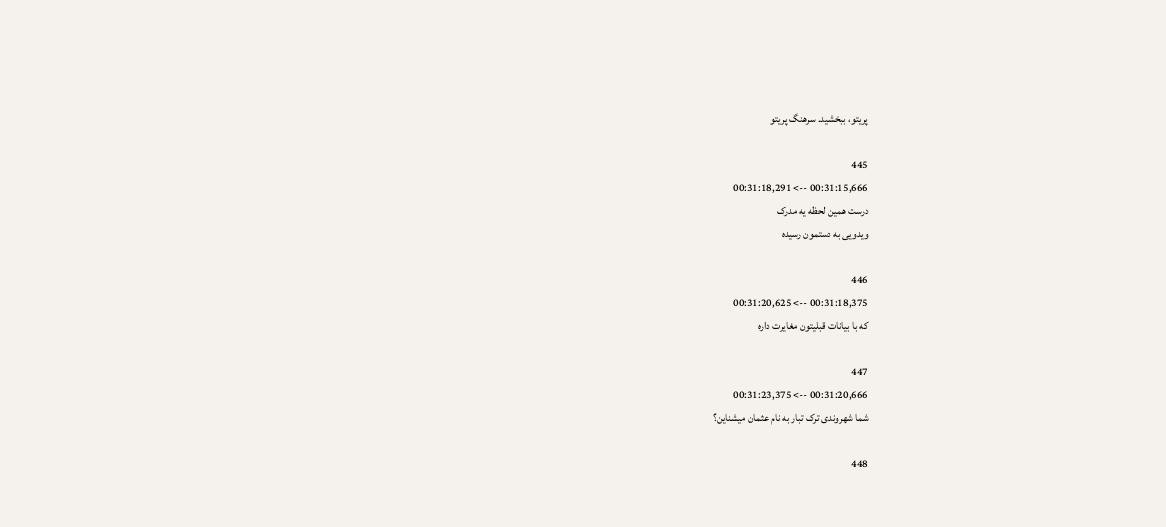پریتو، ببخشید. سرهنگ پریتو

445
00:31:15,666 --> 00:31:18,291
درست همین لحظه یه مدرک
ویدویی به دستمون رسیده

446
00:31:18,375 --> 00:31:20,625
که با بیانات قبلیتون مغایرت داره

447
00:31:20,666 --> 00:31:23,375
شما شهروندی ترک تبار به نام عثمان میشناین؟

448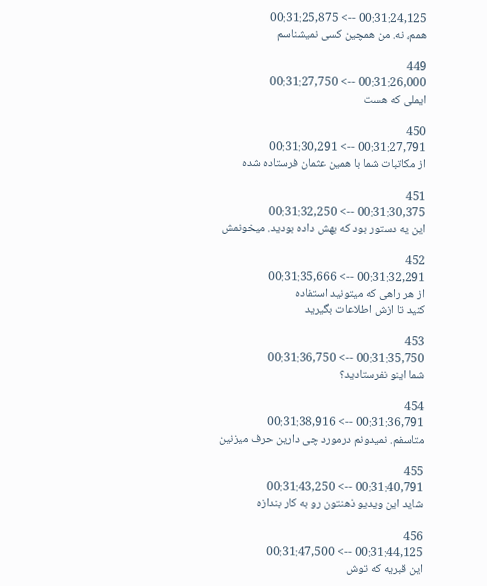00:31:24,125 --> 00:31:25,875
همم، نه. من همچین کسی نمیشناسم

449
00:31:26,000 --> 00:31:27,750
ایملی که هست

450
00:31:27,791 --> 00:31:30,291
از مکاتبات شما با همین عثمان فرستاده شده

451
00:31:30,375 --> 00:31:32,250
این یه دستور بود که بهش داده بودید. میخونمش

452
00:31:32,291 --> 00:31:35,666
از هر راهی که میتونید استفاده
کنید تا ازش اطلاعات بگیرید

453
00:31:35,750 --> 00:31:36,750
شما اینو نفرستادید؟

454
00:31:36,791 --> 00:31:38,916
متاسفم. نمیدونم درمورد چی دارین حرف میزنین

455
00:31:40,791 --> 00:31:43,250
شاید این ویدیو ذهنتون رو به کار بندازه

456
00:31:44,125 --> 00:31:47,500
این قبریه که توش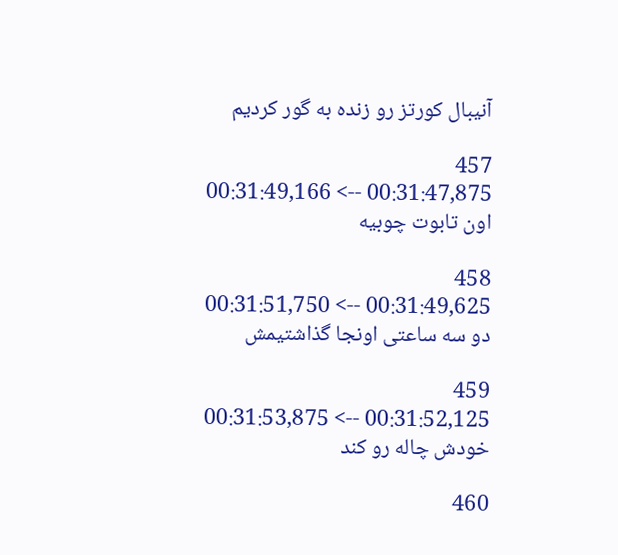آنیبال کورتز رو زنده به گور کردیم

457
00:31:47,875 --> 00:31:49,166
اون تابوت چوبیه

458
00:31:49,625 --> 00:31:51,750
دو سه ساعتی اونجا گذاشتیمش

459
00:31:52,125 --> 00:31:53,875
خودش چاله رو کند

460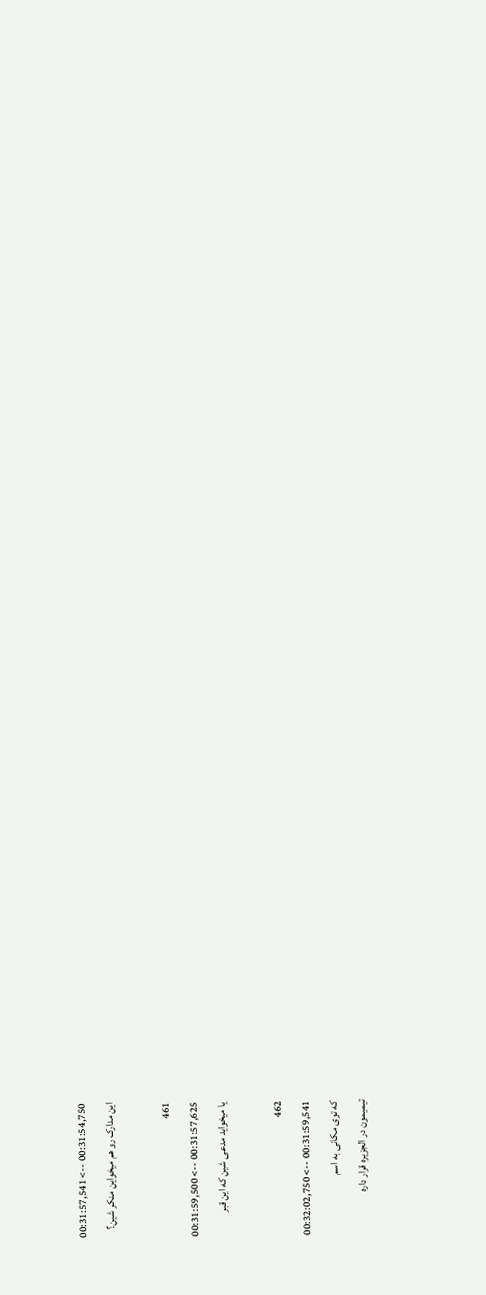00:31:54,750 --> 00:31:57,541
این مدارک رو هم میخواین منکر شین؟

461
00:31:57,625 --> 00:31:59,500
یا میخواید مدعی شین که این قبر

462
00:31:59,541 --> 00:32:02,750
که توی مکانی به اسم
تیمیمون در الجزیره قرار داره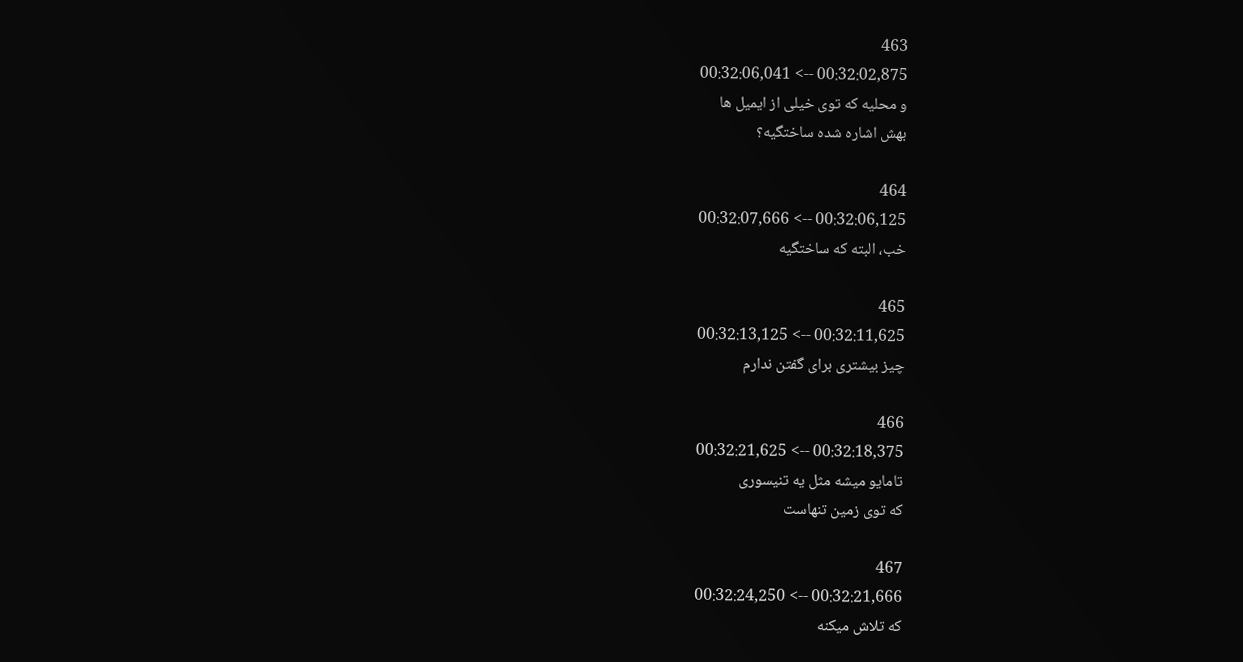463
00:32:02,875 --> 00:32:06,041
و محلیه که توی خیلی از ایمیل ها
بهش اشاره شده ساختگیه؟

464
00:32:06,125 --> 00:32:07,666
خب، البته که ساختگیه

465
00:32:11,625 --> 00:32:13,125
چیز بیشتری برای گفتن ندارم

466
00:32:18,375 --> 00:32:21,625
تامایو میشه مثل یه تنیسوری
که توی زمین تنهاست

467
00:32:21,666 --> 00:32:24,250
که تلاش میکنه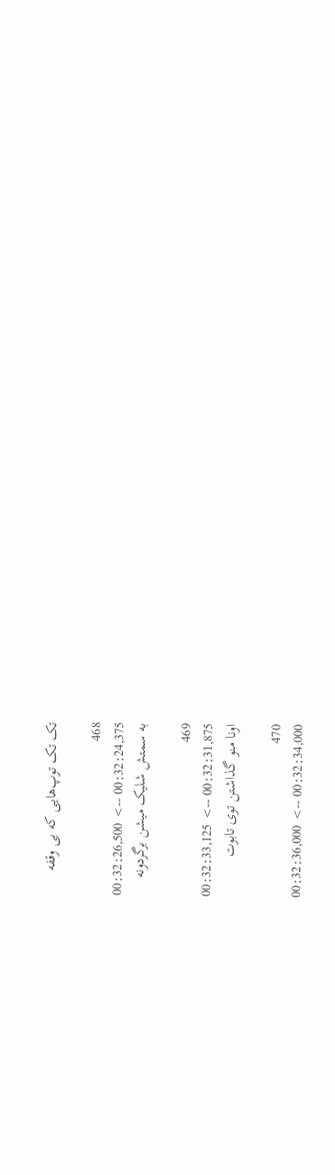تک تک توپ‌هایی که بی وقفه

468
00:32:24,375 --> 00:32:26,500
به سمتش شلیک میشن برگردونه

469
00:32:31,875 --> 00:32:33,125
اونا منو گذاشتن توی تابوت

470
00:32:34,000 --> 00:32:36,000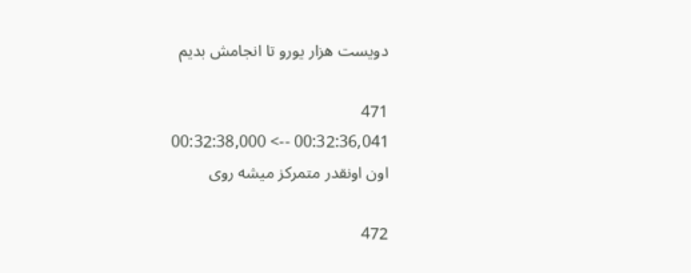دویست هزار یورو تا انجامش بدیم

471
00:32:36,041 --> 00:32:38,000
اون اونقدر متمرکز میشه روی

472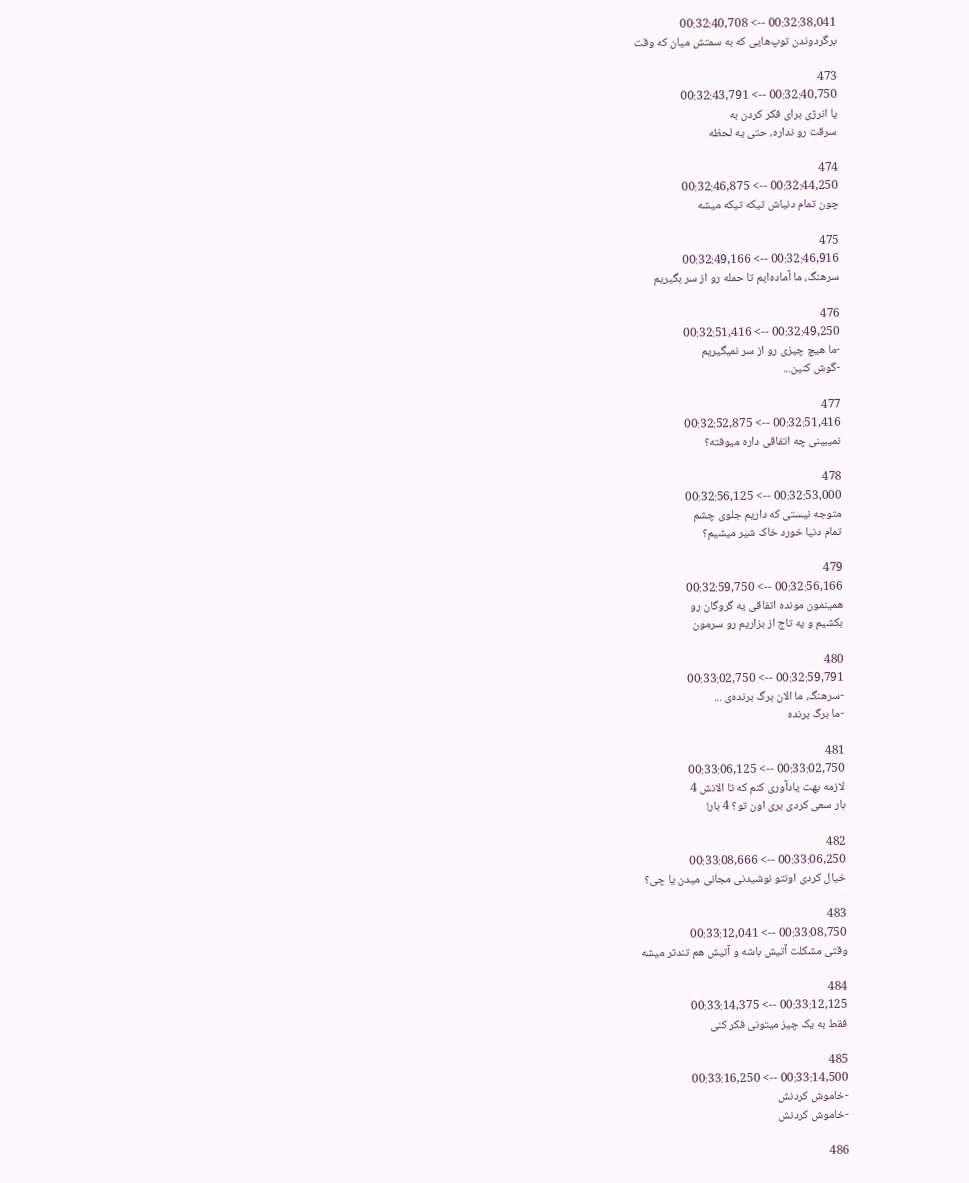00:32:38,041 --> 00:32:40,708
برگردوندن توپ‌هایی که به سمتش میان که وقت

473
00:32:40,750 --> 00:32:43,791
یا انرژی برای فکر کردن به
سرقت رو نداره، حتی یه لحظه

474
00:32:44,250 --> 00:32:46,875
چون تمام دنیاش تیکه تیکه میشه

475
00:32:46,916 --> 00:32:49,166
سرهنگ، ما آماده‌ایم تا حمله رو از سر بگیریم

476
00:32:49,250 --> 00:32:51,416
-ما هیچ چیزی رو از سر نمیگیریم
-گوش کنین...

477
00:32:51,416 --> 00:32:52,875
نمیبینی چه اتفاقی داره میوفته؟

478
00:32:53,000 --> 00:32:56,125
متوجه نیستی که داریم جلوی چشم
تمام دنیا خورد خاک شیر میشیم؟

479
00:32:56,166 --> 00:32:59,750
همینمون مونده اتفاقی یه گروگان رو
بکشیم و یه تاج از بزاریم رو سرمون

480
00:32:59,791 --> 00:33:02,750
-سرهنگ، ما الان برگ برنده‌ی ...
-ما برگ برنده‌

481
00:33:02,750 --> 00:33:06,125
لازمه بهت یادآوری کنم که تا الانش 4
بار سعی کردی بری اون تو؟ 4 بار!

482
00:33:06,250 --> 00:33:08,666
خیال کردی اونتو نوشیدنی مجانی میدن یا چی؟

483
00:33:08,750 --> 00:33:12,041
وقتی مشکلت آتیش باشه و آتیش هم تندتر میشه

484
00:33:12,125 --> 00:33:14,375
فقط به یک چیز میتونی فکر کنی

485
00:33:14,500 --> 00:33:16,250
-خاموش کردنش
-خاموش کردنش

486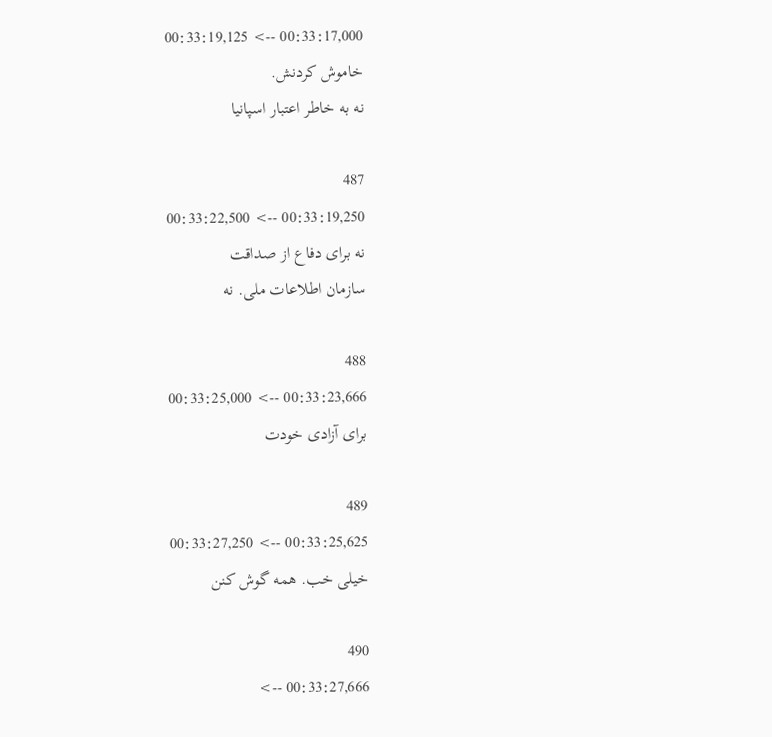00:33:17,000 --> 00:33:19,125
خاموش کردنش.
نه به خاطر اعتبار اسپانیا

487
00:33:19,250 --> 00:33:22,500
نه برای دفاع از صداقت
سازمان اطلاعات ملی. نه

488
00:33:23,666 --> 00:33:25,000
برای آزادی خودت

489
00:33:25,625 --> 00:33:27,250
خیلی خب. همه گوش کنن

490
00:33:27,666 -->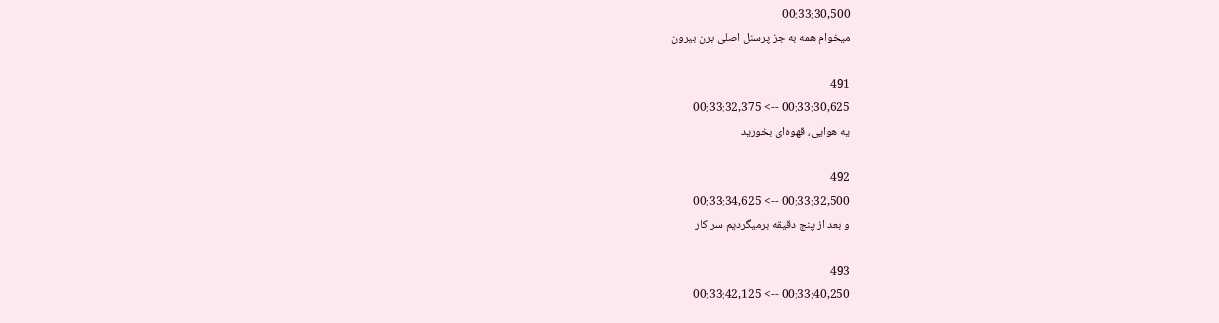00:33:30,500
میخوام همه به جز پرسنل اصلی برن بیرون

491
00:33:30,625 --> 00:33:32,375
یه هوایی، قهوه‌ای بخورید

492
00:33:32,500 --> 00:33:34,625
و بعد از پنج دقیقه برمیگردیم سر کار

493
00:33:40,250 --> 00:33:42,125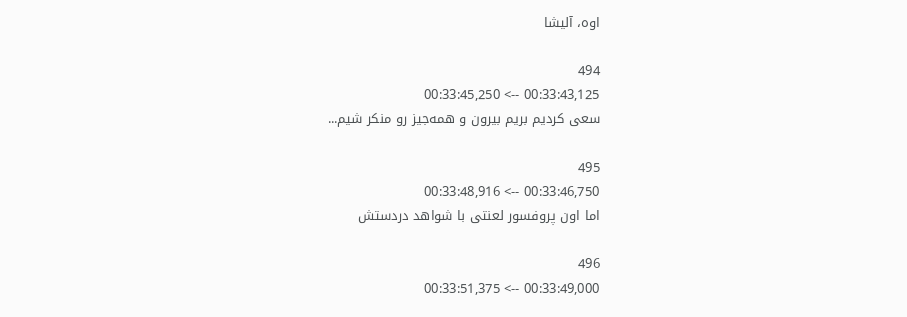اوه، آلیشا

494
00:33:43,125 --> 00:33:45,250
سعی کردیم بریم بیرون و همه‌جیز رو منکر شیم...

495
00:33:46,750 --> 00:33:48,916
اما اون پروفسور لعنتی با شواهد دردستش

496
00:33:49,000 --> 00:33:51,375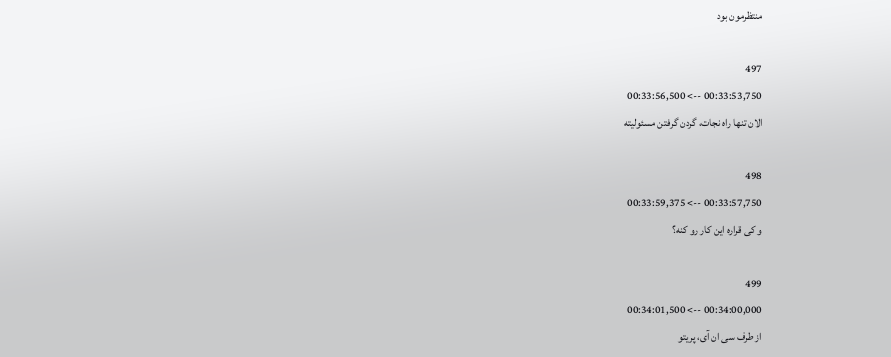منتظرمون بود

497
00:33:53,750 --> 00:33:56,500
الان تنها راه نجات، گردن گرفتن مسئولیته

498
00:33:57,750 --> 00:33:59,375
و کی قراره این کار رو کنه؟

499
00:34:00,000 --> 00:34:01,500
از طرف سی ان آی، پریتو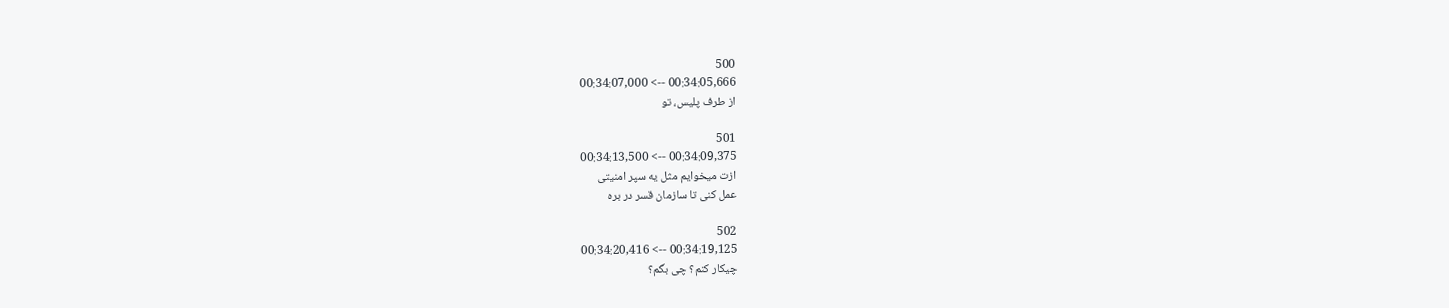500
00:34:05,666 --> 00:34:07,000
از طرف پلیس، تو

501
00:34:09,375 --> 00:34:13,500
ازت میخوایم مثل یه سپر امنیتی
عمل کنی تا سازمان قسر در بره

502
00:34:19,125 --> 00:34:20,416
چیکار کنم؟ چی بگم؟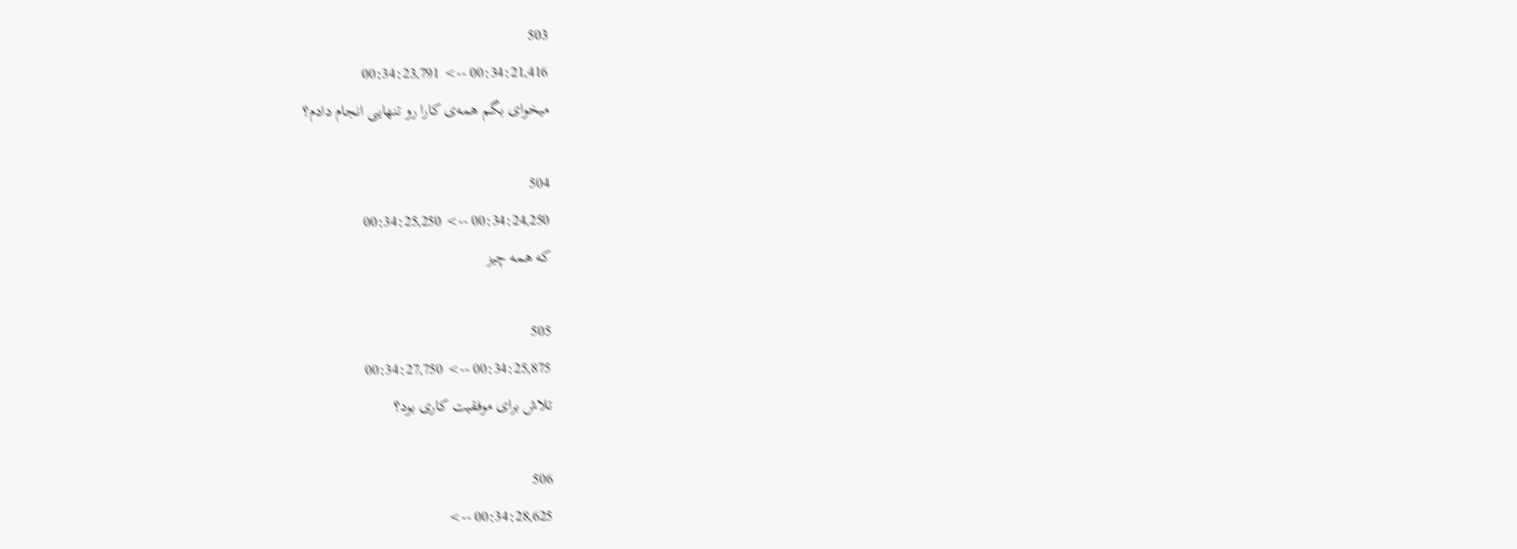503
00:34:21,416 --> 00:34:23,791
میخوای بگم همه‌ی کارا رو تنهایی انجام دادم؟

504
00:34:24,250 --> 00:34:25,250
که همه چیز

505
00:34:25,875 --> 00:34:27,750
تلاش برای موفقیت کاری بود؟

506
00:34:28,625 -->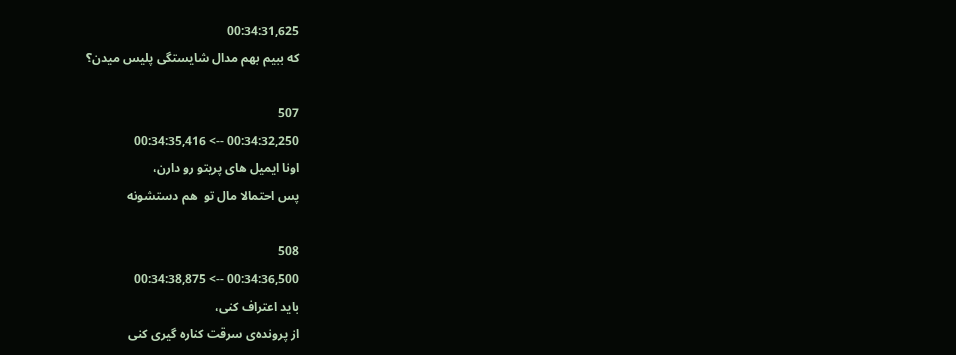00:34:31,625
که ببیم بهم مدال شایستگی پلیس میدن؟

507
00:34:32,250 --> 00:34:35,416
اونا ایمیل های پریتو رو دارن،
پس احتمالا مال تو  هم دستشونه

508
00:34:36,500 --> 00:34:38,875
باید اعتراف کنی،
از پرونده‌ی سرقت کناره گیری کنی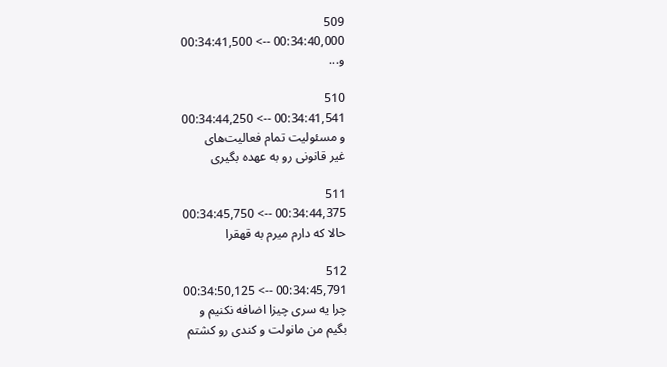509
00:34:40,000 --> 00:34:41,500
و...

510
00:34:41,541 --> 00:34:44,250
و مسئولیت تمام فعالیت‌های
غیر قانونی رو به عهده بگیری

511
00:34:44,375 --> 00:34:45,750
حالا که دارم میرم به قهقرا

512
00:34:45,791 --> 00:34:50,125
چرا یه سری چیزا اضافه نکنیم و
بگیم من مانولت و کندی رو کشتم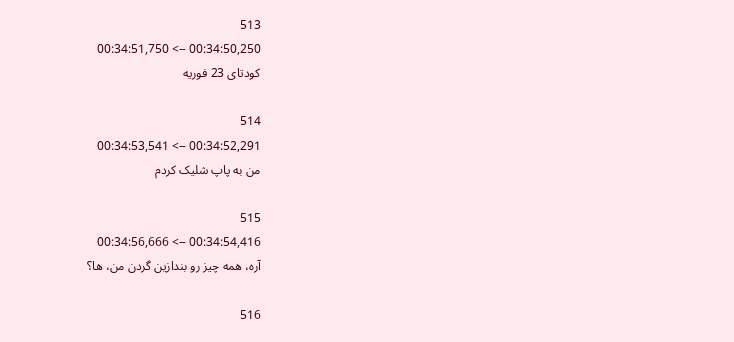513
00:34:50,250 --> 00:34:51,750
کودتای 23 فوریه

514
00:34:52,291 --> 00:34:53,541
من به پاپ شلیک کردم

515
00:34:54,416 --> 00:34:56,666
آره، همه چیز رو بندازین گردن من، ها؟

516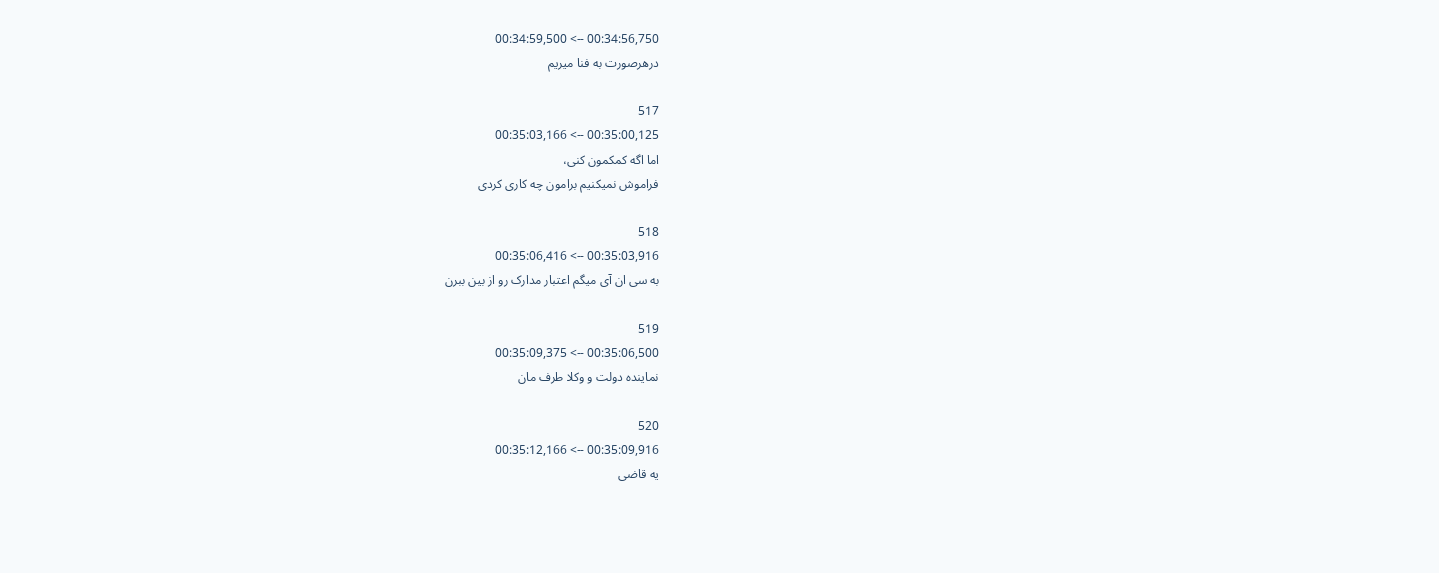00:34:56,750 --> 00:34:59,500
درهرصورت به فنا میریم

517
00:35:00,125 --> 00:35:03,166
اما اگه کمکمون کنی،
فراموش نمیکنیم برامون چه کاری کردی

518
00:35:03,916 --> 00:35:06,416
به سی ان آی میگم اعتبار مدارک رو از بین ببرن

519
00:35:06,500 --> 00:35:09,375
نماینده دولت و وکلا طرف مان

520
00:35:09,916 --> 00:35:12,166
یه قاضی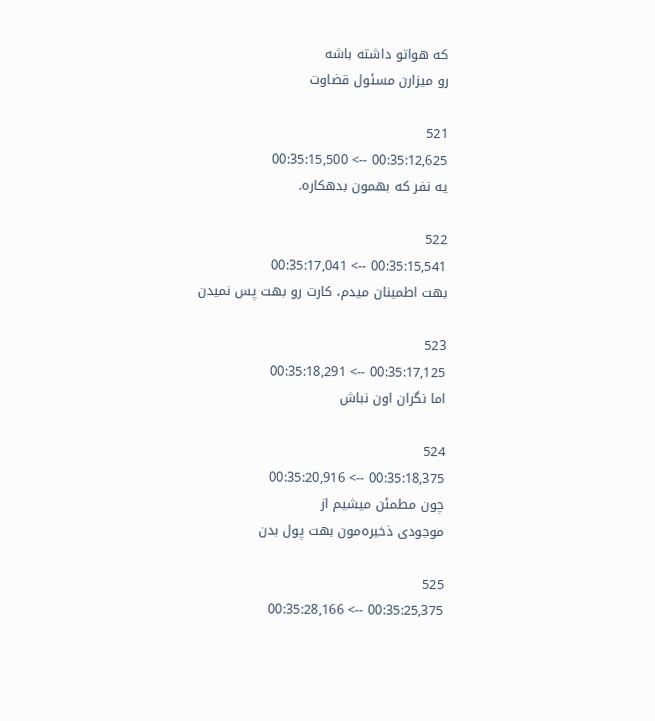که هواتو داشته باشه
رو میزارن مسئول قضاوت

521
00:35:12,625 --> 00:35:15,500
یه نفر که بهمون بدهکاره.

522
00:35:15,541 --> 00:35:17,041
بهت اطمینان میدم، کارت رو بهت پس نمیدن

523
00:35:17,125 --> 00:35:18,291
اما نگران اون نباش

524
00:35:18,375 --> 00:35:20,916
چون مطمئن میشیم از
موجودی ذخیره‌مون بهت پول بدن

525
00:35:25,375 --> 00:35:28,166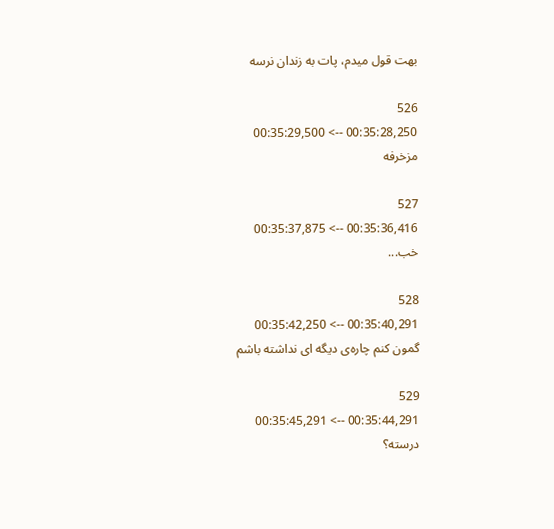بهت قول میدم، پات به زندان نرسه

526
00:35:28,250 --> 00:35:29,500
مزخرفه

527
00:35:36,416 --> 00:35:37,875
خب...

528
00:35:40,291 --> 00:35:42,250
گمون کنم چاره‌ی دیگه ای نداشته باشم

529
00:35:44,291 --> 00:35:45,291
درسته؟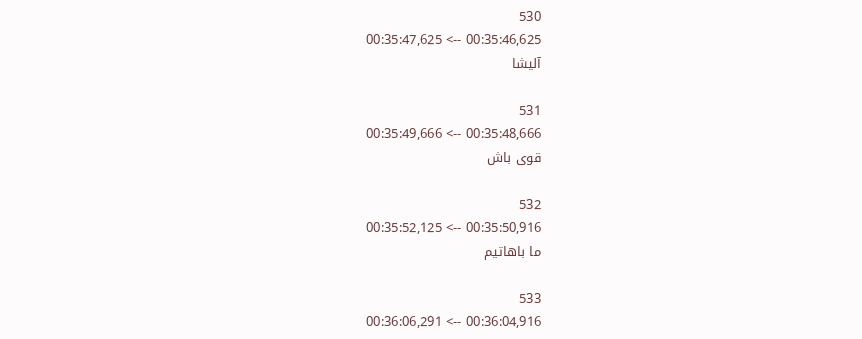530
00:35:46,625 --> 00:35:47,625
آلیشا

531
00:35:48,666 --> 00:35:49,666
قوی باش

532
00:35:50,916 --> 00:35:52,125
ما باهاتیم

533
00:36:04,916 --> 00:36:06,291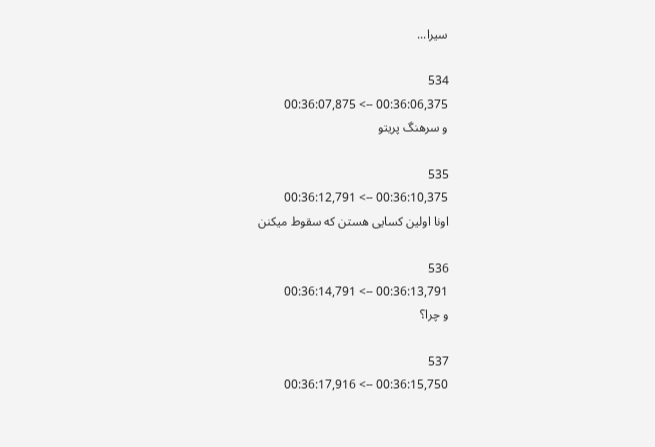سیرا...

534
00:36:06,375 --> 00:36:07,875
و سرهنگ پریتو

535
00:36:10,375 --> 00:36:12,791
اونا اولین کسایی هستن که سقوط میکنن

536
00:36:13,791 --> 00:36:14,791
و چرا؟

537
00:36:15,750 --> 00:36:17,916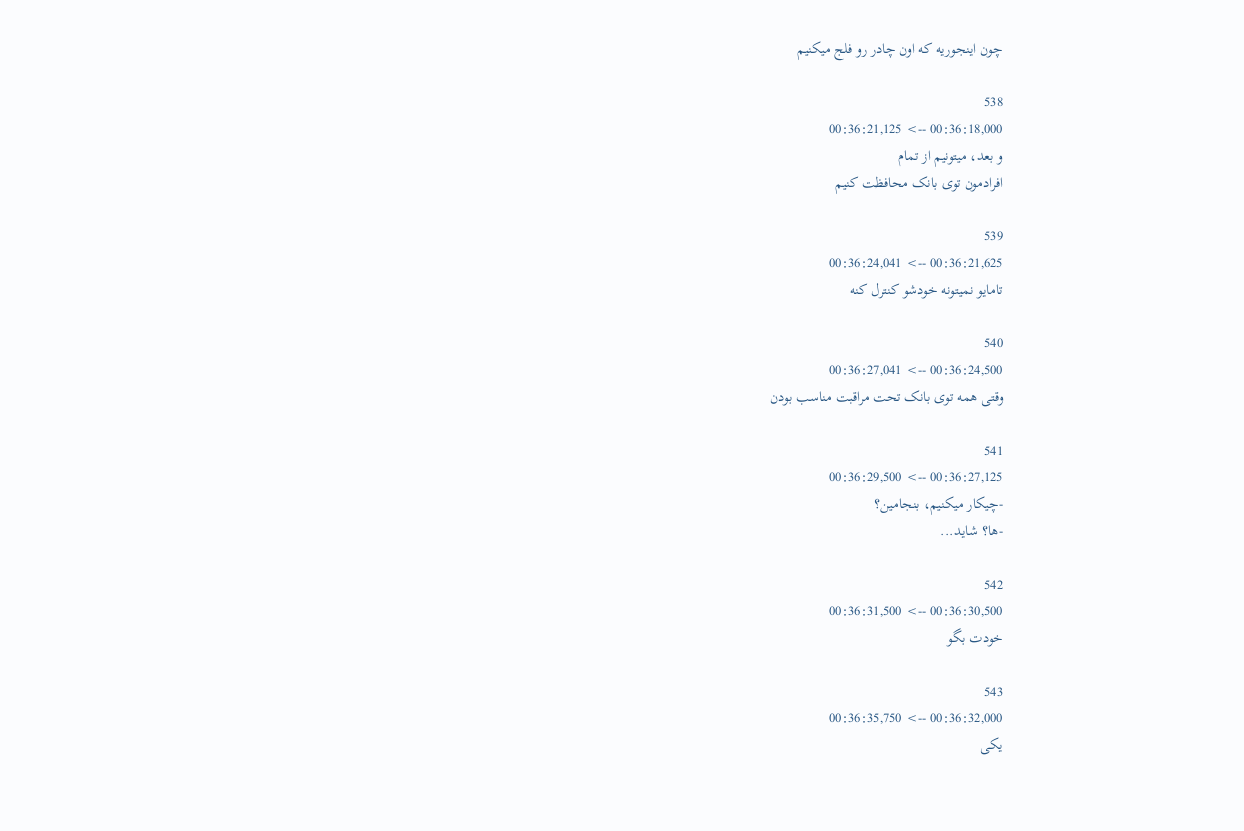چون اینجوریه که اون چادر رو فلج میکنیم

538
00:36:18,000 --> 00:36:21,125
و بعد، میتونیم از تمام
افرادمون توی بانک محافظت کنیم

539
00:36:21,625 --> 00:36:24,041
تامایو نمیتونه خودشو کنترل کنه

540
00:36:24,500 --> 00:36:27,041
وقتی همه توی بانک تحت مراقبت مناسب بودن

541
00:36:27,125 --> 00:36:29,500
-چیکار میکنیم، بنجامین؟
-ها؟ شاید...

542
00:36:30,500 --> 00:36:31,500
خودت بگو

543
00:36:32,000 --> 00:36:35,750
یکی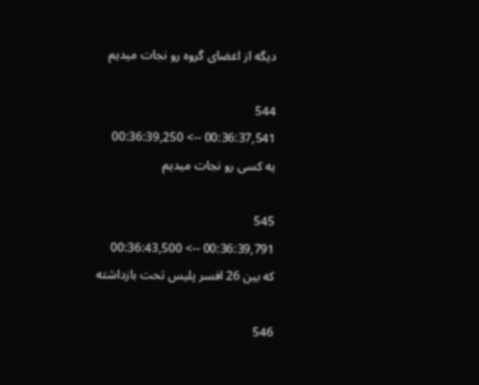دیگه از اعضای گروه رو نجات میدیم

544
00:36:37,541 --> 00:36:39,250
یه کسی رو نجات میدیم

545
00:36:39,791 --> 00:36:43,500
که بین 26 افسر پلیس تحت بازداشته

546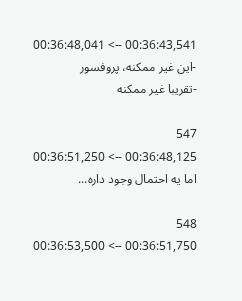00:36:43,541 --> 00:36:48,041
-این غیر ممکنه، پروفسور
-تقریبا غیر ممکنه

547
00:36:48,125 --> 00:36:51,250
اما یه احتمال وجود داره...

548
00:36:51,750 --> 00:36:53,500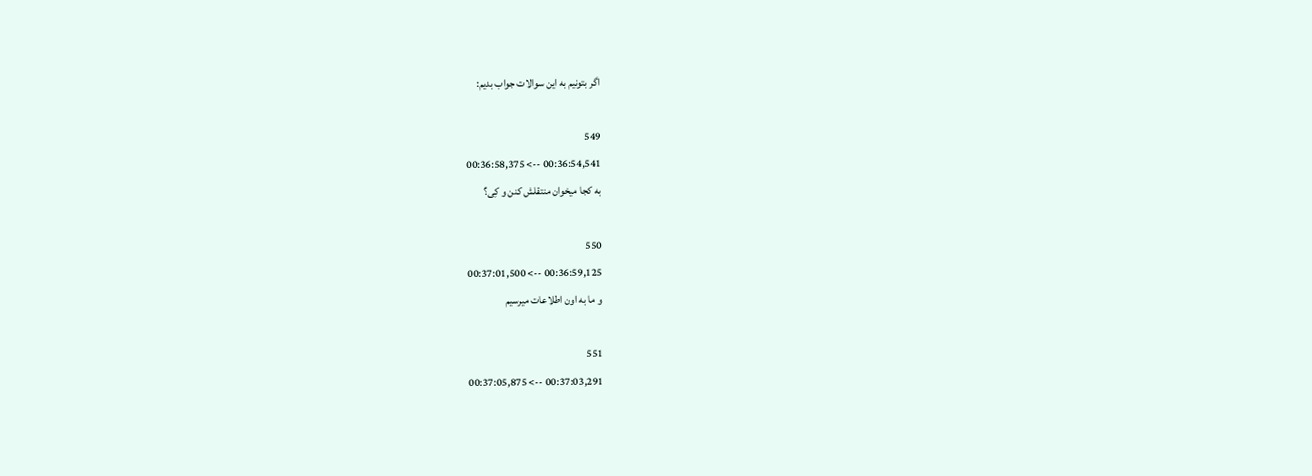اگر بتونیم به این سوالات جواب بدیم:

549
00:36:54,541 --> 00:36:58,375
به کجا میخوان منتقلش کنن و کِی؟

550
00:36:59,125 --> 00:37:01,500
و ما به اون اطلاعات میرسیم

551
00:37:03,291 --> 00:37:05,875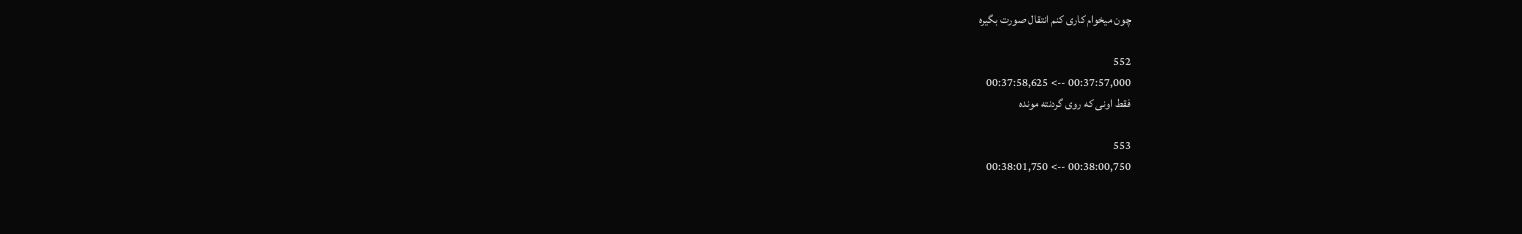چون میخوام کاری کنم انتقال صورت بگیره

552
00:37:57,000 --> 00:37:58,625
فقط اونی که روی گردنته مونده

553
00:38:00,750 --> 00:38:01,750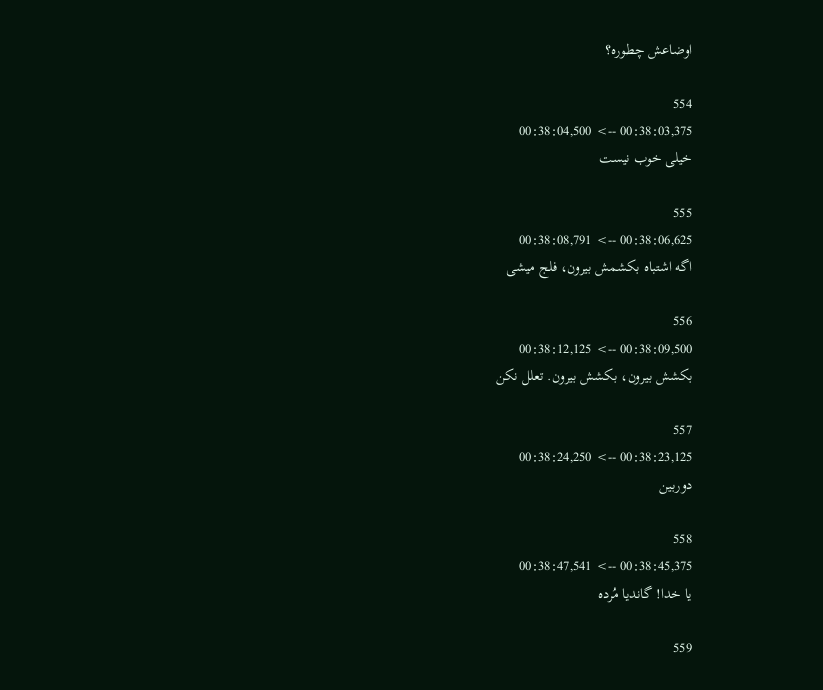اوضاعش چطوره؟

554
00:38:03,375 --> 00:38:04,500
خیلی خوب نیست

555
00:38:06,625 --> 00:38:08,791
اگه اشتباه بکشمش بیرون، فلج میشی

556
00:38:09,500 --> 00:38:12,125
بکشش بیرون، بکشش بیرون. تعلل نکن

557
00:38:23,125 --> 00:38:24,250
دوربین

558
00:38:45,375 --> 00:38:47,541
یا خدا! گاندیا مُرده

559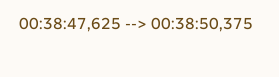00:38:47,625 --> 00:38:50,375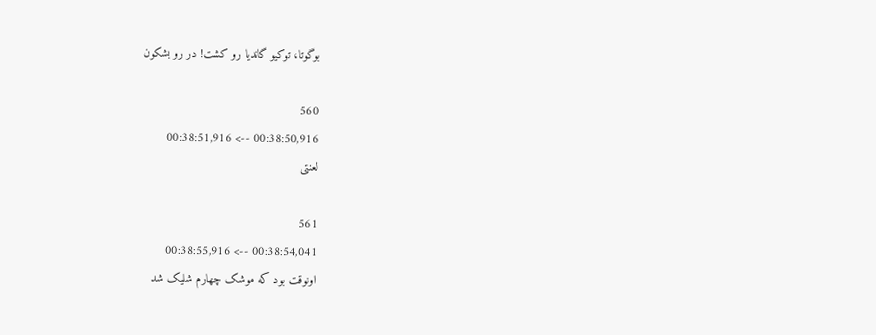بوگوتا، توکیو گاندیا رو کشت! در رو بشکون

560
00:38:50,916 --> 00:38:51,916
لعنتی

561
00:38:54,041 --> 00:38:55,916
اونوقت بود که موشک چهارم شلیک شد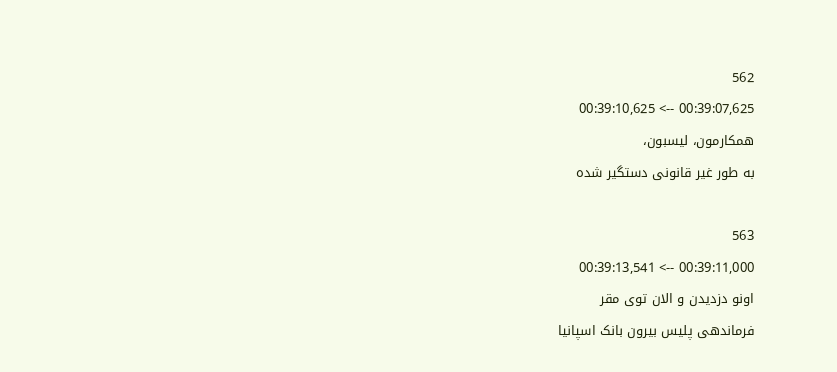562
00:39:07,625 --> 00:39:10,625
همکارمون، لیسبون،
به طور غیر قانونی دستگیر شده

563
00:39:11,000 --> 00:39:13,541
اونو دزدیدن و الان توی مقر
فرماندهی پلیس بیرون بانک اسپانیا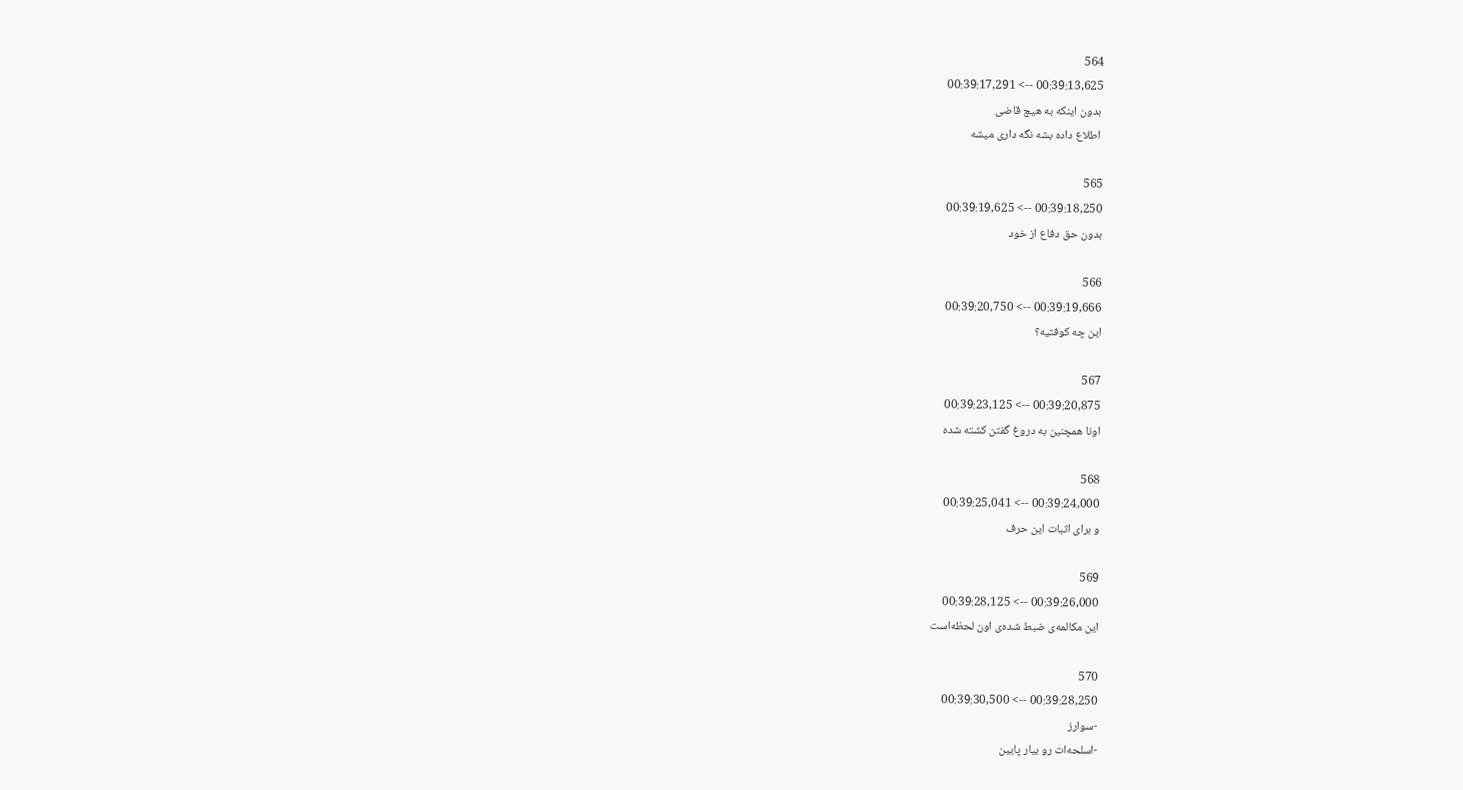564
00:39:13,625 --> 00:39:17,291
 بدون اینکه به هیچ قاضی
 اطلاع داده بشه نگه داری میشه

565
00:39:18,250 --> 00:39:19,625
بدون حق دفاع از خود

566
00:39:19,666 --> 00:39:20,750
این چه کوفتیه؟

567
00:39:20,875 --> 00:39:23,125
اونا همچنین به دروغ گفتن کشته شده

568
00:39:24,000 --> 00:39:25,041
و برای اثبات این حرف

569
00:39:26,000 --> 00:39:28,125
این مکالمه‌ی ضبط شده‌ی اون لحظه‌است

570
00:39:28,250 --> 00:39:30,500
-سوارز
-اسلحه‌ات رو بیار پایین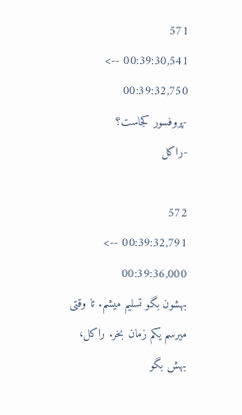571
00:39:30,541 --> 00:39:32,750
-پروفسور کجاست؟
-راکل

572
00:39:32,791 --> 00:39:36,000
بهشون بگو تسلیم میشم. تا وقتی
میرسم یکم زمان بخر. راکل، بهش بگو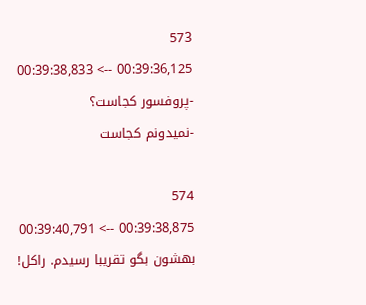573
00:39:36,125 --> 00:39:38,833
-پروفسور کجاست؟
-نمیدونم کجاست

574
00:39:38,875 --> 00:39:40,791
بهشون بگو تقریبا رسیدم. راکل!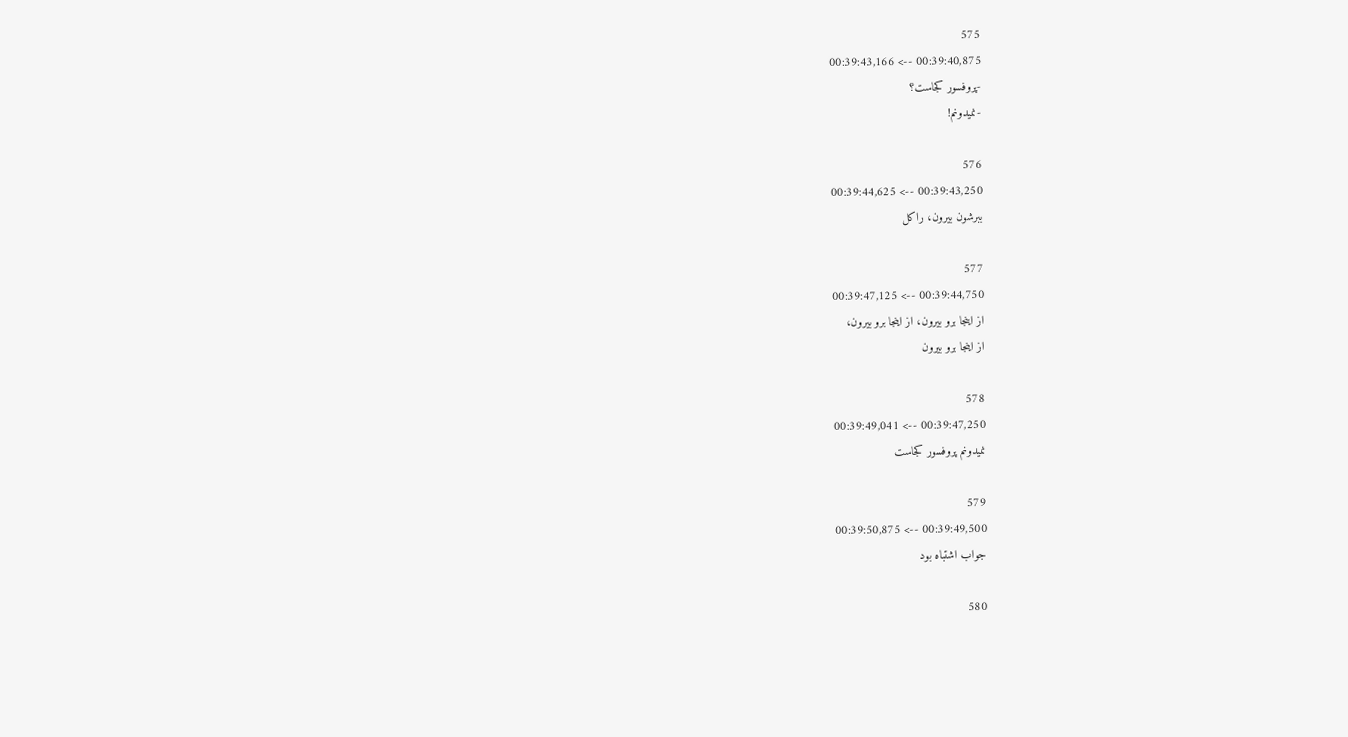575
00:39:40,875 --> 00:39:43,166
-پروفسور کجاست؟
-نمیدونم!

576
00:39:43,250 --> 00:39:44,625
ببرشون بیرون، راکل

577
00:39:44,750 --> 00:39:47,125
از اینجا برو بیرون، از اینجا برو بیرون،
از اینجا برو بیرون

578
00:39:47,250 --> 00:39:49,041
نمیدونم پروفسور کجاست

579
00:39:49,500 --> 00:39:50,875
جواب اشتباه بود

580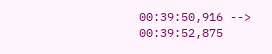00:39:50,916 --> 00:39:52,875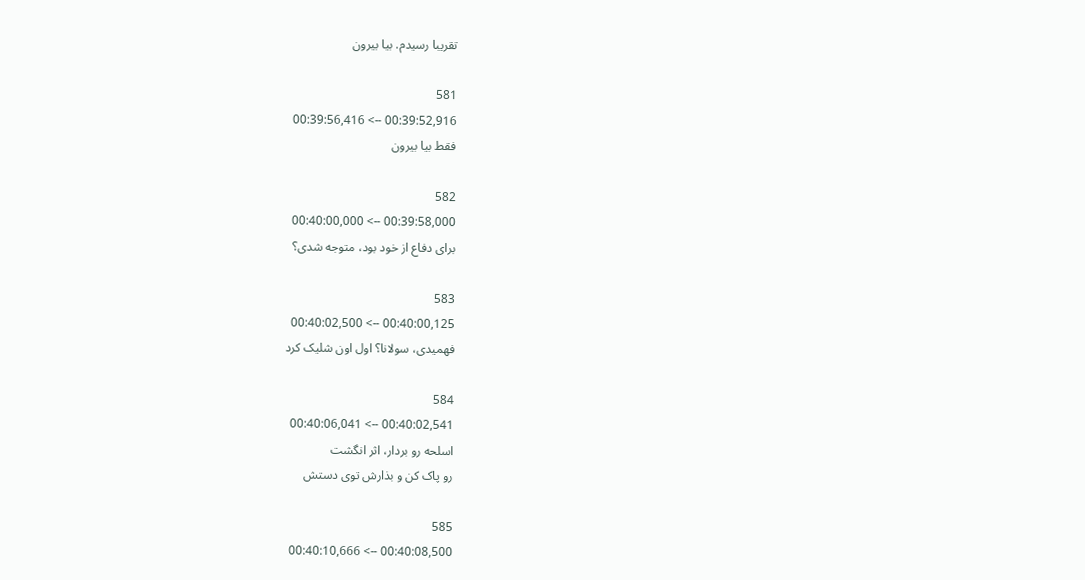تقریبا رسیدم. بیا بیرون

581
00:39:52,916 --> 00:39:56,416
فقط بیا بیرون

582
00:39:58,000 --> 00:40:00,000
برای دفاع از خود بود، متوجه شدی؟

583
00:40:00,125 --> 00:40:02,500
فهمیدی، سولانا؟ اول اون شلیک کرد

584
00:40:02,541 --> 00:40:06,041
اسلحه رو بردار، اثر انگشت
رو پاک کن و بذارش توی دستش

585
00:40:08,500 --> 00:40:10,666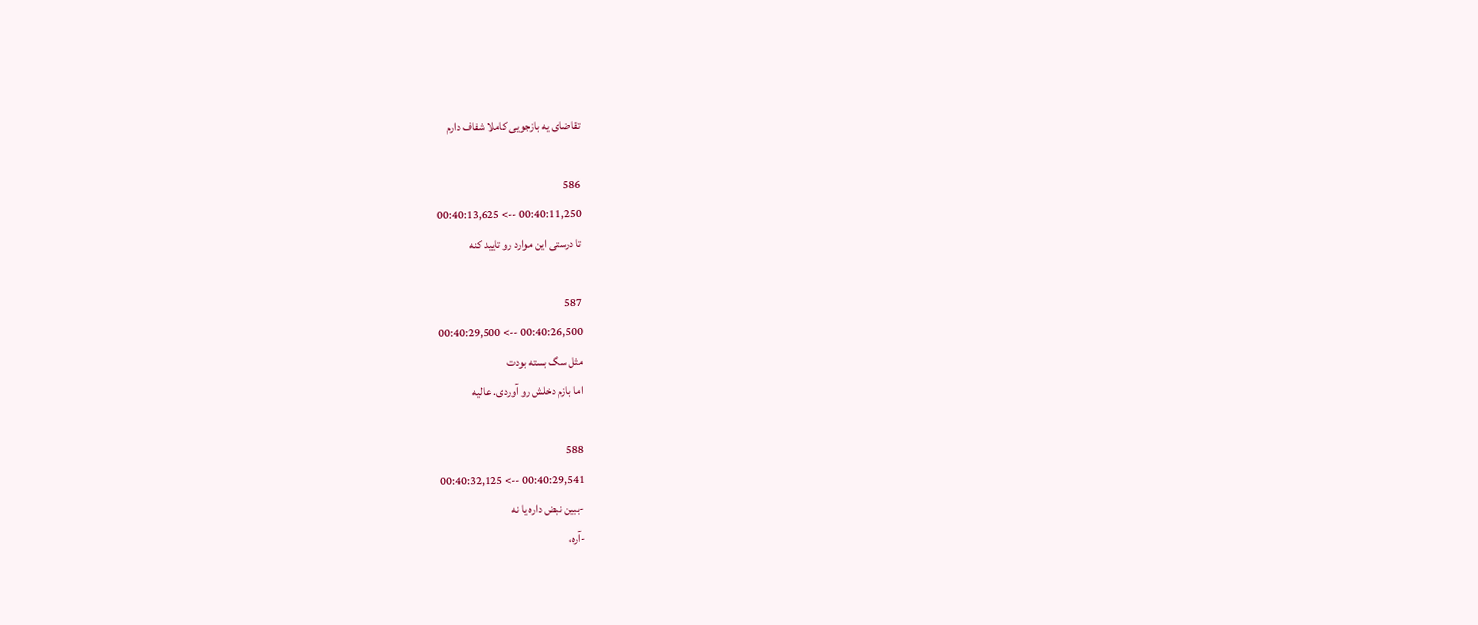تقاضای یه بازجویی کاملا شفاف دارم

586
00:40:11,250 --> 00:40:13,625
تا درستی این موارد رو تایید کنه

587
00:40:26,500 --> 00:40:29,500
مثل سگ بسته بودت
اما بازم دخلش رو آوردی. عالیه

588
00:40:29,541 --> 00:40:32,125
-ببین نبض داره یا نه
-آره،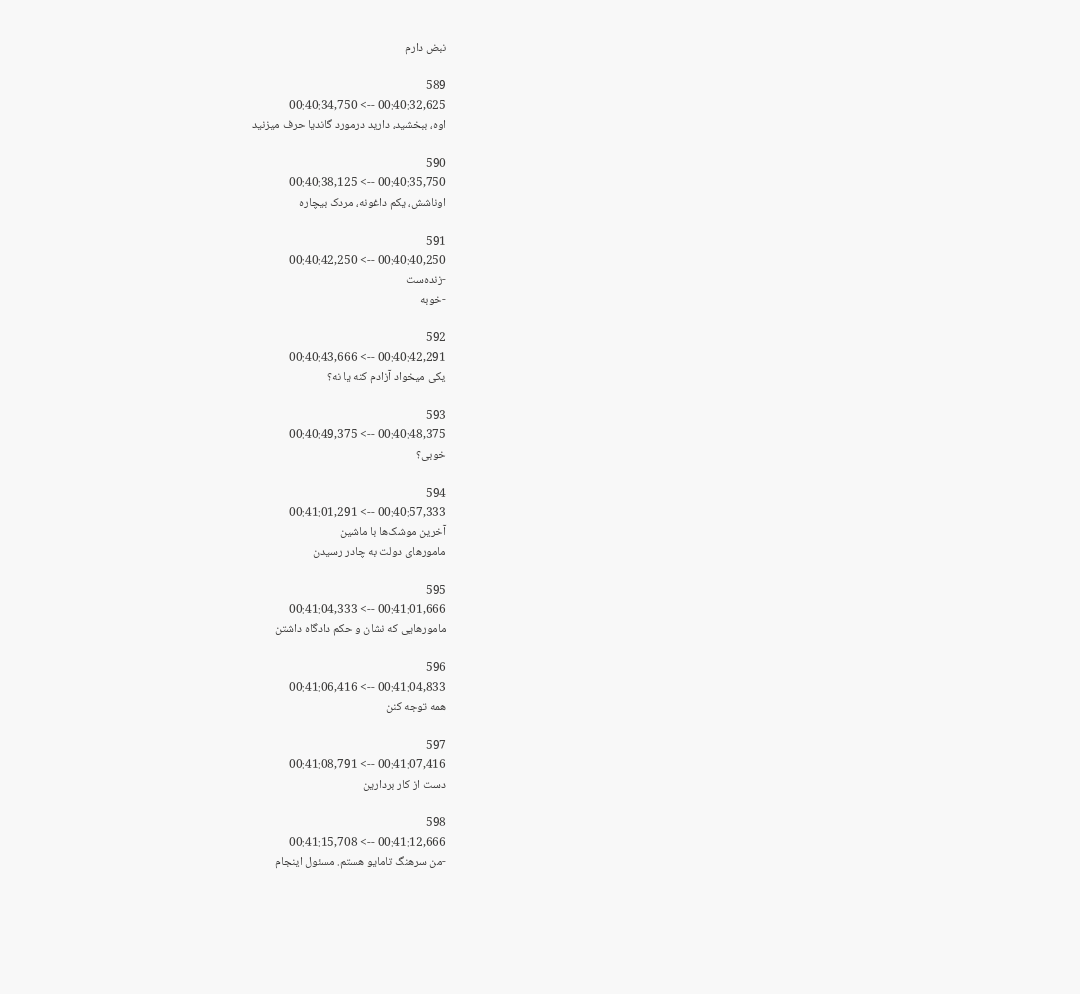نبض دارم

589
00:40:32,625 --> 00:40:34,750
اوه، ببخشید، دارید درمورد گاندیا حرف میزنید

590
00:40:35,750 --> 00:40:38,125
اوناشش، یکم داغونه، مردک بیچاره

591
00:40:40,250 --> 00:40:42,250
-زنده‌ست
-خوبه

592
00:40:42,291 --> 00:40:43,666
یکی میخواد آزادم کنه یا نه؟

593
00:40:48,375 --> 00:40:49,375
خوبی؟

594
00:40:57,333 --> 00:41:01,291
آخرین موشک‌ها با ماشین
مامورهای دولت به چادر رسیدن

595
00:41:01,666 --> 00:41:04,333
مامورهایی که نشان و حکم دادگاه داشتن

596
00:41:04,833 --> 00:41:06,416
همه توجه کنن

597
00:41:07,416 --> 00:41:08,791
دست از کار بردارین

598
00:41:12,666 --> 00:41:15,708
-من سرهنگ تامایو هستم. مسئول اینجام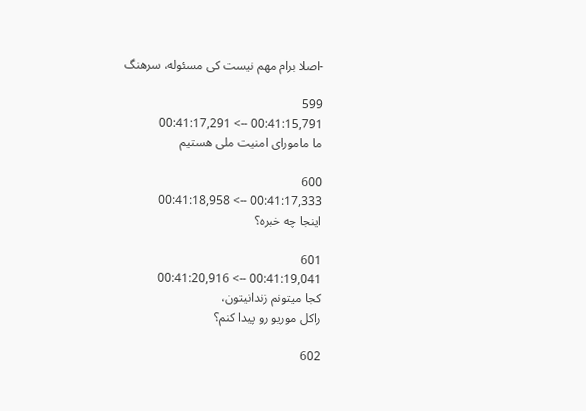-اصلا برام مهم نیست کی مسئوله، سرهنگ

599
00:41:15,791 --> 00:41:17,291
ما مامورای امنیت ملی هستیم

600
00:41:17,333 --> 00:41:18,958
اینجا چه خبره؟

601
00:41:19,041 --> 00:41:20,916
کجا میتونم زندانیتون،
راکل موریو رو پیدا کنم؟

602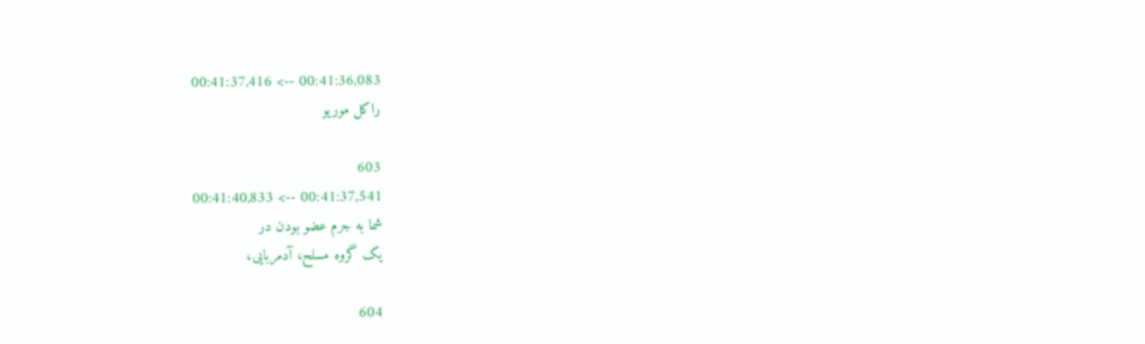00:41:36,083 --> 00:41:37,416
راکل موریو

603
00:41:37,541 --> 00:41:40,833
شما به جرم عضو بودن در
یک گروه مسلح، آدمربایی،

604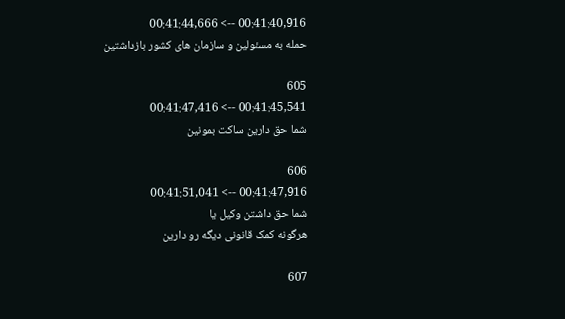00:41:40,916 --> 00:41:44,666
حمله به مسئولین و سازمان های کشور بازداشتین

605
00:41:45,541 --> 00:41:47,416
شما حق دارین ساکت بمونین

606
00:41:47,916 --> 00:41:51,041
شما حق داشتن وکیل یا
هرگونه کمک قانونی دیگه رو دارین

607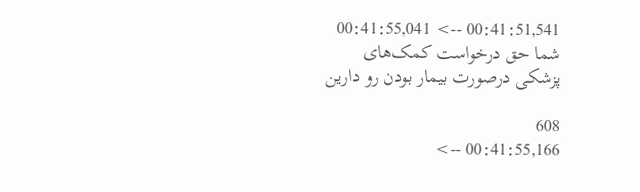00:41:51,541 --> 00:41:55,041
شما حق درخواست کمک‌های
پزشکی درصورت بیمار بودن رو دارین

608
00:41:55,166 -->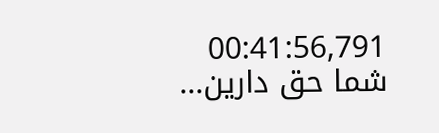00:41:56,791
شما حق دارین...